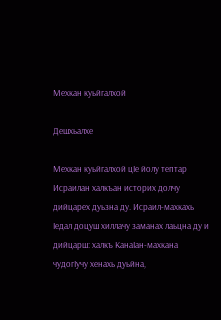Мехкан куьйгалхой

Дешхьалхе

Мехкан куьйгалхой цӀе йолу тептар Исраилан халкъан историх долчу дийцарех дуьзна ду. Исраил-махкахь Ӏедал доцуш хиллачу заманах лаьцна ду и дийцарш: халкъ КанаӀан-махкана чудогӀучу хенахь дуьйна,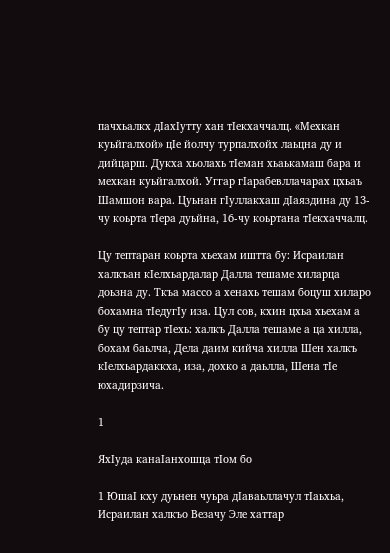пачхьалкх дӀахӀутту хан тӀекхаччалц. «Мехкан куьйгалхой» цӀе йолчу турпалхойх лаьцна ду и дийцарш. Дукха хьолахь тӀеман хьаькамаш бара и мехкан куьйгалхой. Уггар гӀарабевллачарах цхьаъ Шамшон вара. Цуьнан гӀуллакхаш дӀаяздина ду 13-чу коьрта тӀера дуьйна, 16-чу коьртана тӀекхаччалц.

Цу тептаран коьрта хьехам иштта бу: Исраилан халкъан кӀелхьардалар Далла тешаме хиларца доьзна ду. Ткъа массо а хенахь тешам боцуш хиларо бохамна тӀедугӀу иза. Цул сов, кхин цхьа хьехам а бу цу тептар тӀехь: халкъ Далла тешаме а ца хилла, бохам баьлча, Дела даим кийча хилла Шен халкъ кӀелхьардаккха, иза, дохко а даьлла, Шена тӀе юхадирзича.

1

ЯхӀуда канаӀанхошца тӀом бо

1 ЮшаӀ кху дуьнен чуьра дӀаваьллачул тӀаьхьа, Исраилан халкъо Везачу Эле хаттар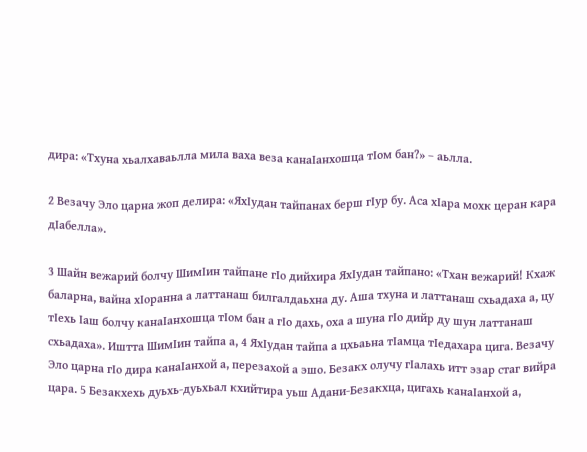дира: «Тхуна хьалхаваьлла мила ваха веза канаӀанхошца тӀом бан?» – аьлла.

2 Везачу Эло царна жоп делира: «ЯхӀудан тайпанах берш гӀур бу. Аса хӀара мохк церан кара дӀабелла».

3 Шайн вежарий болчу ШимӀин тайпане гӀо дийхира ЯхӀудан тайпано: «Тхан вежарий! Кхаж баларна, вайна хӀоранна а латтанаш билгалдаьхна ду. Аша тхуна и латтанаш схьадаха а, цу тӀехь Ӏаш болчу канаӀанхошца тӀом бан а гӀо дахь, оха а шуна гӀо дийр ду шун латтанаш схьадаха». Иштта ШимӀин тайпа а, 4 ЯхӀудан тайпа а цхьаьна тӀамца тӀедахара цига. Везачу Эло царна гӀо дира канаӀанхой а, перезахой а эшо. Безакх олучу гӀалахь итт эзар стаг вийра цара. 5 Безакхехь дуьхь-дуьхьал кхийтира уьш Адани-Безакхца, цигахь канаӀанхой а,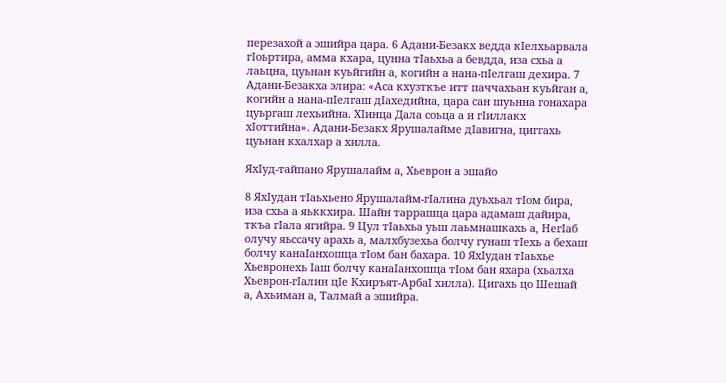перезахой а эшийра цара. 6 Адани-Безакх ведда кӀелхьарвала гӀоьртира, амма кхара, цунна тӀаьхьа а бевдда, иза схьа а лаьцна, цуьнан куьйгийн а, когийн а нана-пӀелгаш дехира. 7 Адани-Безакха элира: «Аса кхузткъе итт паччахьан куьйган а, когийн а нана-пӀелгаш дӀахедийна, цара сан шуьнна гонахара цуьргаш лехьийна. ХӀинца Дала соьца а и гӀиллакх хӀоттийна». Адани-Безакх Ярушалайме дӀавигна, циггахь цуьнан кхалхар а хилла.

ЯхӀуд-тайпано Ярушалайм а, Хьеврон а эшайо

8 ЯхӀудан тӀаьхьено Ярушалайм-гӀалина дуьхьал тӀом бира, иза схьа а яьккхира. Шайн таррашца цара адамаш дайира, ткъа гӀала ягийра. 9 Цул тӀаьхьа уьш лаьмнашкахь а, НегӀаб олучу яьссачу арахь а, малхбузехьа болчу гунаш тӀехь а бехаш болчу канаӀанхошца тӀом бан бахара. 10 ЯхӀудан тӀаьхье Хьевронехь Ӏаш болчу канаӀанхошца тӀом бан яхара (хьалха Хьеврон-гӀалин цӀе Кхиръят-АрбаӀ хилла). Цигахь цо Шешай а, Ахьиман а, Талмай а эшийра.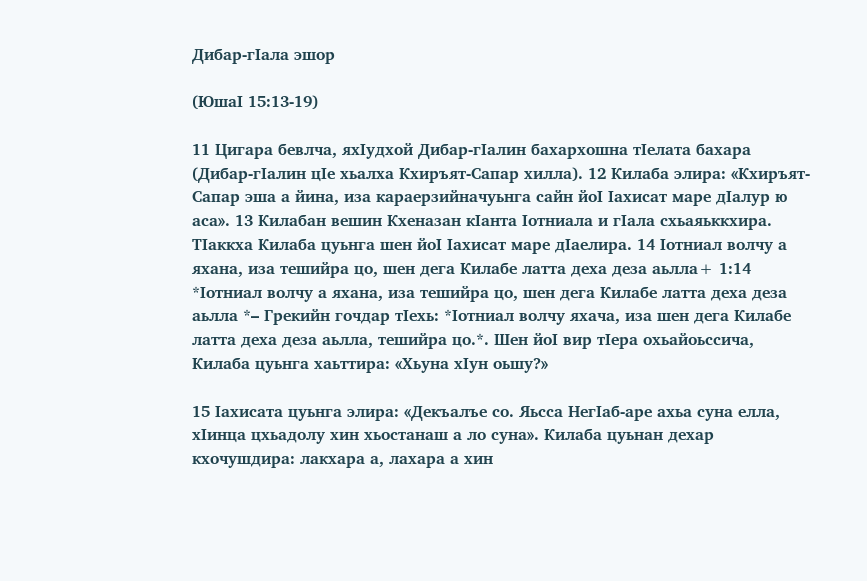Дибар-гӀала эшор

(ЮшаӀ 15:13-19)

11 Цигара бевлча, яхӀудхой Дибар-гӀалин бахархошна тӀелата бахара (Дибар-гӀалин цӀе хьалха Кхиръят-Сапар хилла). 12 Килаба элира: «Кхиръят-Сапар эша а йина, иза караерзийначуьнга сайн йоӀ Ӏахисат маре дӀалур ю аса». 13 Килабан вешин Кхеназан кӀанта Ӏотниала и гӀала схьаяьккхира. ТӀаккха Килаба цуьнга шен йоӀ Ӏахисат маре дӀаелира. 14 Ӏотниал волчу а яхана, иза тешийра цо, шен дега Килабе латта деха деза аьлла+ 1:14 *Ӏотниал волчу а яхана, иза тешийра цо, шен дега Килабе латта деха деза аьлла *– Грекийн гочдар тӀехь: *Ӏотниал волчу яхача, иза шен дега Килабе латта деха деза аьлла, тешийра цо.*. Шен йоӀ вир тӀера охьайоьссича, Килаба цуьнга хаьттира: «Хьуна хӀун оьшу?»

15 Ӏахисата цуьнга элира: «Декъалъе со. Яьсса НегӀаб-аре ахьа суна елла, хӀинца цхьадолу хин хьостанаш а ло суна». Килаба цуьнан дехар кхочушдира: лакхара а, лахара а хин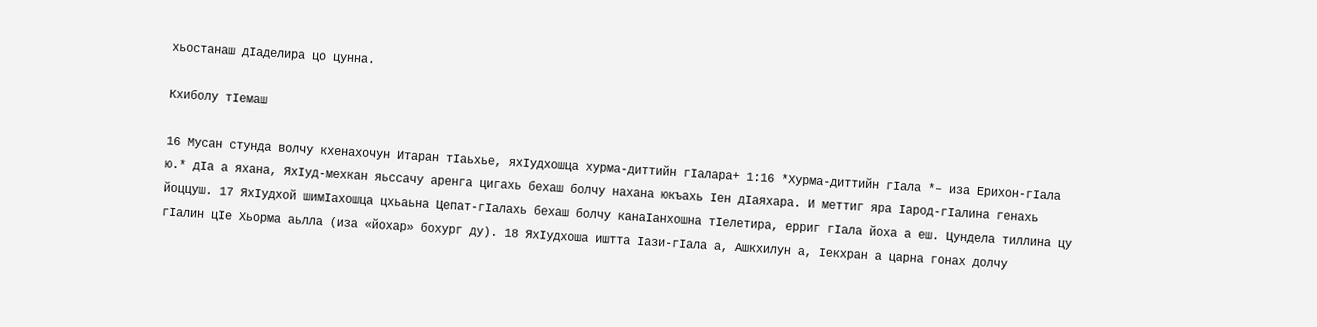хьостанаш дӀаделира цо цунна.

Кхиболу тӀемаш

16 Мусан стунда волчу кхенахочун Итаран тӀаьхье, яхӀудхошца хурма-диттийн гӀалара+ 1:16 *Хурма-диттийн гӀала *– иза Ерихон-гӀала ю.* дӀа а яхана, ЯхӀуд-мехкан яьссачу аренга цигахь бехаш болчу нахана юкъахь Ӏен дӀаяхара. И меттиг яра Ӏарод-гӀалина генахь йоццуш. 17 ЯхӀудхой шимӀахошца цхьаьна Цепат-гӀалахь бехаш болчу канаӀанхошна тӀелетира, ерриг гӀала йоха а еш. Цундела тиллина цу гӀалин цӀе Хьорма аьлла (иза «йохар» бохург ду). 18 ЯхӀудхоша иштта Ӏази-гӀала а, Ашкхилун а, Ӏекхран а царна гонах долчу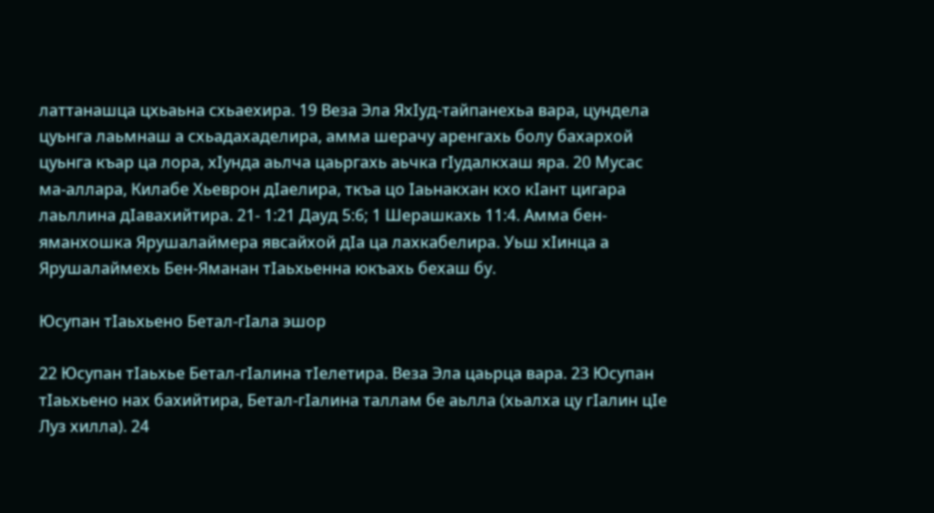латтанашца цхьаьна схьаехира. 19 Веза Эла ЯхӀуд-тайпанехьа вара, цундела цуьнга лаьмнаш а схьадахаделира, амма шерачу аренгахь болу бахархой цуьнга къар ца лора, хӀунда аьлча цаьргахь аьчка гӀудалкхаш яра. 20 Мусас ма-аллара, Килабе Хьеврон дӀаелира, ткъа цо Ӏаьнакхан кхо кӀант цигара лаьллина дӀавахийтира. 21- 1:21 Дауд 5:6; 1 Шерашкахь 11:4. Амма бен-яманхошка Ярушалаймера явсайхой дӀа ца лахкабелира. Уьш хӀинца а Ярушалаймехь Бен-Яманан тӀаьхьенна юкъахь бехаш бу.

Юсупан тӀаьхьено Бетал-гӀала эшор

22 Юсупан тӀаьхье Бетал-гӀалина тӀелетира. Веза Эла цаьрца вара. 23 Юсупан тӀаьхьено нах бахийтира, Бетал-гӀалина таллам бе аьлла (хьалха цу гӀалин цӀе Луз хилла). 24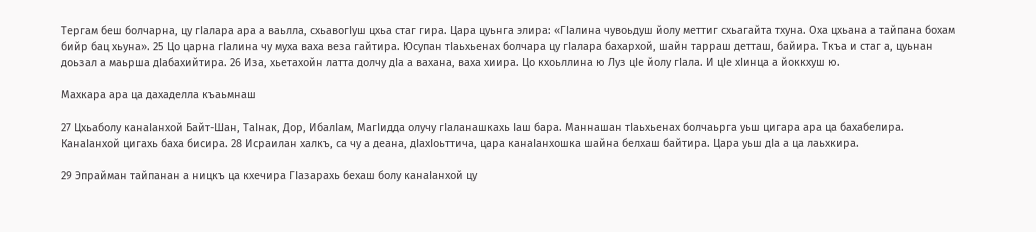Тергам беш болчарна, цу гӀалара ара а ваьлла, схьавогӀуш цхьа стаг гира. Цара цуьнга элира: «ГӀалина чувоьдуш йолу меттиг схьагайта тхуна. Оха цхьана а тайпана бохам бийр бац хьуна». 25 Цо царна гӀалина чу муха ваха веза гайтира. Юсупан тӀаьхьенах болчара цу гӀалара бахархой, шайн тарраш детташ, байира. Ткъа и стаг а, цуьнан доьзал а маьрша дӀабахийтира. 26 Иза, хьетахойн латта долчу дӀа а вахана, ваха хиира. Цо кхоьллина ю Луз цӀе йолу гӀала. И цӀе хӀинца а йоккхуш ю.

Махкара ара ца дахаделла къаьмнаш

27 Цхьаболу канаӀанхой Байт-Шан, ТаӀнак, Дор, ИбалӀам, МагӀидда олучу гӀаланашкахь Ӏаш бара. Маннашан тӀаьхьенах болчаьрга уьш цигара ара ца бахабелира. КанаӀанхой цигахь баха бисира. 28 Исраилан халкъ, са чу а деана, дӀахӀоьттича, цара канаӀанхошка шайна белхаш байтира. Цара уьш дӀа а ца лаьхкира.

29 Эпрайман тайпанан а ницкъ ца кхечира ГӀазарахь бехаш болу канаӀанхой цу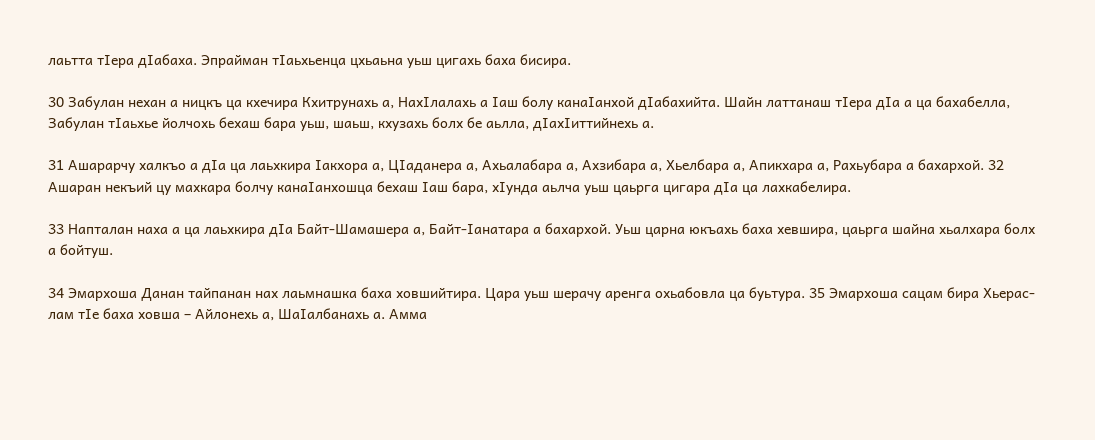лаьтта тӀера дӀабаха. Эпрайман тӀаьхьенца цхьаьна уьш цигахь баха бисира.

30 Забулан нехан а ницкъ ца кхечира Кхитрунахь а, НахӀлалахь а Ӏаш болу канаӀанхой дӀабахийта. Шайн латтанаш тӀера дӀа а ца бахабелла, Забулан тӀаьхье йолчохь бехаш бара уьш, шаьш, кхузахь болх бе аьлла, дӀахӀиттийнехь а.

31 Ашарарчу халкъо а дӀа ца лаьхкира Ӏакхора а, ЦӀаданера а, Ахьалабара а, Ахзибара а, Хьелбара а, Апикхара а, Рахьубара а бахархой. 32 Ашаран некъий цу махкара болчу канаӀанхошца бехаш Ӏаш бара, хӀунда аьлча уьш цаьрга цигара дӀа ца лахкабелира.

33 Напталан наха а ца лаьхкира дӀа Байт-Шамашера а, Байт-Ӏанатара а бахархой. Уьш царна юкъахь баха хевшира, цаьрга шайна хьалхара болх а бойтуш.

34 Эмархоша Данан тайпанан нах лаьмнашка баха ховшийтира. Цара уьш шерачу аренга охьабовла ца буьтура. 35 Эмархоша сацам бира Хьерас-лам тӀе баха ховша – Айлонехь а, ШаӀалбанахь а. Амма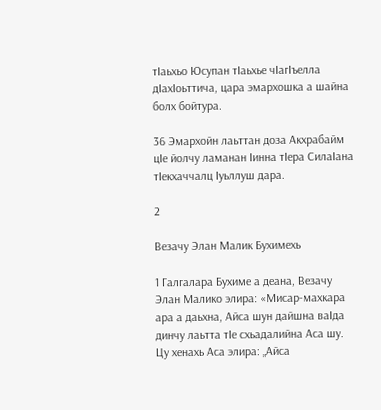тӀаьхьо Юсупан тӀаьхье чӀагӀъелла дӀахӀоьттича, цара эмархошка а шайна болх бойтура.

36 Эмархойн лаьттан доза Акхрабайм цӀе йолчу ламанан Ӏинна тӀера СилаӀана тӀекхаччалц Ӏуьллуш дара.

2

Везачу Элан Малик Бухимехь

1 Галгалара Бухиме а деана, Везачу Элан Малико элира: «Мисар-махкара ара а даьхна, Айса шун дайшна ваӀда динчу лаьтта тӀе схьадалийна Аса шу. Цу хенахь Аса элира: „Айса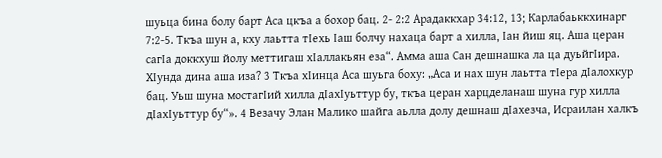шуьца бина болу барт Аса цкъа а бохор бац. 2- 2:2 Арадаккхар 34:12, 13; Карлабаьккхинарг 7:2-5. Ткъа шун а, кху лаьтта тӀехь Ӏаш болчу нахаца барт а хилла, Ӏан йиш яц. Аша церан сагӀа доккхуш йолу меттигаш хӀаллакьян еза“. Амма аша Сан дешнашка ла ца дуьйгӀира. ХӀунда дина аша иза? 3 Ткъа хӀинца Аса шуьга боху: „Аса и нах шун лаьтта тӀера дӀалохкур бац. Уьш шуна мостагӀий хилла дӀахӀуьттур бу, ткъа церан харцделанаш шуна гур хилла дӀахӀуьттур бу“». 4 Везачу Элан Малико шайга аьлла долу дешнаш дӀахезча, Исраилан халкъ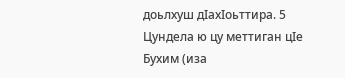доьлхуш дӀахӀоьттира. 5 Цундела ю цу меттиган цӀе Бухим (иза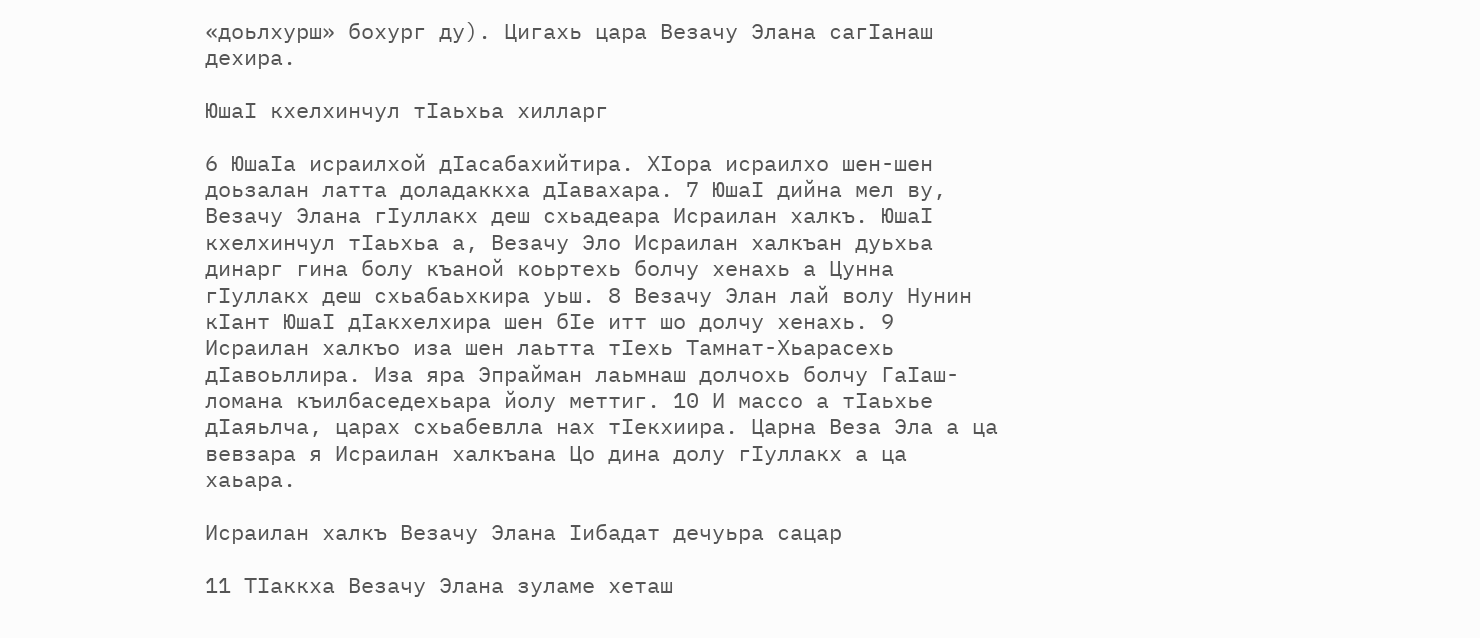«доьлхурш» бохург ду). Цигахь цара Везачу Элана сагӀанаш дехира.

ЮшаӀ кхелхинчул тӀаьхьа хилларг

6 ЮшаӀа исраилхой дӀасабахийтира. ХӀора исраилхо шен-шен доьзалан латта доладаккха дӀавахара. 7 ЮшаӀ дийна мел ву, Везачу Элана гӀуллакх деш схьадеара Исраилан халкъ. ЮшаӀ кхелхинчул тӀаьхьа а, Везачу Эло Исраилан халкъан дуьхьа динарг гина болу къаной коьртехь болчу хенахь а Цунна гӀуллакх деш схьабаьхкира уьш. 8 Везачу Элан лай волу Нунин кӀант ЮшаӀ дӀакхелхира шен бӀе итт шо долчу хенахь. 9 Исраилан халкъо иза шен лаьтта тӀехь Тамнат-Хьарасехь дӀавоьллира. Иза яра Эпрайман лаьмнаш долчохь болчу ГаӀаш-ломана къилбаседехьара йолу меттиг. 10 И массо а тӀаьхье дӀаяьлча, царах схьабевлла нах тӀекхиира. Царна Веза Эла а ца вевзара я Исраилан халкъана Цо дина долу гӀуллакх а ца хаьара.

Исраилан халкъ Везачу Элана Ӏибадат дечуьра сацар

11 ТӀаккха Везачу Элана зуламе хеташ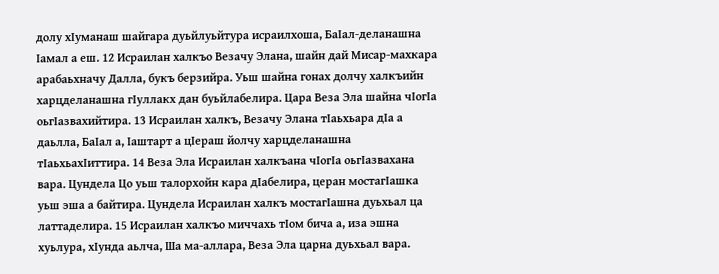долу хӀуманаш шайгара дуьйлуьйтура исраилхоша, БаӀал-деланашна Ӏамал а еш. 12 Исраилан халкъо Везачу Элана, шайн дай Мисар-махкара арабаьхначу Далла, букъ берзийра. Уьш шайна гонах долчу халкъийн харцделанашна гӀуллакх дан буьйлабелира. Цара Веза Эла шайна чӀогӀа оьгӀазвахийтира. 13 Исраилан халкъ, Везачу Элана тӀаьхьара дӀа а даьлла, БаӀал а, Ӏаштарт а цӀераш йолчу харцделанашна тӀаьхьахӀиттира. 14 Веза Эла Исраилан халкъана чӀогӀа оьгӀазвахана вара. Цундела Цо уьш талорхойн кара дӀабелира, церан мостагӀашка уьш эша а байтира. Цундела Исраилан халкъ мостагӀашна дуьхьал ца латтаделира. 15 Исраилан халкъо миччахь тӀом бича а, иза эшна хуьлура, хӀунда аьлча, Ша ма-аллара, Веза Эла царна дуьхьал вара.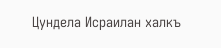Цундела Исраилан халкъ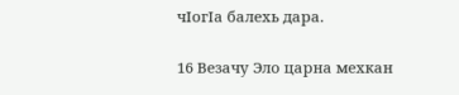чӀогӀа балехь дара.

16 Везачу Эло царна мехкан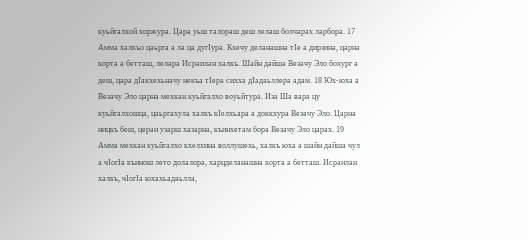куьйгалхой хоржура. Цара уьш талораш деш лелаш болчарах ларбора. 17 Амма халкъо цаьрга а ла ца дугӀура. Кхечу деланашна тӀе а дирзина, царна корта а бетташ, лелара Исраилан халкъ. Шайн дайша Везачу Эло бохург а деш, цара дӀакхехьначу некъа тӀера сихха дӀадаьллера адам. 18 Юх-юха а Везачу Эло царна мехкан куьйгалхо воуьйтура. Иза Ша вара цу куьйгалхошца, цаьргахула халкъ кӀелхьара а доккхура Везачу Эло. Царна ницкъ беш, церан узарш хазарна, къинхетам бора Везачу Эло царах. 19 Амма мехкан куьйгалхо кхелхина воллушехь, халкъ юха а шайн дайша чул а чӀогӀа къинош лето долалора, харцделанашна корта а бетташ. Исраилан халкъ, чӀогӀа юхахьадаьлла,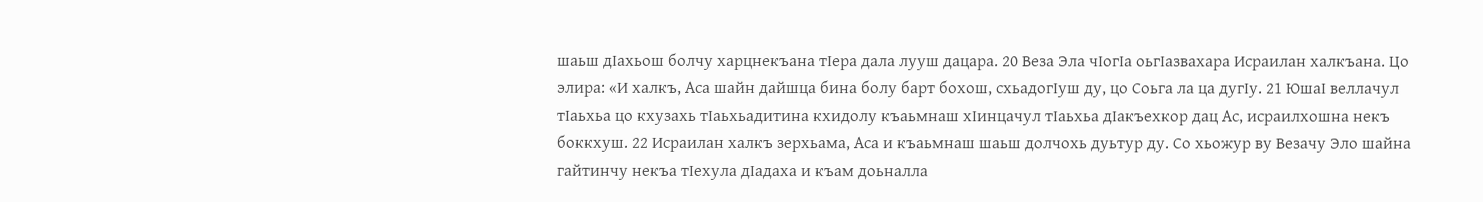шаьш дӀахьош болчу харцнекъана тӀера дала лууш дацара. 20 Веза Эла чӀогӀа оьгӀазвахара Исраилан халкъана. Цо элира: «И халкъ, Аса шайн дайшца бина болу барт бохош, схьадогӀуш ду, цо Соьга ла ца дугӀу. 21 ЮшаӀ веллачул тӀаьхьа цо кхузахь тӀаьхьадитина кхидолу къаьмнаш хӀинцачул тӀаьхьа дӀакъехкор дац Ас, исраилхошна некъ боккхуш. 22 Исраилан халкъ зерхьама, Аса и къаьмнаш шаьш долчохь дуьтур ду. Со хьожур ву Везачу Эло шайна гайтинчу некъа тӀехула дӀадаха и къам доьналла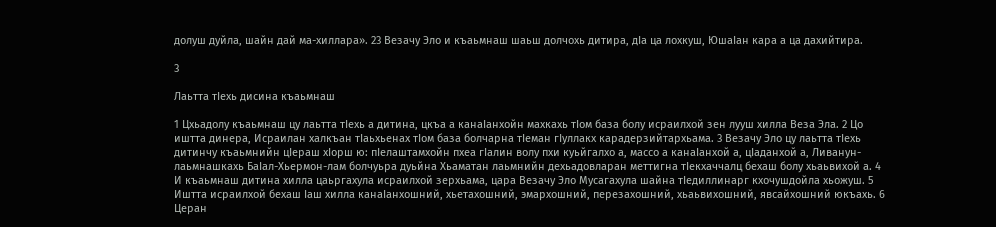долуш дуйла, шайн дай ма-хиллара». 23 Везачу Эло и къаьмнаш шаьш долчохь дитира, дӀа ца лохкуш, ЮшаӀан кара а ца дахийтира.

3

Лаьтта тӀехь дисина къаьмнаш

1 Цхьадолу къаьмнаш цу лаьтта тӀехь а дитина, цкъа а канаӀанхойн махкахь тӀом база болу исраилхой зен лууш хилла Веза Эла. 2 Цо иштта динера, Исраилан халкъан тӀаьхьенах тӀом база болчарна тӀеман гӀуллакх карадерзийтархьама. 3 Везачу Эло цу лаьтта тӀехь дитинчу къаьмнийн цӀераш хӀорш ю: пӀелаштамхойн пхеа гӀалин волу пхи куьйгалхо а, массо а канаӀанхой а, цӀаданхой а, Ливанун-лаьмнашкахь БаӀал-Хьермон-лам болчуьра дуьйна Хьаматан лаьмнийн дехьадовларан меттигна тӀекхаччалц бехаш болу хьаьвихой а. 4 И къаьмнаш дитина хилла цаьргахула исраилхой зерхьама, цара Везачу Эло Мусагахула шайна тӀедиллинарг кхочушдойла хьожуш. 5 Иштта исраилхой бехаш Ӏаш хилла канаӀанхошний, хьетахошний, эмархошний, перезахошний, хьаьвихошний, явсайхошний юкъахь. 6 Церан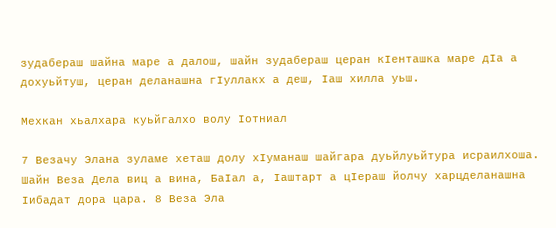зудабераш шайна маре а далош, шайн зудабераш церан кӀенташка маре дӀа а дохуьйтуш, церан деланашна гӀуллакх а деш, Ӏаш хилла уьш.

Мехкан хьалхара куьйгалхо волу Ӏотниал

7 Везачу Элана зуламе хеташ долу хӀуманаш шайгара дуьйлуьйтура исраилхоша. Шайн Веза Дела виц а вина, БаӀал а, Ӏаштарт а цӀераш йолчу харцделанашна Ӏибадат дора цара. 8 Веза Эла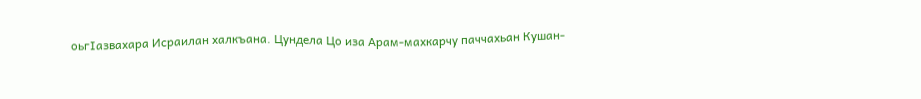оьгӀазвахара Исраилан халкъана. Цундела Цо иза Арам-махкарчу паччахьан Кушан-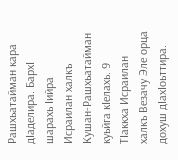Рашхьатайман кара дӀаделира. БархӀ шарахь Ӏийра Исраилан халкъ Кушан-Рашхьатайман куьйга кӀелахь. 9 ТӀаккха Исраилан халкъ Везачу Эле орца дохуш дӀахӀоьттира.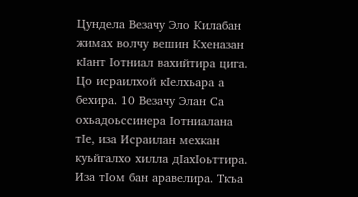Цундела Везачу Эло Килабан жимах волчу вешин Кхеназан кӀант Ӏотниал вахийтира цига. Цо исраилхой кӀелхьара а бехира. 10 Везачу Элан Са охьадоьссинера Ӏотниалана тӀе, иза Исраилан мехкан куьйгалхо хилла дӀахӀоьттира. Иза тӀом бан аравелира. Ткъа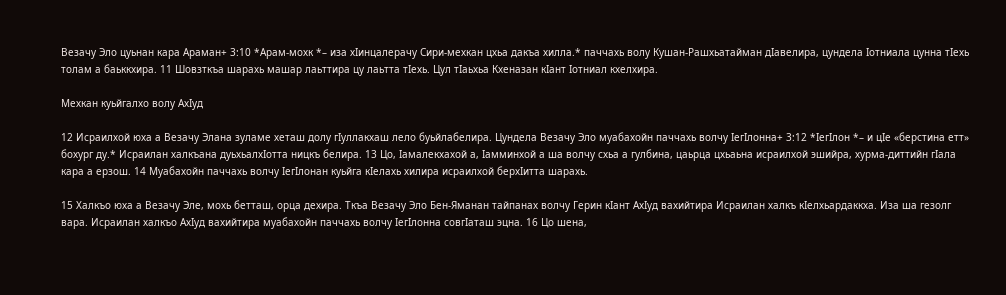Везачу Эло цуьнан кара Араман+ 3:10 *Арам-мохк *– иза хӀинцалерачу Сири-мехкан цхьа дакъа хилла.* паччахь волу Кушан-Рашхьатайман дӀавелира, цундела Ӏотниала цунна тӀехь толам а баьккхира. 11 Шовзткъа шарахь машар лаьттира цу лаьтта тӀехь. Цул тӀаьхьа Кхеназан кӀант Ӏотниал кхелхира.

Мехкан куьйгалхо волу АхӀуд

12 Исраилхой юха а Везачу Элана зуламе хеташ долу гӀуллакхаш лело буьйлабелира. Цундела Везачу Эло муабахойн паччахь волчу ӀегӀлонна+ 3:12 *ӀегӀлон *– и цӀе «берстина етт» бохург ду.* Исраилан халкъана дуьхьалхӀотта ницкъ белира. 13 Цо, Ӏамалекхахой а, Ӏамминхой а ша волчу схьа а гулбина, цаьрца цхьаьна исраилхой эшийра, хурма-диттийн гӀала кара а ерзош. 14 Муабахойн паччахь волчу ӀегӀлонан куьйга кӀелахь хилира исраилхой берхӀитта шарахь.

15 Халкъо юха а Везачу Эле, мохь бетташ, орца дехира. Ткъа Везачу Эло Бен-Яманан тайпанах волчу Герин кӀант АхӀуд вахийтира Исраилан халкъ кӀелхьардаккха. Иза ша гезолг вара. Исраилан халкъо АхӀуд вахийтира муабахойн паччахь волчу ӀегӀлонна совгӀаташ эцна. 16 Цо шена,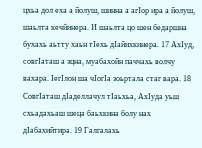цхьа дол еха а йолуш, шинна а агӀор ира а йолуш, шаьлта кечйинера. И шаьлта цо шен бедаршна бухахь аьтту хаьн тӀехь дӀайихкинера. 17 АхӀуд, совгӀаташ а эцна, муабахойн паччахь волчу вахара. ӀегӀлон ша чӀогӀа зоьртала стаг вара. 18 СовгӀаташ дӀаделлачул тӀаьхьа, АхӀуда уьш схьадахьаш шеца баьхкина болу нах дӀабахийтира. 19 Галгалахь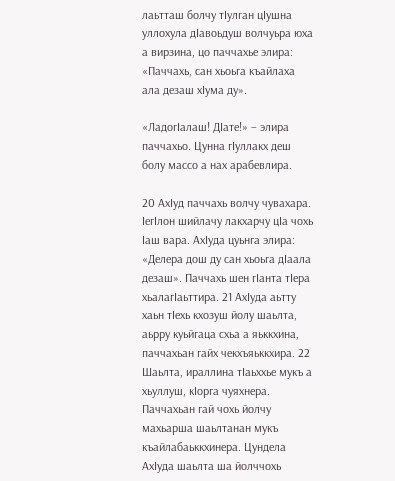лаьтташ болчу тӀулган цӀушна уллохула дӀавоьдуш волчуьра юха а вирзина, цо паччахье элира: «Паччахь, сан хьоьга къайлаха ала дезаш хӀума ду».

«ЛадогӀалаш! ДӀате!» – элира паччахьо. Цунна гӀуллакх деш болу массо а нах арабевлира.

20 АхӀуд паччахь волчу чувахара. ӀегӀлон шийлачу лакхарчу цӀа чохь Ӏаш вара. АхӀуда цуьнга элира: «Делера дош ду сан хьоьга дӀаала дезаш». Паччахь шен гӀанта тӀера хьалагӀаьттира. 21 АхӀуда аьтту хаьн тӀехь кхозуш йолу шаьлта, аьрру куьйгаца схьа а яьккхина, паччахьан гайх чекхъяьккхира. 22 Шаьлта, ираллина тӀаьххье мукъ а хьуллуш, кӀорга чуяхнера. Паччахьан гай чохь йолчу махьарша шаьлтанан мукъ къайлабаьккхинера. Цундела АхӀуда шаьлта ша йолччохь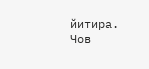йитира. Чов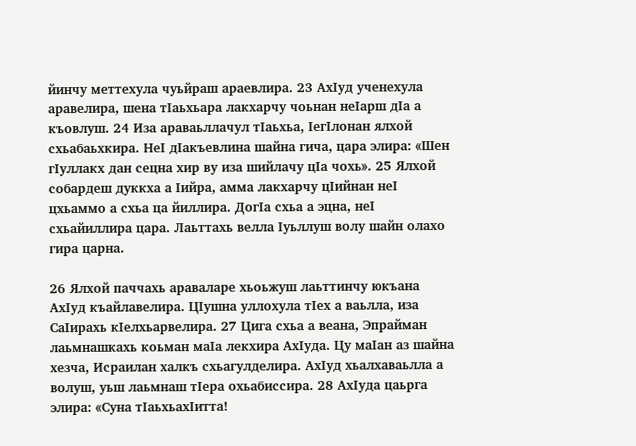йинчу меттехула чуьйраш араевлира. 23 АхӀуд ученехула аравелира, шена тӀаьхьара лакхарчу чоьнан неӀарш дӀа а къовлуш. 24 Иза араваьллачул тӀаьхьа, ӀегӀлонан ялхой схьабаьхкира. НеӀ дӀакъевлина шайна гича, цара элира: «Шен гӀуллакх дан сецна хир ву иза шийлачу цӀа чохь». 25 Ялхой собардеш дуккха а Ӏийра, амма лакхарчу цӀийнан неӀ цхьаммо а схьа ца йиллира. ДогӀа схьа а эцна, неӀ схьайиллира цара. Лаьттахь велла Ӏуьллуш волу шайн олахо гира царна.

26 Ялхой паччахь араваларе хьоьжуш лаьттинчу юкъана АхӀуд къайлавелира. ЦӀушна уллохула тӀех а ваьлла, иза СаӀирахь кӀелхьарвелира. 27 Цига схьа а веана, Эпрайман лаьмнашкахь коьман маӀа лекхира АхӀуда. Цу маӀан аз шайна хезча, Исраилан халкъ схьагулделира. АхӀуд хьалхаваьлла а волуш, уьш лаьмнаш тӀера охьабиссира. 28 АхӀуда цаьрга элира: «Суна тӀаьхьахӀитта!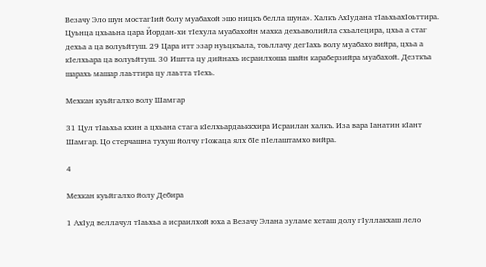Везачу Эло шун мостагӀий болу муабахой эшо ницкъ белла шуна». Халкъ АхӀудана тӀаьхьахӀоьттира. Цуьнца цхьаьна цара Йордан-хи тӀехула муабахойн махка дехьаволийла схьалецира, цхьа а стаг дехьа а ца волуьйтуш. 29 Цара итт эзар нуьцкъала, тоьллачу дегӀахь волу муабахо вийра, цхьа а кӀелхьара ца волуьйтуш. 30 Иштта цу дийнахь исраилхоша шайн караберзийра муабахой. Дезткъа шарахь машар лаьттира цу лаьтта тӀехь.

Мехкан куьйгалхо волу Шамгар

31 Цул тӀаьхьа кхин а цхьана стага кӀелхьардаьккхира Исраилан халкъ. Иза вара Ӏанатин кӀант Шамгар. Цо стерчашна тухуш йолчу гӀожаца ялх бӀе пӀелаштамхо вийра.

4

Мехкан куьйгалхо йолу Дебира

1 АхӀуд веллачул тӀаьхьа а исраилхой юха а Везачу Элана зуламе хеташ долу гӀуллакхаш лело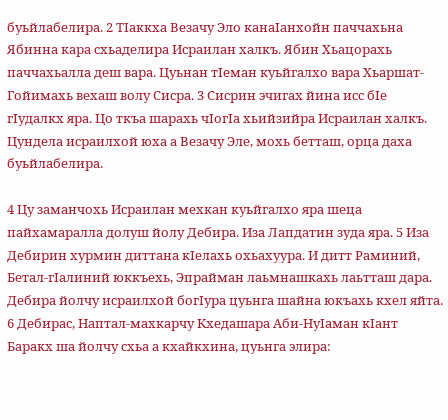буьйлабелира. 2 ТӀаккха Везачу Эло канаӀанхойн паччахьна Ябинна кара схьаделира Исраилан халкъ. Ябин Хьацорахь паччахьалла деш вара. Цуьнан тӀеман куьйгалхо вара Хьаршат-Гойимахь вехаш волу Сисра. 3 Сисрин эчигах йина исс бӀе гӀудалкх яра. Цо ткъа шарахь чӀогӀа хьийзийра Исраилан халкъ. Цундела исраилхой юха а Везачу Эле, мохь бетташ, орца даха буьйлабелира.

4 Цу заманчохь Исраилан мехкан куьйгалхо яра шеца пайхамаралла долуш йолу Дебира. Иза Лапдатин зуда яра. 5 Иза Дебирин хурмин диттана кӀелахь охьахуура. И дитт Раминий, Бетал-гӀалиний юккъехь, Эпрайман лаьмнашкахь лаьтташ дара. Дебира йолчу исраилхой богӀура цуьнга шайна юкъахь кхел яйта. 6 Дебирас, Наптал-махкарчу Кхедашара Аби-НуӀаман кӀант Баракх ша йолчу схьа а кхайкхина, цуьнга элира: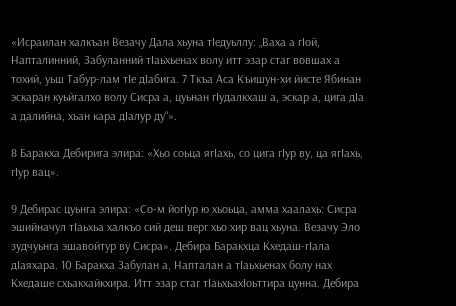«Исраилан халкъан Везачу Дала хьуна тӀедуьллу: „Ваха а гӀой, Напталинний, Забуланний тӀаьхьенах волу итт эзар стаг вовшах а тохий, уьш Табур-лам тӀе дӀабига. 7 Ткъа Аса Къишун-хи йисте Ябинан эскаран куьйгалхо волу Сисра а, цуьнан гӀудалкхаш а, эскар а, цига дӀа а далийна, хьан кара дӀалур ду“».

8 Баракха Дебирига элира: «Хьо соьца ягӀахь, со цига гӀур ву, ца ягӀахь, гӀур вац».

9 Дебирас цуьнга элира: «Со-м йогӀур ю хьоьца, амма хаалахь: Сисра эшийначул тӀаьхьа халкъо сий деш верг хьо хир вац хьуна. Везачу Эло зудчуьнга эшавойтур ву Сисра». Дебира Баракхца Кхедаш-гӀала дӀаяхара. 10 Баракха Забулан а, Напталан а тӀаьхьенах болу нах Кхедаше схьакхайкхира. Итт эзар стаг тӀаьхьахӀоьттира цунна. Дебира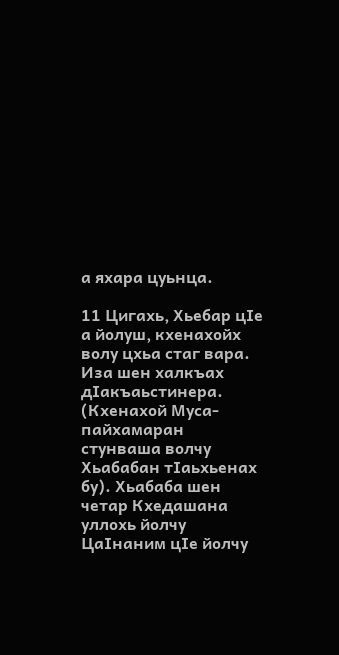а яхара цуьнца.

11 Цигахь, Хьебар цӀе а йолуш, кхенахойх волу цхьа стаг вара. Иза шен халкъах дӀакъаьстинера. (Кхенахой Муса-пайхамаран стунваша волчу Хьабабан тӀаьхьенах бу). Хьабаба шен четар Кхедашана уллохь йолчу ЦаӀнаним цӀе йолчу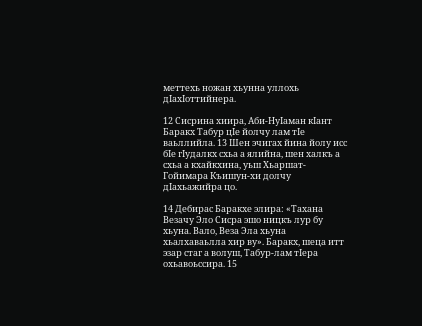меттехь ножан хьунна уллохь дӀахӀоттийнера.

12 Сисрина хиира, Аби-НуӀаман кӀант Баракх Табур цӀе йолчу лам тӀе ваьллийла. 13 Шен эчигах йина йолу исс бӀе гӀудалкх схьа а ялийна, шен халкъ а схьа а кхайкхина, уьш Хьаршат-Гойимара Къишун-хи долчу дӀахьажийра цо.

14 Дебирас Баракхе элира: «Тахана Везачу Эло Сисра эшо ницкъ лур бу хьуна. Вало, Веза Эла хьуна хьалхаваьлла хир ву». Баракх, шеца итт эзар стаг а волуш, Табур-лам тӀера охьавоьссира. 15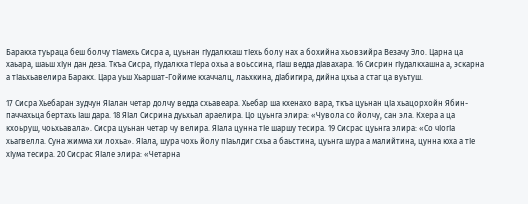Баракха туьраца беш болчу тӀамехь Сисра а, цуьнан гӀудалкхаш тӀехь болу нах а бохийна хьовзийра Везачу Эло. Царна ца хаьара, шаьш хӀун дан деза. Ткъа Сисра, гӀудалкха тӀера охьа а воьссина, гӀаш ведда дӀавахара. 16 Сисрин гӀудалкхашна а, эскарна а тӀаьхьавелира Баракх. Цара уьш Хьаршат-Гойиме кхаччалц, лаьхкина, дӀабигира, дийна цхьа а стаг ца вуьтуш.

17 Сисра Хьебаран зудчун ЯӀалан четар долчу ведда схьавеара. Хьебар ша кхенахо вара, ткъа цуьнан цӀа хьацорхойн Ябин-паччахьца бертахь Ӏаш дара. 18 ЯӀал Сисрина дуьхьал араелира. Цо цуьнга элира: «Чувола со йолчу, сан эла. Кхера а ца кхоьруш, чоьхьавала». Сисра цуьнан четар чу велира. ЯӀала цунна тӀе шаршу тесира. 19 Сисрас цуьнга элира: «Со чӀогӀа хьагвелла. Суна жимма хи лохьа». ЯӀала, шура чохь йолу пӀаьлдиг схьа а баьстина, цуьнга шура а малийтина, цунна юха а тӀе хӀума тесира. 20 Сисрас ЯӀале элира: «Четарна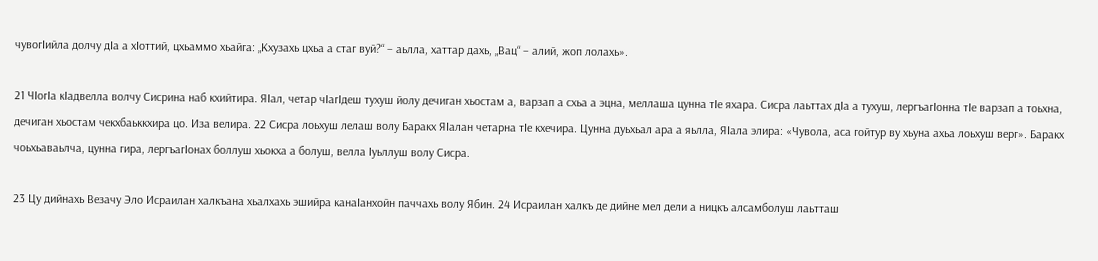чувогӀийла долчу дӀа а хӀоттий, цхьаммо хьайга: „Кхузахь цхьа а стаг вуй?“ – аьлла, хаттар дахь, „Вац“ – алий, жоп лолахь».

21 ЧӀогӀа кӀадвелла волчу Сисрина наб кхийтира. ЯӀал, четар чӀагӀдеш тухуш йолу дечиган хьостам а, варзап а схьа а эцна, меллаша цунна тӀе яхара. Сисра лаьттах дӀа а тухуш, лергъагӀонна тӀе варзап а тоьхна, дечиган хьостам чекхбаьккхира цо. Иза велира. 22 Сисра лоьхуш лелаш волу Баракх ЯӀалан четарна тӀе кхечира. Цунна дуьхьал ара а яьлла, ЯӀала элира: «Чувола, аса гойтур ву хьуна ахьа лоьхуш верг». Баракх чоьхьаваьлча, цунна гира, лергъагӀонах боллуш хьокха а болуш, велла Ӏуьллуш волу Сисра.

23 Цу дийнахь Везачу Эло Исраилан халкъана хьалхахь эшийра канаӀанхойн паччахь волу Ябин. 24 Исраилан халкъ де дийне мел дели а ницкъ алсамболуш лаьтташ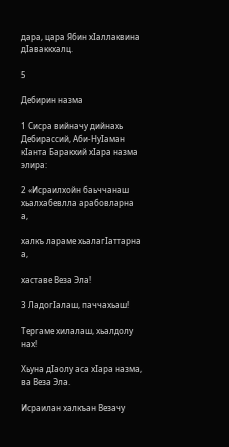дара, цара Ябин хӀаллаквина дӀаваккхалц.

5

Дебирин назма

1 Сисра вийначу дийнахь Дебирассий, Аби-НуӀаман кӀанта Баракхий хӀара назма элира:

2 «Исраилхойн баьччанаш хьалхабевлла арабовларна а,

халкъ лараме хьалагӀаттарна а,

хаставе Веза Эла!

3 ЛадогӀалаш, паччахьаш!

Тергаме хилалаш, хьалдолу нах!

Хьуна дӀаолу аса хӀара назма, ва Веза Эла.

Исраилан халкъан Везачу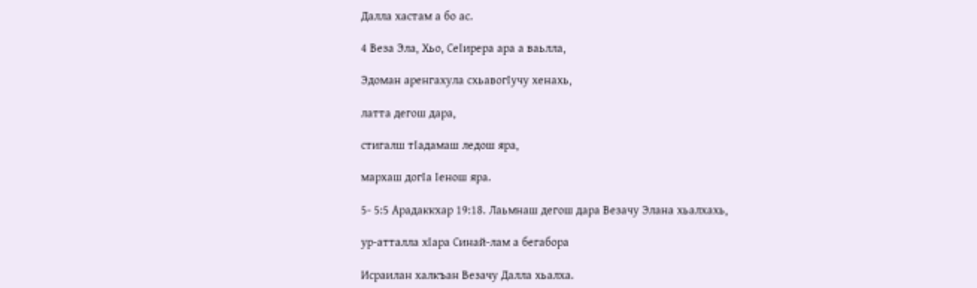Далла хастам а бо ас.

4 Веза Эла, Хьо, СеӀирера ара а ваьлла,

Эдоман аренгахула схьавогӀучу хенахь,

латта дегош дара,

стигалш тӀадамаш ледош яра,

мархаш догӀа Ӏенош яра.

5- 5:5 Арадаккхар 19:18. Лаьмнаш дегош дара Везачу Элана хьалхахь,

ур-атталла хӀара Синай-лам а бегабора

Исраилан халкъан Везачу Далла хьалха.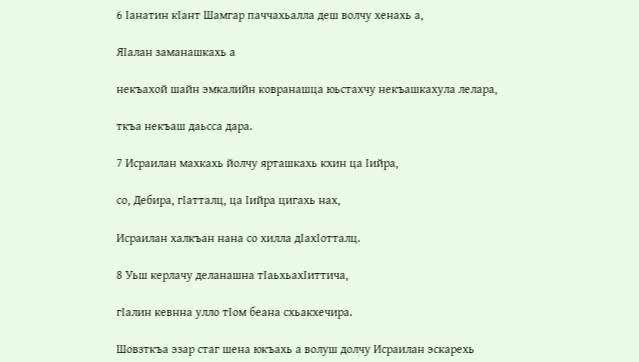6 Ӏанатин кӀант Шамгар паччахьалла деш волчу хенахь а,

ЯӀалан заманашкахь а

некъахой шайн эмкалийн ковранашца юьстахчу некъашкахула лелара,

ткъа некъаш даьсса дара.

7 Исраилан махкахь йолчу ярташкахь кхин ца Ӏийра,

со, Дебира, гӀатталц, ца Ӏийра цигахь нах,

Исраилан халкъан нана со хилла дӀахӀотталц.

8 Уьш керлачу деланашна тӀаьхьахӀиттича,

гӀалин кевнна улло тӀом беана схьакхечира.

Шовзткъа эзар стаг шена юкъахь а волуш долчу Исраилан эскарехь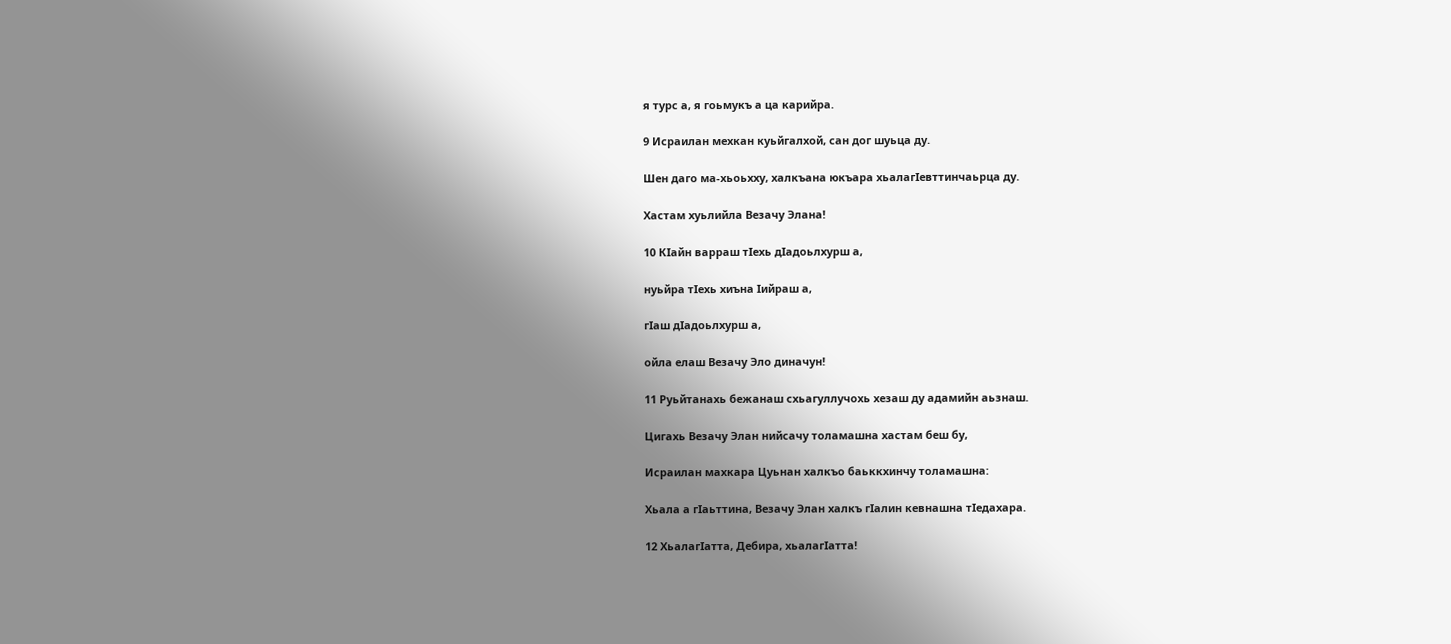я турс а, я гоьмукъ а ца карийра.

9 Исраилан мехкан куьйгалхой, сан дог шуьца ду.

Шен даго ма-хьоьхху, халкъана юкъара хьалагӀевттинчаьрца ду.

Хастам хуьлийла Везачу Элана!

10 КӀайн варраш тӀехь дӀадоьлхурш а,

нуьйра тӀехь хиъна Ӏийраш а,

гӀаш дӀадоьлхурш а,

ойла елаш Везачу Эло диначун!

11 Руьйтанахь бежанаш схьагуллучохь хезаш ду адамийн аьзнаш.

Цигахь Везачу Элан нийсачу толамашна хастам беш бу,

Исраилан махкара Цуьнан халкъо баьккхинчу толамашна:

Хьала а гӀаьттина, Везачу Элан халкъ гӀалин кевнашна тӀедахара.

12 ХьалагӀатта, Дебира, хьалагӀатта!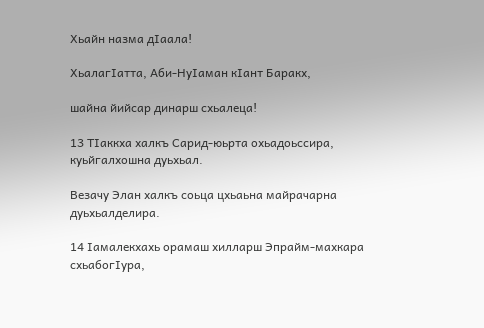Хьайн назма дӀаала!

ХьалагӀатта, Аби-НуӀаман кӀант Баракх,

шайна йийсар динарш схьалеца!

13 ТӀаккха халкъ Сарид-юьрта охьадоьссира, куьйгалхошна дуьхьал.

Везачу Элан халкъ соьца цхьаьна майрачарна дуьхьалделира.

14 Ӏамалекхахь орамаш хилларш Эпрайм-махкара схьабогӀура,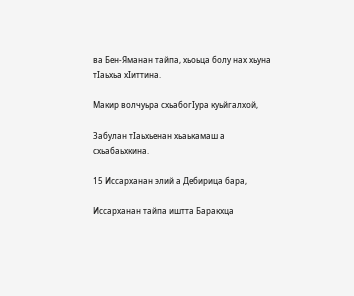ва Бен-Яманан тайпа, хьоьца болу нах хьуна тӀаьхьа хӀиттина.

Макир волчуьра схьабогӀура куьйгалхой,

Забулан тӀаьхьенан хьаькамаш а схьабаьхкина.

15 Иссарханан элий а Дебирица бара,

Иссарханан тайпа иштта Баракхца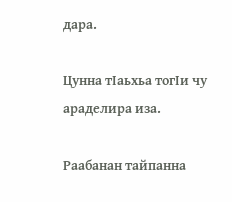дара.

Цунна тӀаьхьа тогӀи чу араделира иза.

Раабанан тайпанна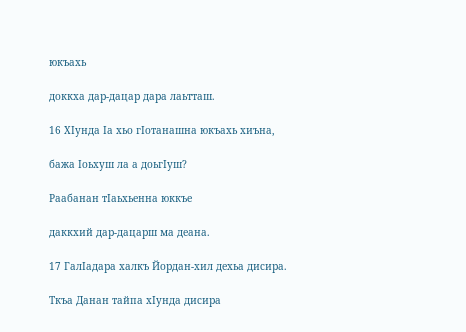юкъахь

доккха дар-дацар дара лаьтташ.

16 ХӀунда Ӏа хьо гӀотанашна юкъахь хиъна,

бажа Ӏоьхуш ла а доьгӀуш?

Раабанан тӀаьхьенна юккъе

даккхий дар-дацарш ма деана.

17 ГалӀадара халкъ Йордан-хил дехьа дисира.

Ткъа Данан тайпа хӀунда дисира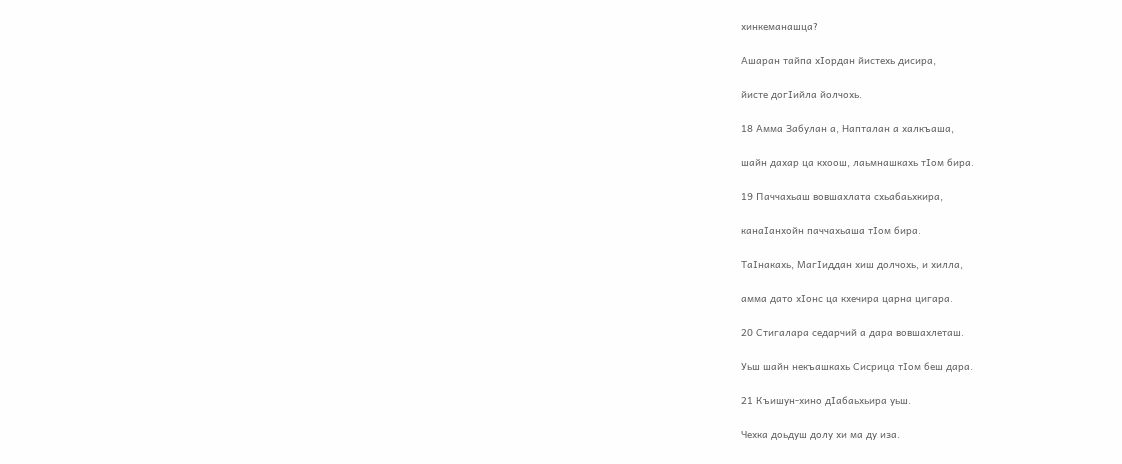хинкеманашца?

Ашаран тайпа хӀордан йистехь дисира,

йисте догӀийла йолчохь.

18 Амма Забулан а, Напталан а халкъаша,

шайн дахар ца кхоош, лаьмнашкахь тӀом бира.

19 Паччахьаш вовшахлата схьабаьхкира,

канаӀанхойн паччахьаша тӀом бира.

ТаӀнакахь, МагӀиддан хиш долчохь, и хилла,

амма дато хӀонс ца кхечира царна цигара.

20 Стигалара седарчий а дара вовшахлеташ.

Уьш шайн некъашкахь Сисрица тӀом беш дара.

21 Къишун-хино дӀабаьхьира уьш.

Чехка доьдуш долу хи ма ду иза.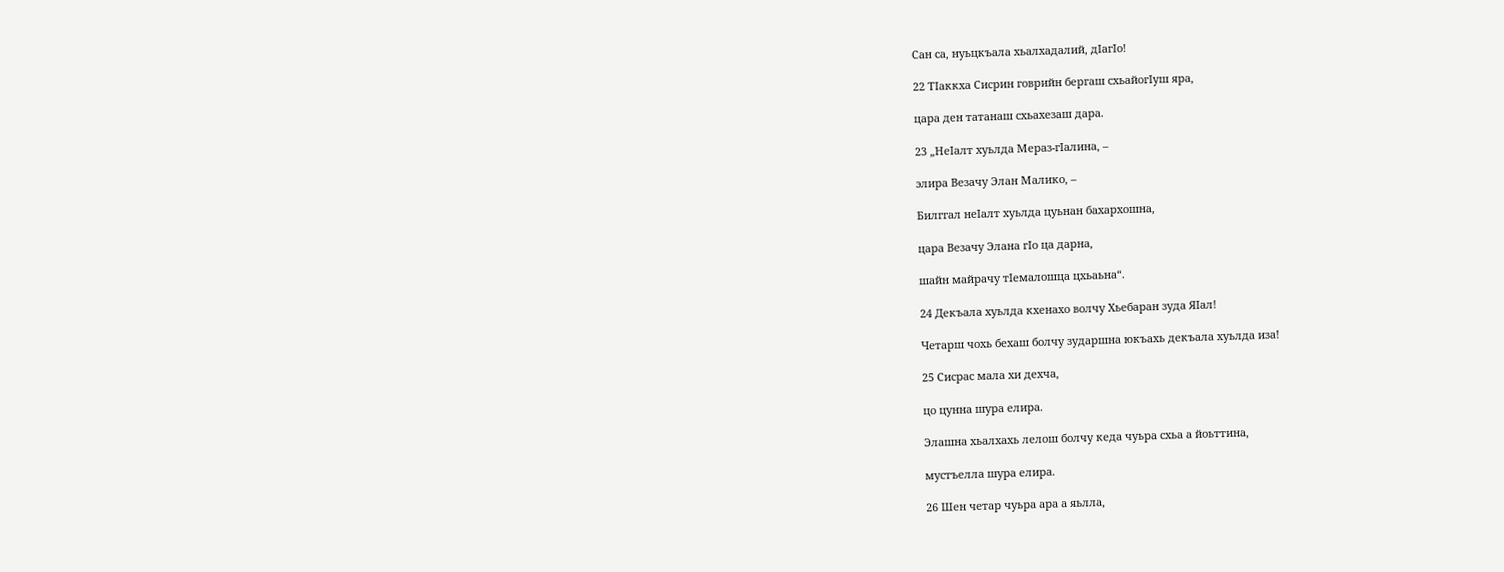Сан са, нуьцкъала хьалхадалий, дӀагӀо!

22 ТӀаккха Сисрин говрийн бергаш схьайогӀуш яра,

цара ден татанаш схьахезаш дара.

23 „НеӀалт хуьлда Мераз-гӀалина, –

элира Везачу Элан Малико, –

Билггал неӀалт хуьлда цуьнан бахархошна,

цара Везачу Элана гӀо ца дарна,

шайн майрачу тӀемалошца цхьаьна“.

24 Декъала хуьлда кхенахо волчу Хьебаран зуда ЯӀал!

Четарш чохь бехаш болчу зударшна юкъахь декъала хуьлда иза!

25 Сисрас мала хи дехча,

цо цунна шура елира.

Элашна хьалхахь лелош болчу кеда чуьра схьа а йоьттина,

мустъелла шура елира.

26 Шен четар чуьра ара а яьлла,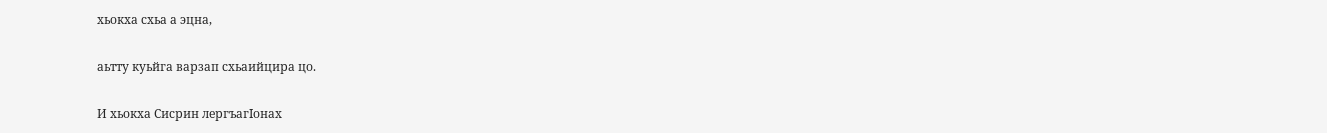хьокха схьа а эцна,

аьтту куьйга варзап схьаийцира цо.

И хьокха Сисрин лергъагӀонах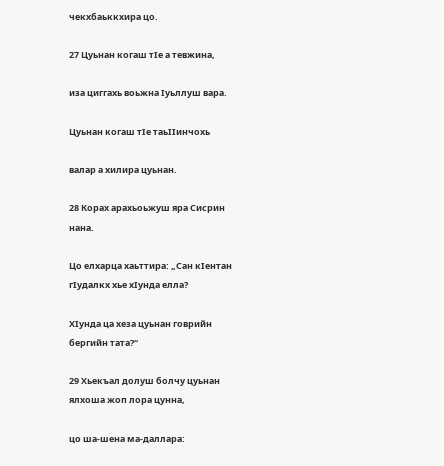чекхбаьккхира цо.

27 Цуьнан когаш тӀе а тевжина,

иза циггахь воьжна Ӏуьллуш вара.

Цуьнан когаш тӀе таьӀӀинчохь

валар а хилира цуьнан.

28 Корах арахьоьжуш яра Сисрин нана.

Цо елхарца хаьттира: „Сан кӀентан гӀудалкх хье хӀунда елла?

ХӀунда ца хеза цуьнан говрийн бергийн тата?“

29 Хьекъал долуш болчу цуьнан ялхоша жоп лора цунна,

цо ша-шена ма-даллара: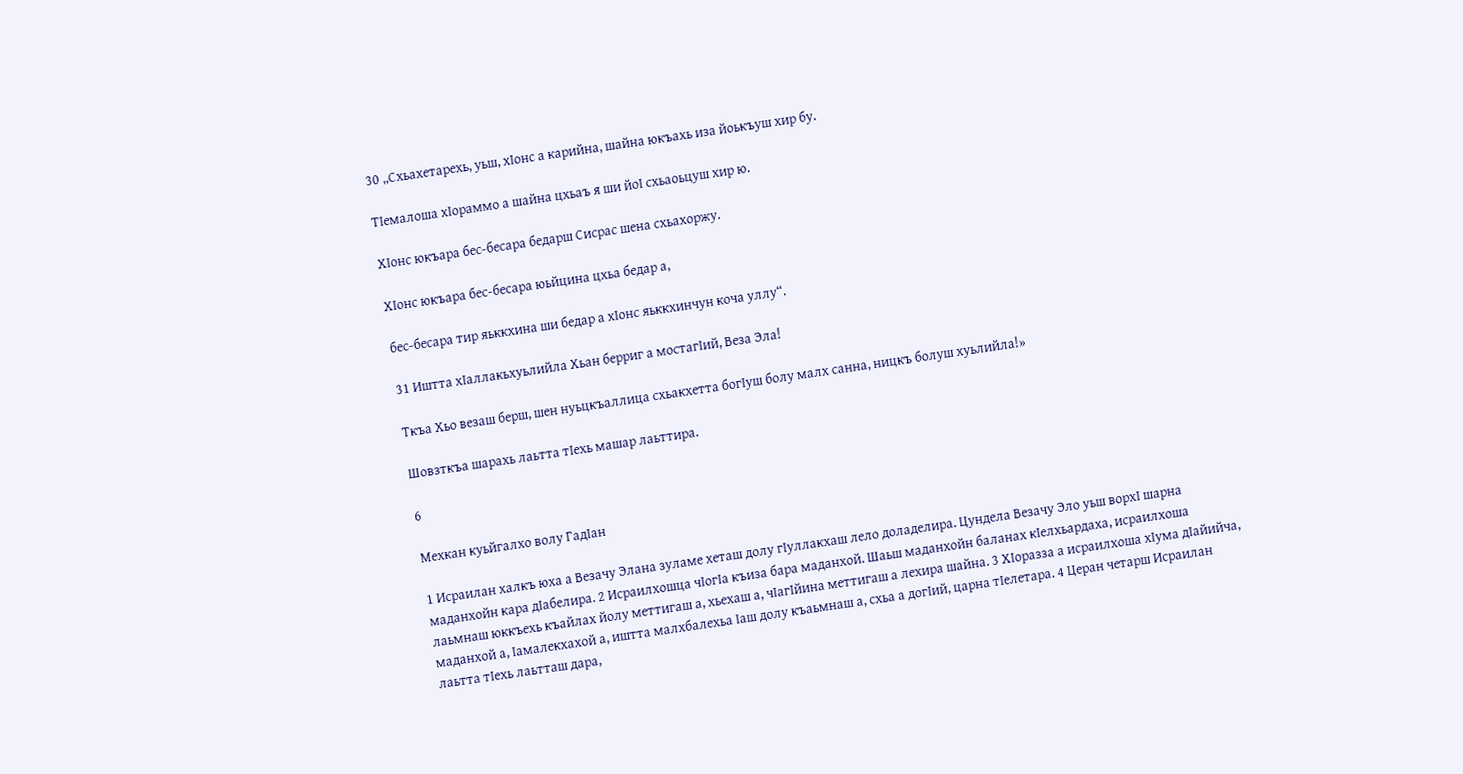30 „Схьахетарехь, уьш, хӀонс а карийна, шайна юкъахь иза йоькъуш хир бу.

ТӀемалоша хӀораммо а шайна цхьаъ я ши йоӀ схьаоьцуш хир ю.

ХӀонс юкъара бес-бесара бедарш Сисрас шена схьахоржу.

ХӀонс юкъара бес-бесара юьйцина цхьа бедар а,

бес-бесара тир яьккхина ши бедар а хӀонс яьккхинчун коча уллу“.

31 Иштта хӀаллакьхуьлийла Хьан берриг а мостагӀий, Веза Эла!

Ткъа Хьо везаш берш, шен нуьцкъаллица схьакхетта богӀуш болу малх санна, ницкъ болуш хуьлийла!»

Шовзткъа шарахь лаьтта тӀехь машар лаьттира.

6

Мехкан куьйгалхо волу ГадӀан

1 Исраилан халкъ юха а Везачу Элана зуламе хеташ долу гӀуллакхаш лело доладелира. Цундела Везачу Эло уьш ворхӀ шарна маданхойн кара дӀабелира. 2 Исраилхошца чӀогӀа къиза бара маданхой. Шаьш маданхойн баланах кӀелхьардаха, исраилхоша лаьмнаш юккъехь къайлах йолу меттигаш а, хьехаш а, чӀагӀйина меттигаш а лехира шайна. 3 ХӀоразза а исраилхоша хӀума дӀайийча, маданхой а, Ӏамалекхахой а, иштта малхбалехьа Ӏаш долу къаьмнаш а, схьа а догӀий, царна тӀелетара. 4 Церан четарш Исраилан лаьтта тӀехь лаьтташ дара,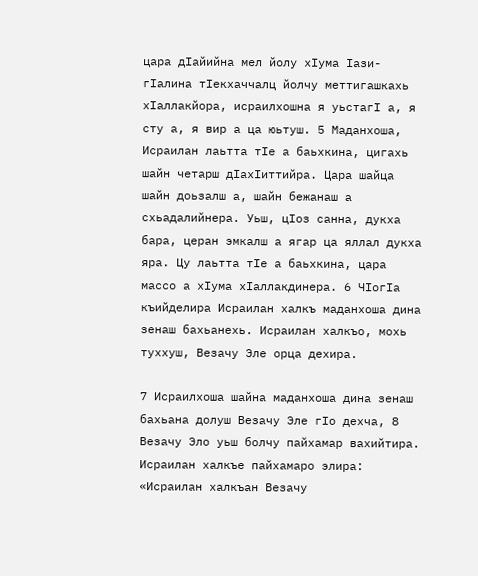цара дӀайийна мел йолу хӀума Ӏази-гӀалина тӀекхаччалц йолчу меттигашкахь хӀаллакйора, исраилхошна я уьстагӀ а, я сту а, я вир а ца юьтуш. 5 Маданхоша, Исраилан лаьтта тӀе а баьхкина, цигахь шайн четарш дӀахӀиттийра. Цара шайца шайн доьзалш а, шайн бежанаш а схьадалийнера. Уьш, цӀоз санна, дукха бара, церан эмкалш а ягар ца яллал дукха яра. Цу лаьтта тӀе а баьхкина, цара массо а хӀума хӀаллакдинера. 6 ЧӀогӀа къийделира Исраилан халкъ маданхоша дина зенаш бахьанехь. Исраилан халкъо, мохь туххуш, Везачу Эле орца дехира.

7 Исраилхоша шайна маданхоша дина зенаш бахьана долуш Везачу Эле гӀо дехча, 8 Везачу Эло уьш болчу пайхамар вахийтира. Исраилан халкъе пайхамаро элира: «Исраилан халкъан Везачу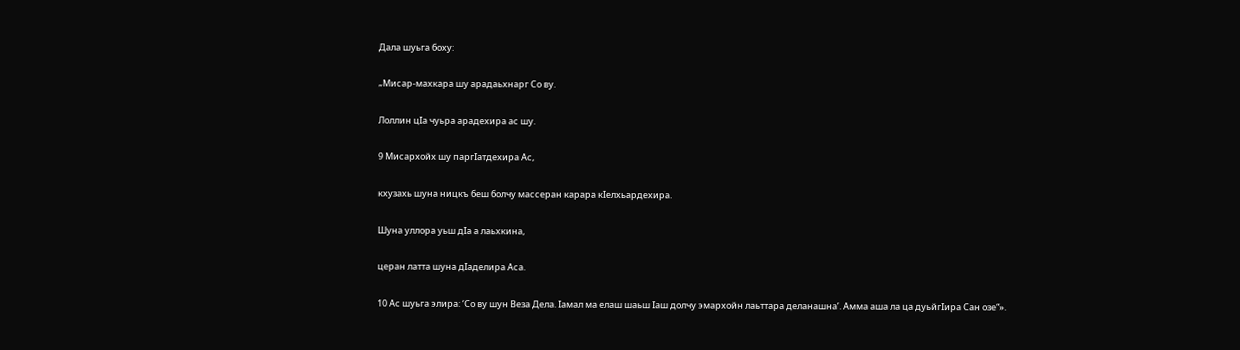Дала шуьга боху:

„Мисар-махкара шу арадаьхнарг Со ву.

Лоллин цӀа чуьра арадехира ас шу.

9 Мисархойх шу паргӀатдехира Ас,

кхузахь шуна ницкъ беш болчу массеран карара кӀелхьардехира.

Шуна уллора уьш дӀа а лаьхкина,

церан латта шуна дӀаделира Аса.

10 Ас шуьга элира: ‘Со ву шун Веза Дела. Ӏамал ма елаш шаьш Ӏаш долчу эмархойн лаьттара деланашна’. Амма аша ла ца дуьйгӀира Сан озе“».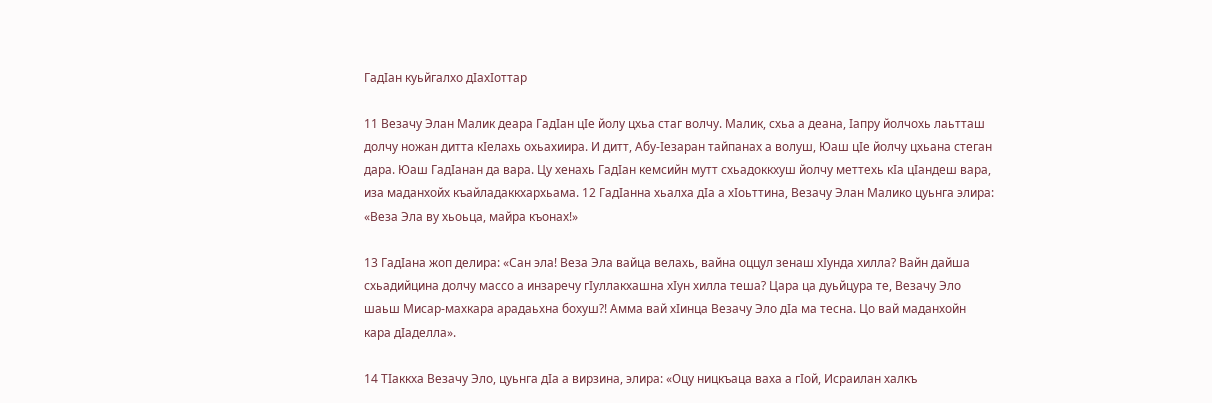ГадӀан куьйгалхо дӀахӀоттар

11 Везачу Элан Малик деара ГадӀан цӀе йолу цхьа стаг волчу. Малик, схьа а деана, Ӏапру йолчохь лаьтташ долчу ножан дитта кӀелахь охьахиира. И дитт, Абу-Ӏезаран тайпанах а волуш, Юаш цӀе йолчу цхьана стеган дара. Юаш ГадӀанан да вара. Цу хенахь ГадӀан кемсийн мутт схьадоккхуш йолчу меттехь кӀа цӀандеш вара, иза маданхойх къайладаккхархьама. 12 ГадӀанна хьалха дӀа а хӀоьттина, Везачу Элан Малико цуьнга элира: «Веза Эла ву хьоьца, майра къонах!»

13 ГадӀана жоп делира: «Сан эла! Веза Эла вайца велахь, вайна оццул зенаш хӀунда хилла? Вайн дайша схьадийцина долчу массо а инзаречу гӀуллакхашна хӀун хилла теша? Цара ца дуьйцура те, Везачу Эло шаьш Мисар-махкара арадаьхна бохуш?! Амма вай хӀинца Везачу Эло дӀа ма тесна. Цо вай маданхойн кара дӀаделла».

14 ТӀаккха Везачу Эло, цуьнга дӀа а вирзина, элира: «Оцу ницкъаца ваха а гӀой, Исраилан халкъ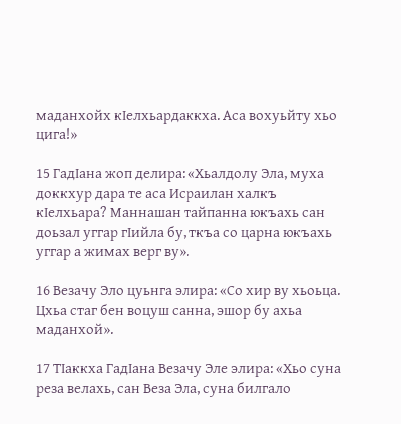маданхойх кӀелхьардаккха. Аса вохуьйту хьо цига!»

15 ГадӀана жоп делира: «Хьалдолу Эла, муха доккхур дара те аса Исраилан халкъ кӀелхьара? Маннашан тайпанна юкъахь сан доьзал уггар гӀийла бу, ткъа со царна юкъахь уггар а жимах верг ву».

16 Везачу Эло цуьнга элира: «Со хир ву хьоьца. Цхьа стаг бен воцуш санна, эшор бу ахьа маданхой».

17 ТӀаккха ГадӀана Везачу Эле элира: «Хьо суна реза велахь, сан Веза Эла, суна билгало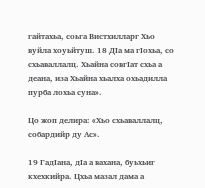гайтахьа, соьга Вистхилларг Хьо вуйла хоуьйтуш. 18 ДӀа ма гӀохьа, со схьаваллалц. Хьайна совгӀат схьа а деана, иза Хьайна хьалха охьадилла пурба лохьа суна».

Цо жоп делира: «Хьо схьаваллалц, собардийр ду Ас».

19 ГадӀана, дӀа а вахана, буьхьиг кхехкийра. Цхьа мазал дама а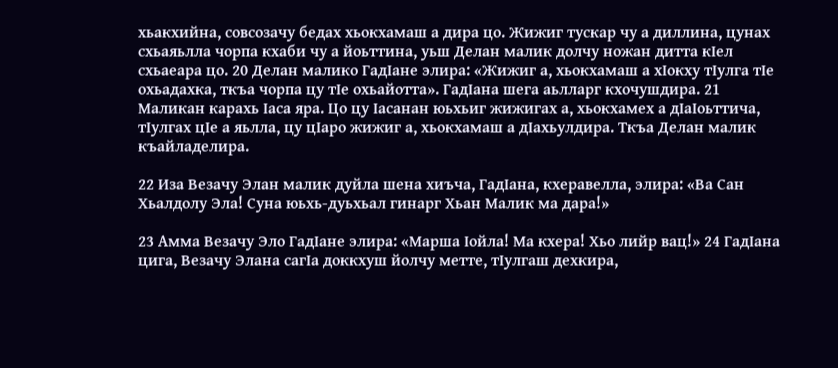хьакхийна, совсозачу бедах хьокхамаш а дира цо. Жижиг тускар чу а диллина, цунах схьаяьлла чорпа кхаби чу а йоьттина, уьш Делан малик долчу ножан дитта кӀел схьаеара цо. 20 Делан малико ГадӀане элира: «Жижиг а, хьокхамаш а хӀокху тӀулга тӀе охьадахка, ткъа чорпа цу тӀе охьайотта». ГадӀана шега аьлларг кхочушдира. 21 Маликан карахь Ӏаса яра. Цо цу Ӏасанан юьхьиг жижигах а, хьокхамех а дӀаӀоьттича, тӀулгах цӀе а яьлла, цу цӀаро жижиг а, хьокхамаш а дӀахьулдира. Ткъа Делан малик къайладелира.

22 Иза Везачу Элан малик дуйла шена хиъча, ГадӀана, кхеравелла, элира: «Ва Сан Хьалдолу Эла! Суна юьхь-дуьхьал гинарг Хьан Малик ма дара!»

23 Амма Везачу Эло ГадӀане элира: «Марша Ӏойла! Ма кхера! Хьо лийр вац!» 24 ГадӀана цига, Везачу Элана сагӀа доккхуш йолчу метте, тӀулгаш дехкира,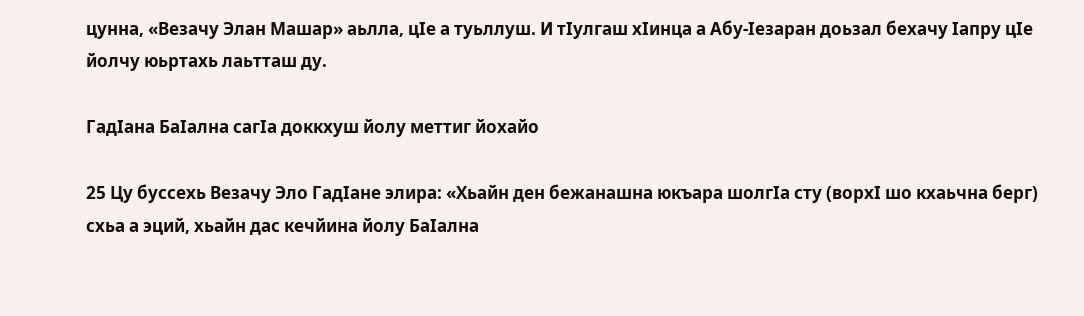цунна, «Везачу Элан Машар» аьлла, цӀе а туьллуш. И тӀулгаш хӀинца а Абу-Ӏезаран доьзал бехачу Ӏапру цӀе йолчу юьртахь лаьтташ ду.

ГадӀана БаӀална сагӀа доккхуш йолу меттиг йохайо

25 Цу буссехь Везачу Эло ГадӀане элира: «Хьайн ден бежанашна юкъара шолгӀа сту (ворхӀ шо кхаьчна берг) схьа а эций, хьайн дас кечйина йолу БаӀална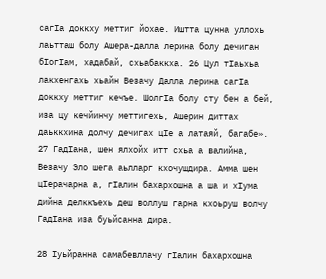сагӀа доккху меттиг йохае. Иштта цунна уллохь лаьтташ болу Ашера-далла лерина болу дечиган бӀогӀам, хадабай, схьабаккха. 26 Цул тӀаьхьа лакхенгахь хьайн Везачу Далла лерина сагӀа доккху меттиг кечъе. ШолгӀа болу сту бен а бей, иза цу кечйинчу меттигехь, Ашерин диттах даьккхина долчу дечигах цӀе а латаяй, багабе». 27 ГадӀана, шен ялхойх итт схьа а валийна, Везачу Эло шега аьлларг кхочушдира. Амма шен цӀерачарна а, гӀалин бахархошна а ша и хӀума дийна делккъехь деш воллуш гарна кхоьруш волчу ГадӀана иза буьйсанна дира.

28 Ӏуьйранна самабевллачу гӀалин бахархошна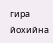гира йохийна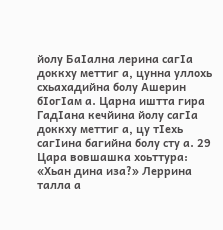йолу БаӀална лерина сагӀа доккху меттиг а, цунна уллохь схьахадийна болу Ашерин бӀогӀам а. Царна иштта гира ГадӀана кечйина йолу сагӀа доккху меттиг а, цу тӀехь сагӀина багийна болу сту а. 29 Цара вовшашка хоьттура: «Хьан дина иза?» Леррина талла а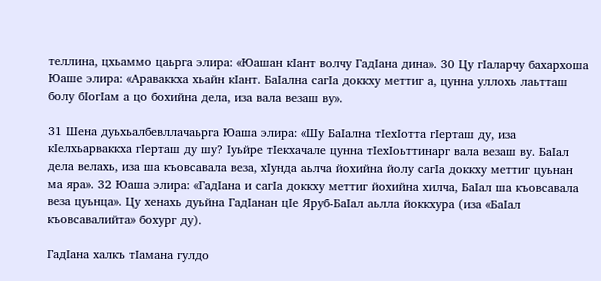теллина, цхьаммо цаьрга элира: «Юашан кӀант волчу ГадӀана дина». 30 Цу гӀаларчу бахархоша Юаше элира: «Араваккха хьайн кӀант. БаӀална сагӀа доккху меттиг а, цунна уллохь лаьтташ болу бӀогӀам а цо бохийна дела, иза вала везаш ву».

31 Шена дуьхьалбевллачаьрга Юаша элира: «Шу БаӀална тӀехӀотта гӀерташ ду, иза кӀелхьарваккха гӀерташ ду шу? Ӏуьйре тӀекхачале цунна тӀехӀоьттинарг вала везаш ву. БаӀал дела велахь, иза ша къовсавала веза, хӀунда аьлча йохийна йолу сагӀа доккху меттиг цуьнан ма яра». 32 Юаша элира: «ГадӀана и сагӀа доккху меттиг йохийна хилча, БаӀал ша къовсавала веза цуьнца». Цу хенахь дуьйна ГадӀанан цӀе Яруб-БаӀал аьлла йоккхура (иза «БаӀал къовсавалийта» бохург ду).

ГадӀана халкъ тӀамана гулдо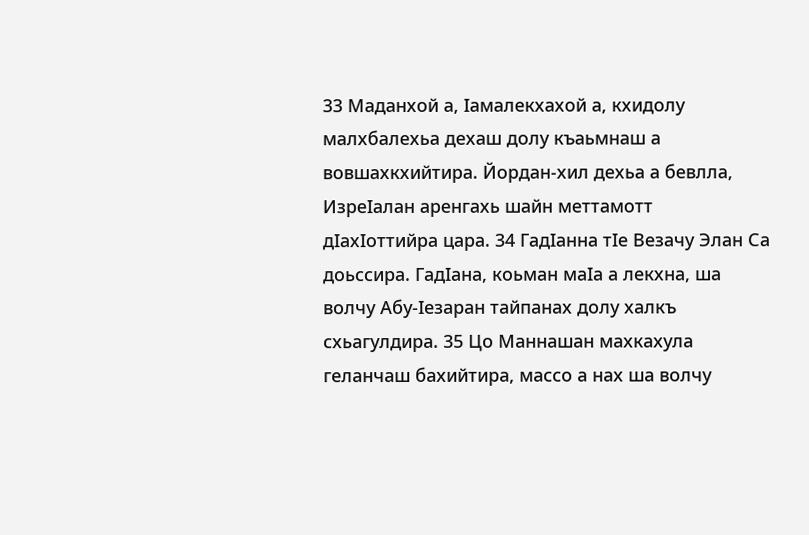33 Маданхой а, Ӏамалекхахой а, кхидолу малхбалехьа дехаш долу къаьмнаш а вовшахкхийтира. Йордан-хил дехьа а бевлла, ИзреӀалан аренгахь шайн меттамотт дӀахӀоттийра цара. 34 ГадӀанна тӀе Везачу Элан Са доьссира. ГадӀана, коьман маӀа а лекхна, ша волчу Абу-Ӏезаран тайпанах долу халкъ схьагулдира. 35 Цо Маннашан махкахула геланчаш бахийтира, массо а нах ша волчу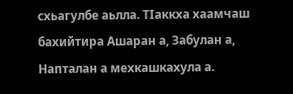схьагулбе аьлла. ТӀаккха хаамчаш бахийтира Ашаран а, Забулан а, Напталан а мехкашкахула а.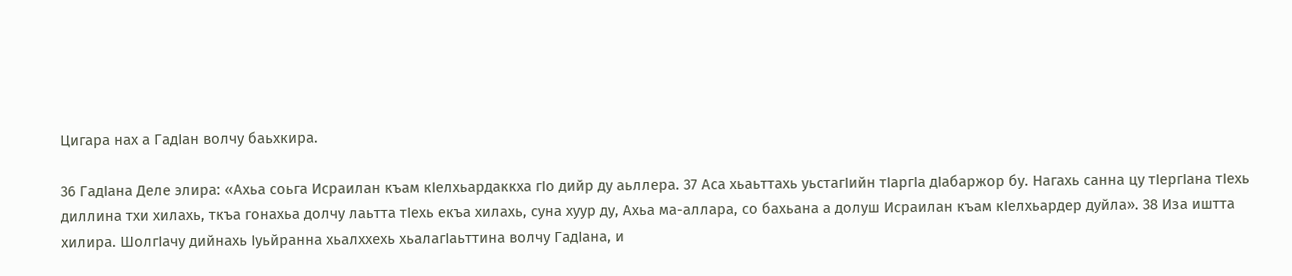Цигара нах а ГадӀан волчу баьхкира.

36 ГадӀана Деле элира: «Ахьа соьга Исраилан къам кӀелхьардаккха гӀо дийр ду аьллера. 37 Аса хьаьттахь уьстагӀийн тӀаргӀа дӀабаржор бу. Нагахь санна цу тӀергӀана тӀехь диллина тхи хилахь, ткъа гонахьа долчу лаьтта тӀехь екъа хилахь, суна хуур ду, Ахьа ма-аллара, со бахьана а долуш Исраилан къам кӀелхьардер дуйла». 38 Иза иштта хилира. ШолгӀачу дийнахь Ӏуьйранна хьалххехь хьалагӀаьттина волчу ГадӀана, и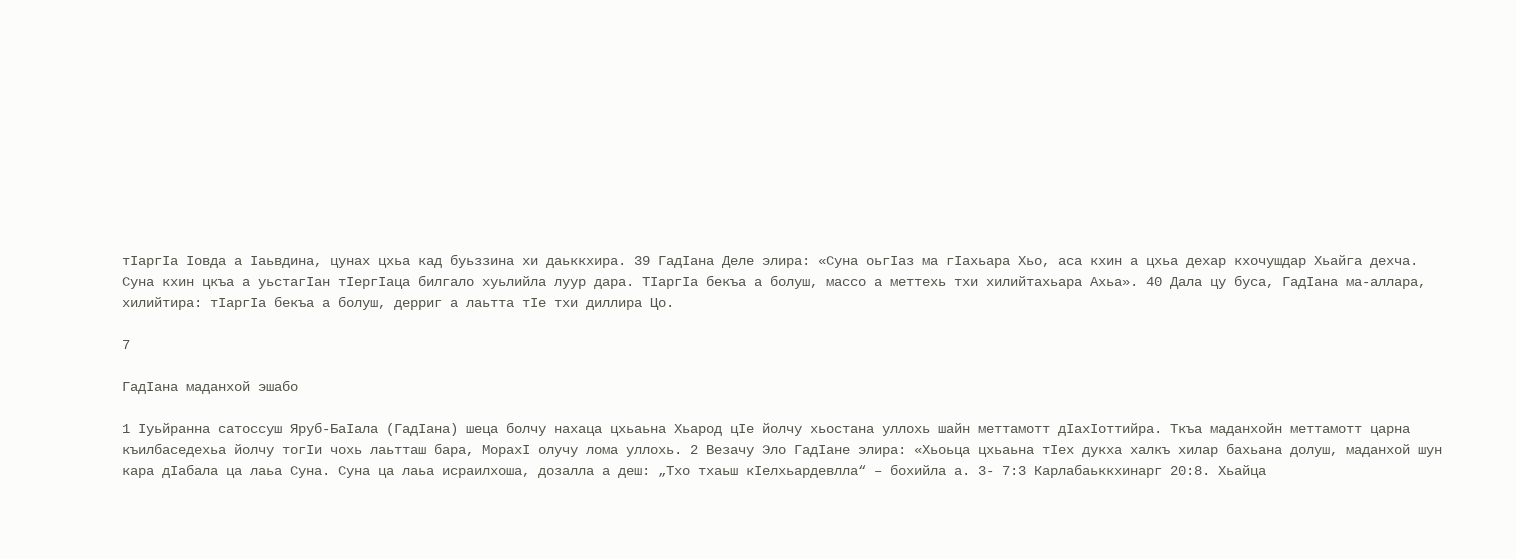тӀаргӀа Ӏовда а Ӏаьвдина, цунах цхьа кад буьззина хи даьккхира. 39 ГадӀана Деле элира: «Суна оьгӀаз ма гӀахьара Хьо, аса кхин а цхьа дехар кхочушдар Хьайга дехча. Суна кхин цкъа а уьстагӀан тӀергӀаца билгало хуьлийла луур дара. ТӀаргӀа бекъа а болуш, массо а меттехь тхи хилийтахьара Ахьа». 40 Дала цу буса, ГадӀана ма-аллара, хилийтира: тӀаргӀа бекъа а болуш, дерриг а лаьтта тӀе тхи диллира Цо.

7

ГадӀана маданхой эшабо

1 Ӏуьйранна сатоссуш Яруб-БаӀала (ГадӀана) шеца болчу нахаца цхьаьна Хьарод цӀе йолчу хьостана уллохь шайн меттамотт дӀахӀоттийра. Ткъа маданхойн меттамотт царна къилбаседехьа йолчу тогӀи чохь лаьтташ бара, МорахӀ олучу лома уллохь. 2 Везачу Эло ГадӀане элира: «Хьоьца цхьаьна тӀех дукха халкъ хилар бахьана долуш, маданхой шун кара дӀабала ца лаьа Суна. Суна ца лаьа исраилхоша, дозалла а деш: „Тхо тхаьш кӀелхьардевлла“ – бохийла а. 3- 7:3 Карлабаьккхинарг 20:8. Хьайца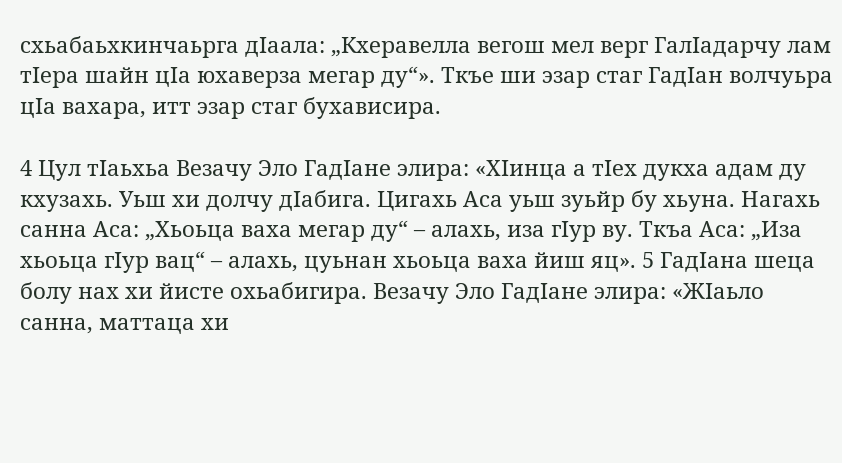схьабаьхкинчаьрга дӀаала: „Кхеравелла вегош мел верг ГалӀадарчу лам тӀера шайн цӀа юхаверза мегар ду“». Ткъе ши эзар стаг ГадӀан волчуьра цӀа вахара, итт эзар стаг бухависира.

4 Цул тӀаьхьа Везачу Эло ГадӀане элира: «ХӀинца а тӀех дукха адам ду кхузахь. Уьш хи долчу дӀабига. Цигахь Аса уьш зуьйр бу хьуна. Нагахь санна Аса: „Хьоьца ваха мегар ду“ – алахь, иза гӀур ву. Ткъа Аса: „Иза хьоьца гӀур вац“ – алахь, цуьнан хьоьца ваха йиш яц». 5 ГадӀана шеца болу нах хи йисте охьабигира. Везачу Эло ГадӀане элира: «ЖӀаьло санна, маттаца хи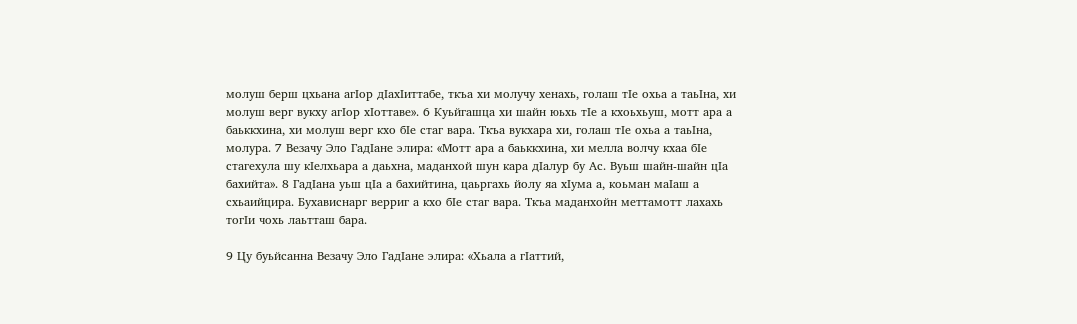молуш берш цхьана агӀор дӀахӀиттабе, ткъа хи молучу хенахь, голаш тӀе охьа а таьӀна, хи молуш верг вукху агӀор хӀоттаве». 6 Куьйгашца хи шайн юьхь тӀе а кхоьхьуш, мотт ара а баьккхина, хи молуш верг кхо бӀе стаг вара. Ткъа вукхара хи, голаш тӀе охьа а таьӀна, молура. 7 Везачу Эло ГадӀане элира: «Мотт ара а баьккхина, хи мелла волчу кхаа бӀе стагехула шу кӀелхьара а даьхна, маданхой шун кара дӀалур бу Ас. Вуьш шайн-шайн цӀа бахийта». 8 ГадӀана уьш цӀа а бахийтина, цаьргахь йолу яа хӀума а, коьман маӀаш а схьаийцира. Бухависнарг верриг а кхо бӀе стаг вара. Ткъа маданхойн меттамотт лахахь тогӀи чохь лаьтташ бара.

9 Цу буьйсанна Везачу Эло ГадӀане элира: «Хьала а гӀаттий,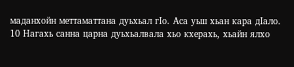маданхойн меттаматтана дуьхьал гӀо. Аса уьш хьан кара дӀало. 10 Нагахь санна царна дуьхьалвала хьо кхерахь, хьайн ялхо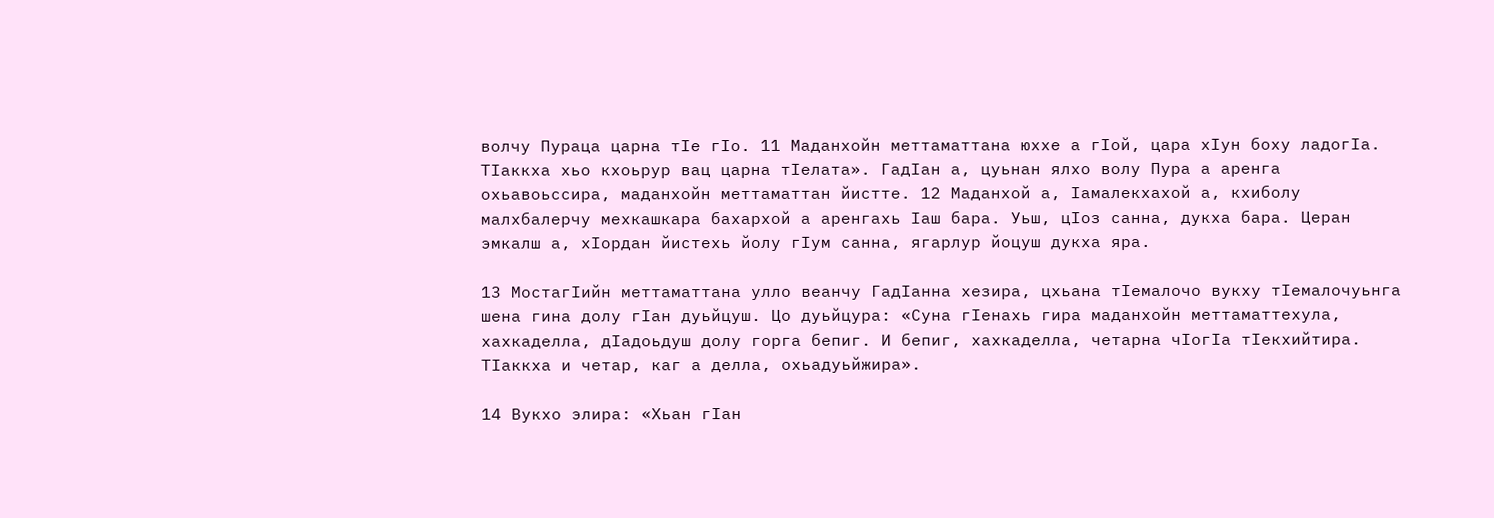волчу Пураца царна тӀе гӀо. 11 Маданхойн меттаматтана юххе а гӀой, цара хӀун боху ладогӀа. ТӀаккха хьо кхоьрур вац царна тӀелата». ГадӀан а, цуьнан ялхо волу Пура а аренга охьавоьссира, маданхойн меттаматтан йистте. 12 Маданхой а, Ӏамалекхахой а, кхиболу малхбалерчу мехкашкара бахархой а аренгахь Ӏаш бара. Уьш, цӀоз санна, дукха бара. Церан эмкалш а, хӀордан йистехь йолу гӀум санна, ягарлур йоцуш дукха яра.

13 МостагӀийн меттаматтана улло веанчу ГадӀанна хезира, цхьана тӀемалочо вукху тӀемалочуьнга шена гина долу гӀан дуьйцуш. Цо дуьйцура: «Суна гӀенахь гира маданхойн меттаматтехула, хахкаделла, дӀадоьдуш долу горга бепиг. И бепиг, хахкаделла, четарна чӀогӀа тӀекхийтира. ТӀаккха и четар, каг а делла, охьадуьйжира».

14 Вукхо элира: «Хьан гӀан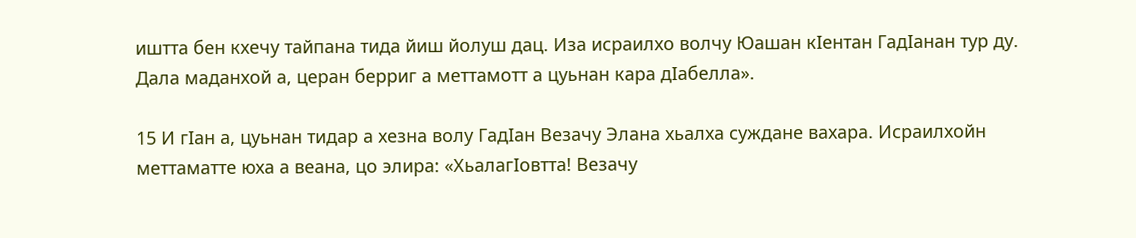иштта бен кхечу тайпана тида йиш йолуш дац. Иза исраилхо волчу Юашан кӀентан ГадӀанан тур ду. Дала маданхой а, церан берриг а меттамотт а цуьнан кара дӀабелла».

15 И гӀан а, цуьнан тидар а хезна волу ГадӀан Везачу Элана хьалха суждане вахара. Исраилхойн меттаматте юха а веана, цо элира: «ХьалагӀовтта! Везачу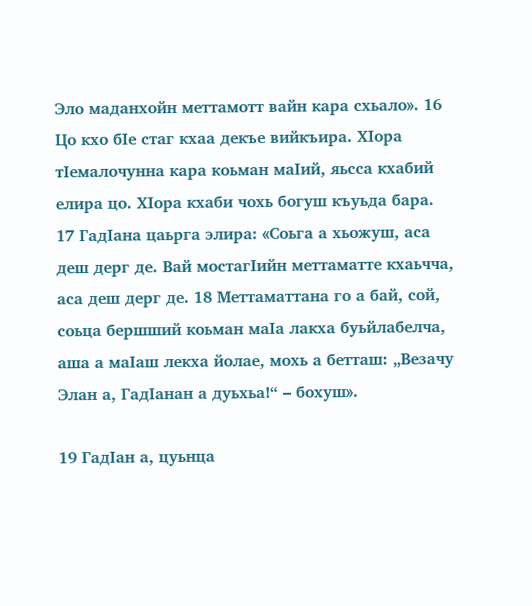Эло маданхойн меттамотт вайн кара схьало». 16 Цо кхо бӀе стаг кхаа декъе вийкъира. ХӀора тӀемалочунна кара коьман маӀий, яьсса кхабий елира цо. ХӀора кхаби чохь богуш къуьда бара. 17 ГадӀана цаьрга элира: «Соьга а хьожуш, аса деш дерг де. Вай мостагӀийн меттаматте кхаьчча, аса деш дерг де. 18 Меттаматтана го а бай, сой, соьца бершший коьман маӀа лакха буьйлабелча, аша а маӀаш лекха йолае, мохь а бетташ: „Везачу Элан а, ГадӀанан а дуьхьа!“ – бохуш».

19 ГадӀан а, цуьнца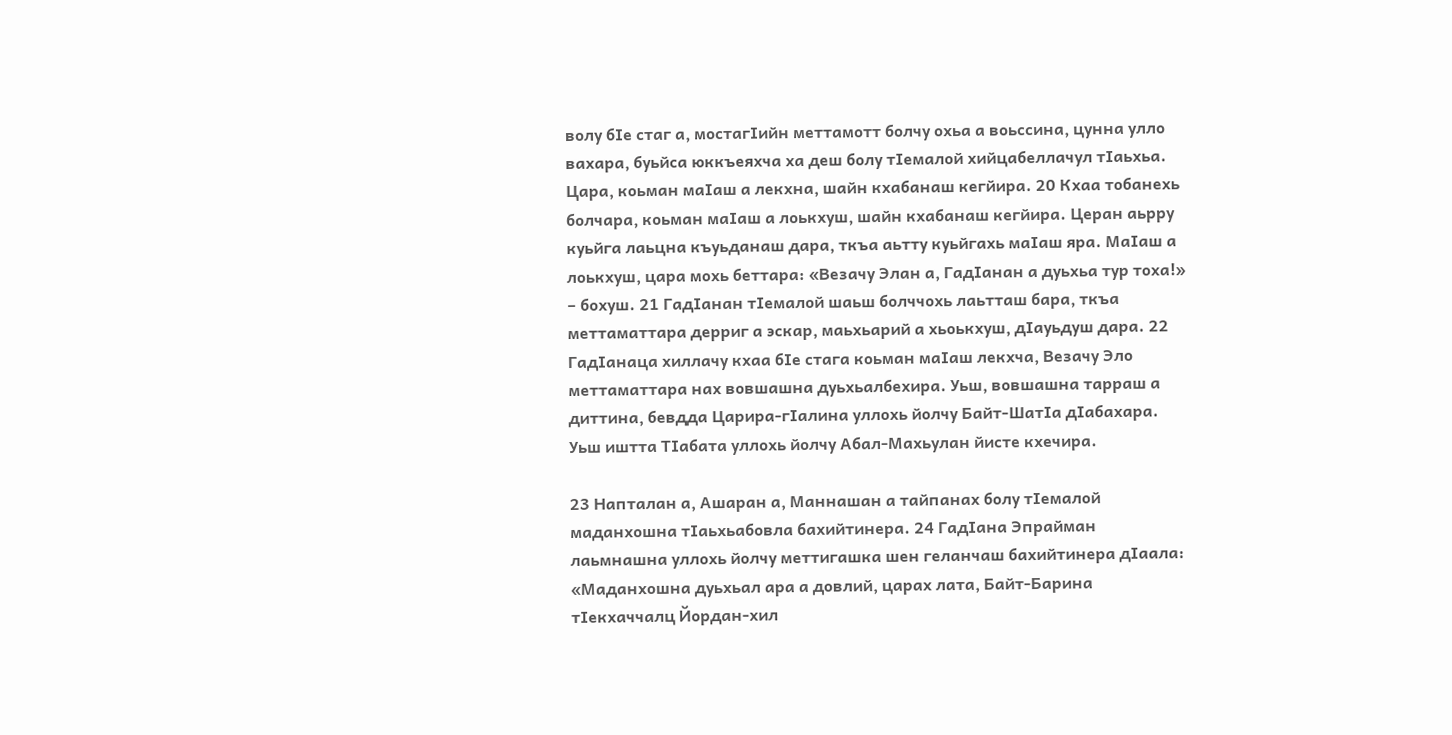волу бӀе стаг а, мостагӀийн меттамотт болчу охьа а воьссина, цунна улло вахара, буьйса юккъеяхча ха деш болу тӀемалой хийцабеллачул тӀаьхьа. Цара, коьман маӀаш а лекхна, шайн кхабанаш кегйира. 20 Кхаа тобанехь болчара, коьман маӀаш а лоькхуш, шайн кхабанаш кегйира. Церан аьрру куьйга лаьцна къуьданаш дара, ткъа аьтту куьйгахь маӀаш яра. МаӀаш а лоькхуш, цара мохь беттара: «Везачу Элан а, ГадӀанан а дуьхьа тур тоха!» – бохуш. 21 ГадӀанан тӀемалой шаьш болччохь лаьтташ бара, ткъа меттаматтара дерриг а эскар, маьхьарий а хьоькхуш, дӀауьдуш дара. 22 ГадӀанаца хиллачу кхаа бӀе стага коьман маӀаш лекхча, Везачу Эло меттаматтара нах вовшашна дуьхьалбехира. Уьш, вовшашна тарраш а диттина, бевдда Царира-гӀалина уллохь йолчу Байт-ШатӀа дӀабахара. Уьш иштта ТӀабата уллохь йолчу Абал-Махьулан йисте кхечира.

23 Напталан а, Ашаран а, Маннашан а тайпанах болу тӀемалой маданхошна тӀаьхьабовла бахийтинера. 24 ГадӀана Эпрайман лаьмнашна уллохь йолчу меттигашка шен геланчаш бахийтинера дӀаала: «Маданхошна дуьхьал ара а довлий, царах лата, Байт-Барина тӀекхаччалц Йордан-хил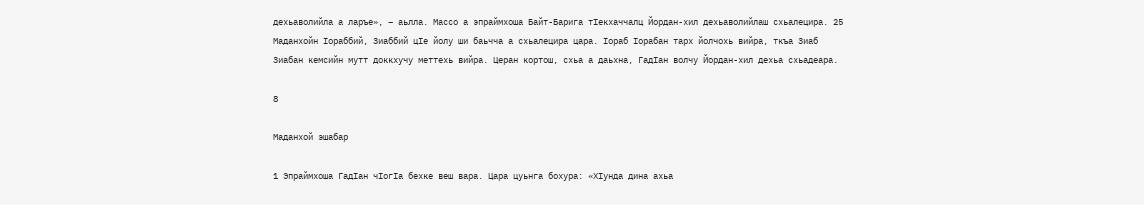дехьаволийла а ларъе», – аьлла. Массо а эпраймхоша Байт-Барига тӀекхаччалц Йордан-хил дехьаволийлаш схьалецира. 25 Маданхойн Ӏораббий, Зиаббий цӀе йолу ши баьчча а схьалецира цара. Ӏораб Ӏорабан тарх йолчохь вийра, ткъа Зиаб Зиабан кемсийн мутт доккхучу меттехь вийра. Церан кортош, схьа а даьхна, ГадӀан волчу Йордан-хил дехьа схьадеара.

8

Маданхой эшабар

1 Эпраймхоша ГадӀан чӀогӀа бехке веш вара. Цара цуьнга бохура: «ХӀунда дина ахьа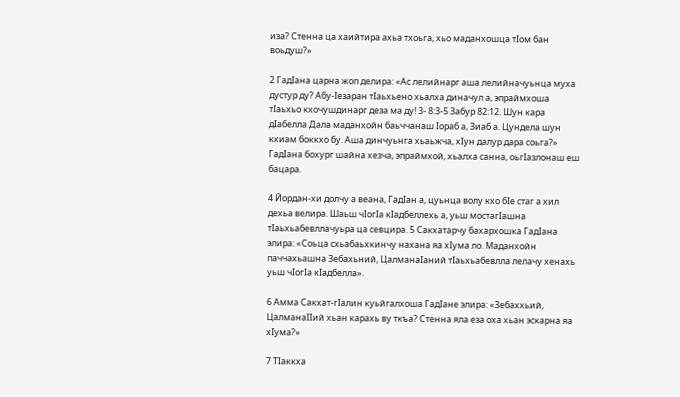иза? Стенна ца хаийтира ахьа тхоьга, хьо маданхошца тӀом бан воьдуш?»

2 ГадӀана царна жоп делира: «Ас лелийнарг аша лелийначуьнца муха дустур ду? Абу-Ӏезаран тӀаьхьено хьалха диначул а, эпраймхоша тӀаьхьо кхочушдинарг деза ма ду! 3- 8:3-5 Забур 82:12. Шун кара дӀабелла Дала маданхойн баьччанаш Ӏораб а, Зиаб а. Цундела шун кхиам боккхо бу. Аша динчуьнга хьаьжча, хӀун далур дара соьга?» ГадӀана бохург шайна хезча, эпраймхой, хьалха санна, оьгӀазлонаш еш бацара.

4 Йордан-хи долчу а веана, ГадӀан а, цуьнца волу кхо бӀе стаг а хил дехьа велира. Шаьш чӀогӀа кӀадбеллехь а, уьш мостагӀашна тӀаьхьабевллачуьра ца севцира. 5 Сакхатарчу бахархошка ГадӀана элира: «Соьца схьабаьхкинчу нахана яа хӀума ло. Маданхойн паччахьашна Зебахьний, ЦалманаӀаний тӀаьхьабевлла лелачу хенахь уьш чӀогӀа кӀадбелла».

6 Амма Сакхат-гӀалин куьйгалхоша ГадӀане элира: «Зебаххьий, ЦалманаӀӀий хьан карахь ву ткъа? Стенна яла еза оха хьан эскарна яа хӀума?»

7 ТӀаккха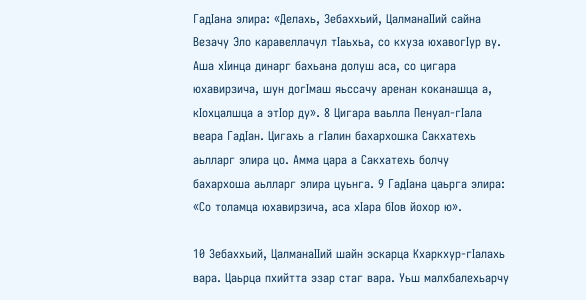ГадӀана элира: «Делахь, Зебаххьий, ЦалманаӀӀий сайна Везачу Эло каравеллачул тӀаьхьа, со кхуза юхавогӀур ву. Аша хӀинца динарг бахьана долуш аса, со цигара юхавирзича, шун догӀмаш яьссачу аренан коканашца а, кӀохцалшца а этӀор ду». 8 Цигара ваьлла Пенуал-гӀала веара ГадӀан. Цигахь а гӀалин бахархошка Сакхатехь аьлларг элира цо. Амма цара а Сакхатехь болчу бахархоша аьлларг элира цуьнга. 9 ГадӀана цаьрга элира: «Со толамца юхавирзича, аса хӀара бӀов йохор ю».

10 Зебаххьий, ЦалманаӀӀий шайн эскарца Кхаркхур-гӀалахь вара. Цаьрца пхийтта эзар стаг вара. Уьш малхбалехьарчу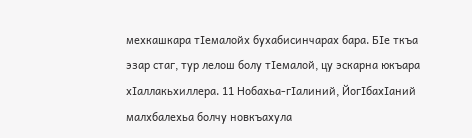мехкашкара тӀемалойх бухабисинчарах бара. БӀе ткъа эзар стаг, тур лелош болу тӀемалой, цу эскарна юкъара хӀаллакьхиллера. 11 Нобахьа-гӀалиний, ЙогӀбахӀаний малхбалехьа болчу новкъахула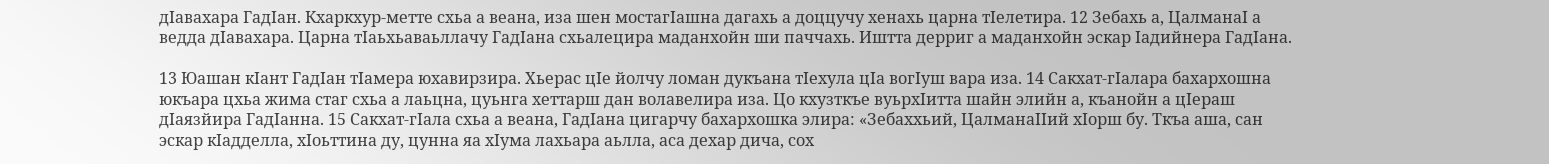дӀавахара ГадӀан. Кхаркхур-метте схьа а веана, иза шен мостагӀашна дагахь а доццучу хенахь царна тӀелетира. 12 Зебахь а, ЦалманаӀ а ведда дӀавахара. Царна тӀаьхьаваьллачу ГадӀана схьалецира маданхойн ши паччахь. Иштта дерриг а маданхойн эскар Ӏадийнера ГадӀана.

13 Юашан кӀант ГадӀан тӀамера юхавирзира. Хьерас цӀе йолчу ломан дукъана тӀехула цӀа вогӀуш вара иза. 14 Сакхат-гӀалара бахархошна юкъара цхьа жима стаг схьа а лаьцна, цуьнга хеттарш дан волавелира иза. Цо кхузткъе вуьрхӀитта шайн элийн а, къанойн а цӀераш дӀаязйира ГадӀанна. 15 Сакхат-гӀала схьа а веана, ГадӀана цигарчу бахархошка элира: «Зебаххьий, ЦалманаӀӀий хӀорш бу. Ткъа аша, сан эскар кӀадделла, хӀоьттина ду, цунна яа хӀума лахьара аьлла, аса дехар дича, сох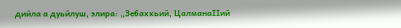дийла а дуьйлуш, элира: „Зебаххьий, ЦалманаӀӀий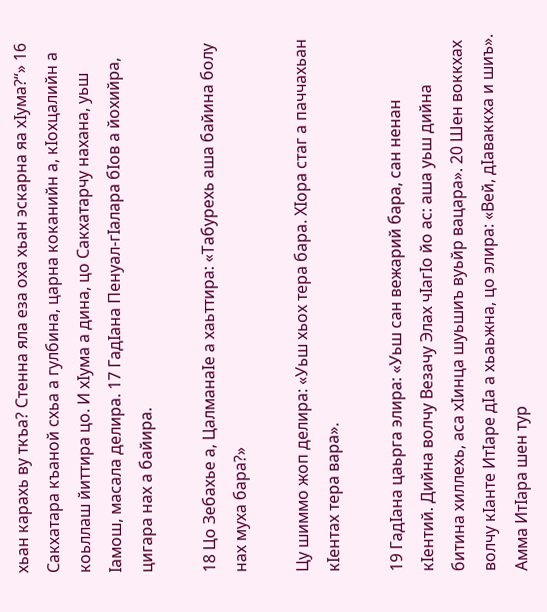хьан карахь ву ткъа? Стенна яла еза оха хьан эскарна яа хӀума?“» 16 Сакхатара къаной схьа а гулбина, царна коканийн а, кӀохцалийн а коьллаш йиттира цо. И хӀума а дина, цо Сакхатарчу нахана, уьш Ӏамош, масала делира. 17 ГадӀана Пенуал-гӀалара бӀов а йохийра, цигара нах а байира.

18 Цо Зебахье а, ЦалманаӀе а хаьттира: «Табурехь аша байина болу нах муха бара?»

Цу шиммо жоп делира: «Уьш хьох тера бара. ХӀора стаг а паччахьан кӀентах тера вара».

19 ГадӀана цаьрга элира: «Уьш сан вежарий бара, сан ненан кӀентий. Дийна волчу Везачу Элах чӀагӀо йо ас: аша уьш дийна битина хиллехь, аса хӀинца шуьшиъ вуьйр вацара». 20 Шен воккхах волчу кӀанте ИтӀаре дӀа а хьаьжна, цо элира: «Вей, дӀаваккха и шиъ». Амма ИтӀара шен тур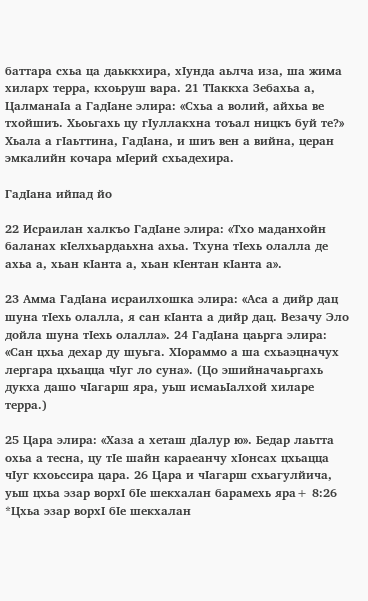баттара схьа ца даьккхира, хӀунда аьлча иза, ша жима хиларх терра, кхоьруш вара. 21 ТӀаккха Зебахьа а, ЦалманаӀа а ГадӀане элира: «Схьа а волий, айхьа ве тхойшиъ. Хьоьгахь цу гӀуллакхна тоъал ницкъ буй те?» Хьала а гӀаьттина, ГадӀана, и шиъ вен а вийна, церан эмкалийн кочара мӀерий схьадехира.

ГадӀана ийпад йо

22 Исраилан халкъо ГадӀане элира: «Тхо маданхойн баланах кӀелхьардаьхна ахьа. Тхуна тӀехь олалла де ахьа а, хьан кӀанта а, хьан кӀентан кӀанта а».

23 Амма ГадӀана исраилхошка элира: «Аса а дийр дац шуна тӀехь олалла, я сан кӀанта а дийр дац. Везачу Эло дойла шуна тӀехь олалла». 24 ГадӀана цаьрга элира: «Сан цхьа дехар ду шуьга. ХӀораммо а ша схьаэцначух лергара цхьацца чӀуг ло суна». (Цо эшийначаьргахь дукха дашо чӀагарш яра, уьш исмаьӀалхой хиларе терра.)

25 Цара элира: «Хаза а хеташ дӀалур ю». Бедар лаьтта охьа а тесна, цу тӀе шайн караеанчу хӀонсах цхьацца чӀуг кхоьссира цара. 26 Цара и чӀагарш схьагулйича, уьш цхьа эзар ворхӀ бӀе шекхалан барамехь яра+ 8:26 *Цхьа эзар ворхӀ бӀе шекхалан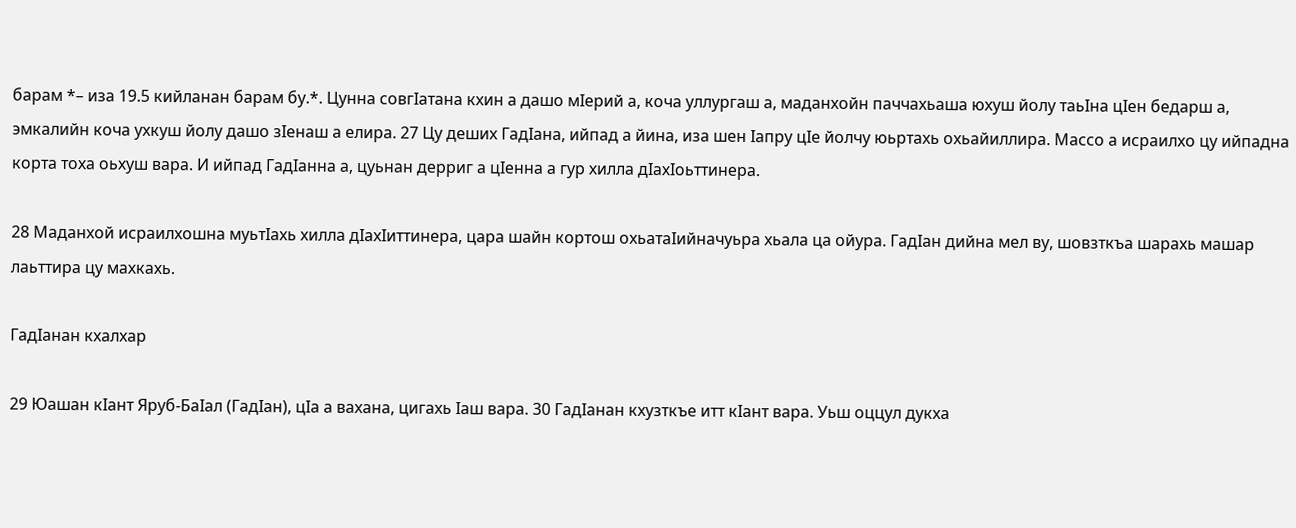барам *– иза 19.5 кийланан барам бу.*. Цунна совгӀатана кхин а дашо мӀерий а, коча уллургаш а, маданхойн паччахьаша юхуш йолу таьӀна цӀен бедарш а, эмкалийн коча ухкуш йолу дашо зӀенаш а елира. 27 Цу деших ГадӀана, ийпад а йина, иза шен Ӏапру цӀе йолчу юьртахь охьайиллира. Массо а исраилхо цу ийпадна корта тоха оьхуш вара. И ийпад ГадӀанна а, цуьнан дерриг а цӀенна а гур хилла дӀахӀоьттинера.

28 Маданхой исраилхошна муьтӀахь хилла дӀахӀиттинера, цара шайн кортош охьатаӀийначуьра хьала ца ойура. ГадӀан дийна мел ву, шовзткъа шарахь машар лаьттира цу махкахь.

ГадӀанан кхалхар

29 Юашан кӀант Яруб-БаӀал (ГадӀан), цӀа а вахана, цигахь Ӏаш вара. 30 ГадӀанан кхузткъе итт кӀант вара. Уьш оццул дукха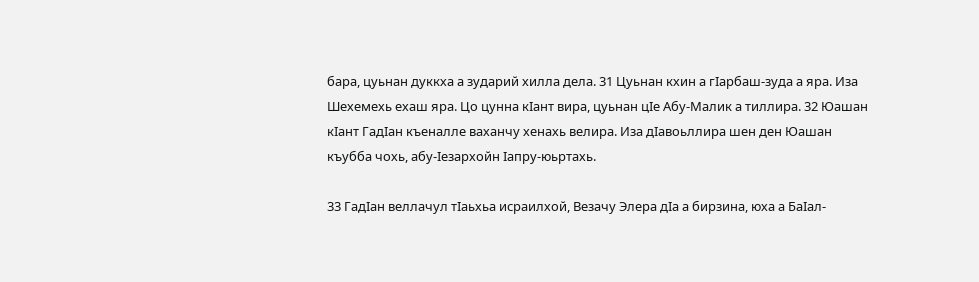бара, цуьнан дуккха а зударий хилла дела. 31 Цуьнан кхин а гӀарбаш-зуда а яра. Иза Шехемехь ехаш яра. Цо цунна кӀант вира, цуьнан цӀе Абу-Малик а тиллира. 32 Юашан кӀант ГадӀан къеналле ваханчу хенахь велира. Иза дӀавоьллира шен ден Юашан къубба чохь, абу-Ӏезархойн Ӏапру-юьртахь.

33 ГадӀан веллачул тӀаьхьа исраилхой, Везачу Элера дӀа а бирзина, юха а БаӀал-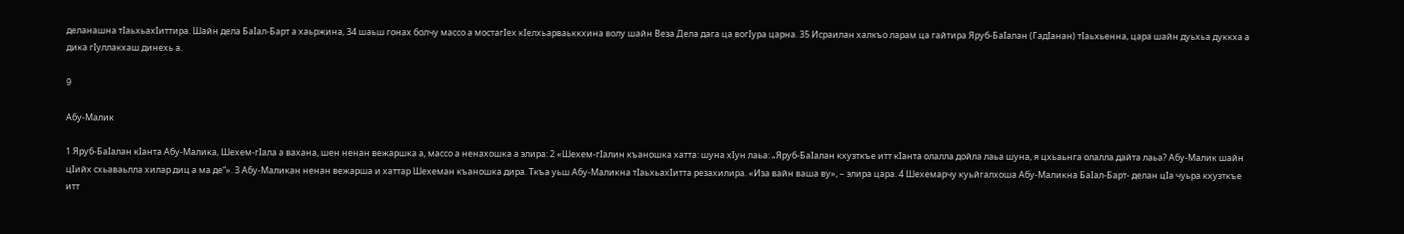деланашна тӀаьхьахӀиттира. Шайн дела БаӀал-Барт а хаьржина, 34 шаьш гонах болчу массо а мостагӀех кӀелхьарваьккхина волу шайн Веза Дела дага ца вогӀура царна. 35 Исраилан халкъо ларам ца гайтира Яруб-БаӀалан (ГадӀанан) тӀаьхьенна, цара шайн дуьхьа дуккха а дика гӀуллакхаш динехь а.

9

Абу-Малик

1 Яруб-БаӀалан кӀанта Абу-Малика, Шехем-гӀала а вахана, шен ненан вежаршка а, массо а ненахошка а элира: 2 «Шехем-гӀалин къаношка хатта: шуна хӀун лаьа: „Яруб-БаӀалан кхузткъе итт кӀанта олалла дойла лаьа шуна, я цхьаьнга олалла дайта лаьа? Абу-Малик шайн цӀийх схьаваьлла хилар диц а ма де“». 3 Абу-Маликан ненан вежарша и хаттар Шехеман къаношка дира. Ткъа уьш Абу-Маликна тӀаьхьахӀитта резахилира. «Иза вайн ваша ву», – элира цара. 4 Шехемарчу куьйгалхоша Абу-Маликна БаӀал-Барт- делан цӀа чуьра кхузткъе итт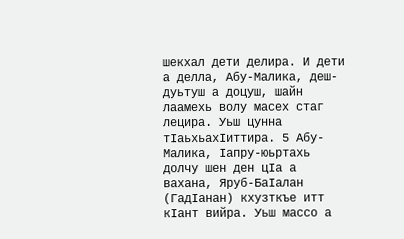шекхал дети делира. И дети а делла, Абу-Малика, деш-дуьтуш а доцуш, шайн лаамехь волу масех стаг лецира. Уьш цунна тӀаьхьахӀиттира. 5 Абу-Малика, Ӏапру-юьртахь долчу шен ден цӀа а вахана, Яруб-БаӀалан (ГадӀанан) кхузткъе итт кӀант вийра. Уьш массо а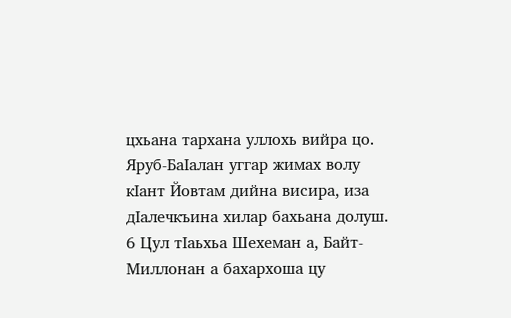цхьана тархана уллохь вийра цо. Яруб-БаӀалан уггар жимах волу кӀант Йовтам дийна висира, иза дӀалечкъина хилар бахьана долуш. 6 Цул тӀаьхьа Шехеман а, Байт-Миллонан а бахархоша цу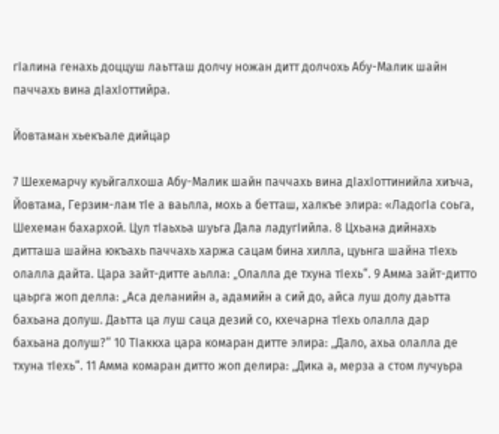гӀалина генахь доццуш лаьтташ долчу ножан дитт долчохь Абу-Малик шайн паччахь вина дӀахӀоттийра.

Йовтаман хьекъале дийцар

7 Шехемарчу куьйгалхоша Абу-Малик шайн паччахь вина дӀахӀоттинийла хиъча, Йовтама, Герзим-лам тӀе а ваьлла, мохь а бетташ, халкъе элира: «ЛадогӀа соьга, Шехеман бахархой. Цул тӀаьхьа шуьга Дала ладугӀийла. 8 Цхьана дийнахь дитташа шайна юкъахь паччахь харжа сацам бина хилла, цуьнга шайна тӀехь олалла дайта. Цара зайт-дитте аьлла: „Олалла де тхуна тӀехь“. 9 Амма зайт-дитто цаьрга жоп делла: „Аса деланийн а, адамийн а сий до, айса луш долу даьтта бахьана долуш. Даьтта ца луш саца дезий со, кхечарна тӀехь олалла дар бахьана долуш?“ 10 ТӀаккха цара комаран дитте элира: „Дало, ахьа олалла де тхуна тӀехь“. 11 Амма комаран дитто жоп делира: „Дика а, мерза а стом лучуьра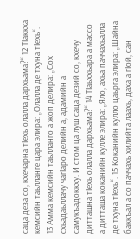саца деза со, кхечарна тӀехь олалла дархьама?“ 12 ТӀаккха кемсийн таьлланге цара элира: „Олалла де тхуна тӀехь“. 13 Амма кемсийн таьлланго а жоп делира: „Сох схьадаьллачу чагӀаро делийн а, адамийн а самукъадоккху. И стом ца луш саца дезий со, кхечу дитташна тӀехь олалла дархьама?“ 14 ТӀаьххьара а массо а дитташа коканийн кулле элира: „Яло, ахьа паччахьалла де тхуна тӀехь“. 15 Коканийн кулло цаьрга элира: „Шайна баккъал а со паччахь хилийта лаахь, даха а гӀой, сан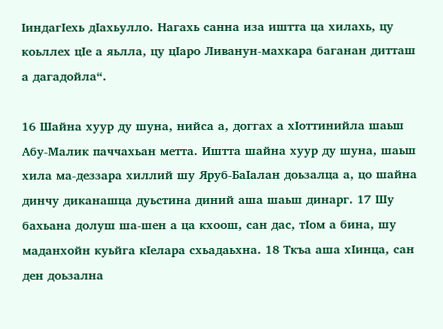ӀиндагӀехь дӀахьулло. Нагахь санна иза иштта ца хилахь, цу коьллех цӀе а яьлла, цу цӀаро Ливанун-махкара баганан дитташ а дагадойла“.

16 Шайна хуур ду шуна, нийса а, доггах а хӀоттинийла шаьш Абу-Малик паччахьан метта. Иштта шайна хуур ду шуна, шаьш хила ма-деззара хиллий шу Яруб-БаӀалан доьзалца а, цо шайна динчу диканашца дуьстина диний аша шаьш динарг. 17 Шу бахьана долуш ша-шен а ца кхоош, сан дас, тӀом а бина, шу маданхойн куьйга кӀелара схьадаьхна. 18 Ткъа аша хӀинца, сан ден доьзална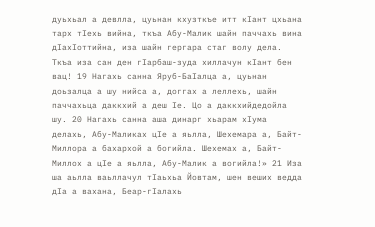дуьхьал а девлла, цуьнан кхузткъе итт кӀант цхьана тарх тӀехь вийна, ткъа Абу-Малик шайн паччахь вина дӀахӀоттийна, иза шайн гергара стаг волу дела. Ткъа иза сан ден гӀарбаш-зуда хиллачун кӀант бен вац! 19 Нагахь санна Яруб-БаӀалца а, цуьнан доьзалца а шу нийса а, доггах а леллехь, шайн паччахьца даккхий а деш Ӏе. Цо а даккхийдедойла шу. 20 Нагахь санна аша динарг хьарам хӀума делахь, Абу-Маликах цӀе а яьлла, Шехемара а, Байт-Миллора а бахархой а богийла. Шехемах а, Байт-Миллох а цӀе а яьлла, Абу-Малик а вогийла!» 21 Иза ша аьлла ваьллачул тӀаьхьа Йовтам, шен веших ведда дӀа а вахана, Беар-гӀалахь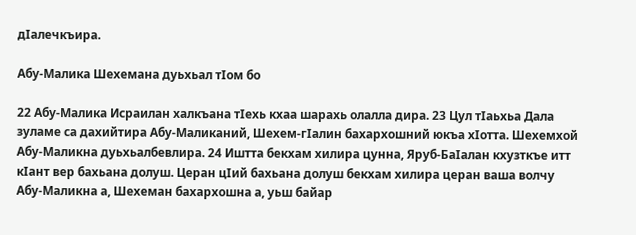дӀалечкъира.

Абу-Малика Шехемана дуьхьал тӀом бо

22 Абу-Малика Исраилан халкъана тӀехь кхаа шарахь олалла дира. 23 Цул тӀаьхьа Дала зуламе са дахийтира Абу-Маликаний, Шехем-гӀалин бахархошний юкъа хӀотта. Шехемхой Абу-Маликна дуьхьалбевлира. 24 Иштта бекхам хилира цунна, Яруб-БаӀалан кхузткъе итт кӀант вер бахьана долуш. Церан цӀий бахьана долуш бекхам хилира церан ваша волчу Абу-Маликна а, Шехеман бахархошна а, уьш байар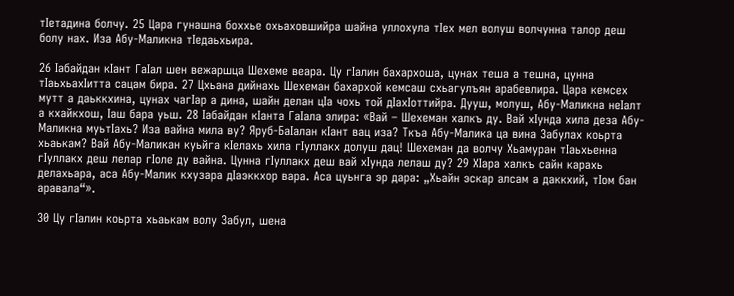тӀетадина болчу. 25 Цара гунашна боххье охьаховшийра шайна уллохула тӀех мел волуш волчунна талор деш болу нах. Иза Абу-Маликна тӀедаьхьира.

26 Ӏабайдан кӀант ГаӀал шен вежаршца Шехеме веара. Цу гӀалин бахархоша, цунах теша а тешна, цунна тӀаьхьахӀитта сацам бира. 27 Цхьана дийнахь Шехеман бахархой кемсаш схьагулъян арабевлира. Цара кемсех мутт а даьккхина, цунах чагӀар а дина, шайн делан цӀа чохь той дӀахӀоттийра. Дууш, молуш, Абу-Маликна неӀалт а кхайкхош, Ӏаш бара уьш. 28 Ӏабайдан кӀанта ГаӀала элира: «Вай – Шехеман халкъ ду. Вай хӀунда хила деза Абу-Маликна муьтӀахь? Иза вайна мила ву? Яруб-БаӀалан кӀант вац иза? Ткъа Абу-Малика ца вина Забулах коьрта хьаькам? Вай Абу-Маликан куьйга кӀелахь хила гӀуллакх долуш дац! Шехеман да волчу Хьамуран тӀаьхьенна гӀуллакх деш лелар гӀоле ду вайна. Цунна гӀуллакх деш вай хӀунда лелаш ду? 29 ХӀара халкъ сайн карахь делахьара, аса Абу-Малик кхузара дӀаэккхор вара. Аса цуьнга эр дара: „Хьайн эскар алсам а даккхий, тӀом бан аравала“».

30 Цу гӀалин коьрта хьаькам волу Забул, шена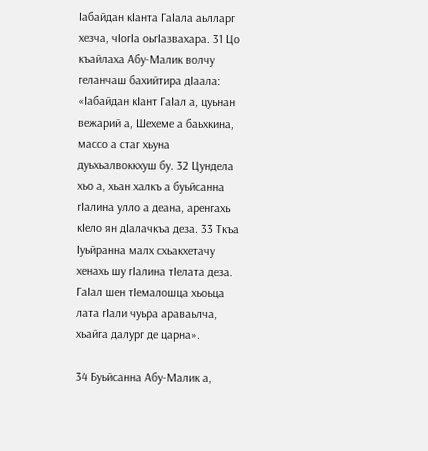Ӏабайдан кӀанта ГаӀала аьлларг хезча, чӀогӀа оьгӀазвахара. 31 Цо къайлаха Абу-Малик волчу геланчаш бахийтира дӀаала: «Ӏабайдан кӀант ГаӀал а, цуьнан вежарий а, Шехеме а баьхкина, массо а стаг хьуна дуьхьалвоккхуш бу. 32 Цундела хьо а, хьан халкъ а буьйсанна гӀалина улло а деана, аренгахь кӀело ян дӀалачкъа деза. 33 Ткъа Ӏуьйранна малх схьакхетачу хенахь шу гӀалина тӀелата деза. ГаӀал шен тӀемалошца хьоьца лата гӀали чуьра араваьлча, хьайга далург де царна».

34 Буьйсанна Абу-Малик а,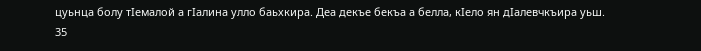цуьнца болу тӀемалой а гӀалина улло баьхкира. Деа декъе бекъа а белла, кӀело ян дӀалевчкъира уьш. 35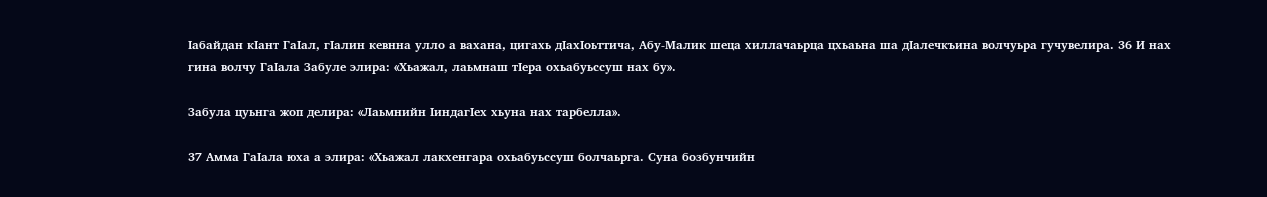Ӏабайдан кӀант ГаӀал, гӀалин кевнна улло а вахана, цигахь дӀахӀоьттича, Абу-Малик шеца хиллачаьрца цхьаьна ша дӀалечкъина волчуьра гучувелира. 36 И нах гина волчу ГаӀала Забуле элира: «Хьажал, лаьмнаш тӀера охьабуьссуш нах бу».

Забула цуьнга жоп делира: «Лаьмнийн ӀиндагӀех хьуна нах тарбелла».

37 Амма ГаӀала юха а элира: «Хьажал лакхенгара охьабуьссуш болчаьрга. Суна бозбунчийн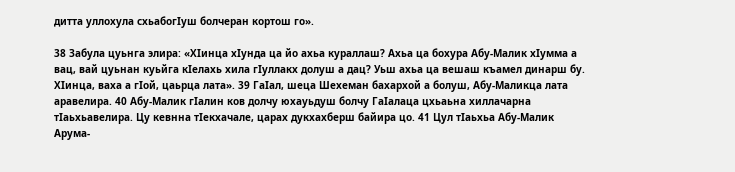дитта уллохула схьабогӀуш болчеран кортош го».

38 Забула цуьнга элира: «ХӀинца хӀунда ца йо ахьа кураллаш? Ахьа ца бохура Абу-Малик хӀумма а вац, вай цуьнан куьйга кӀелахь хила гӀуллакх долуш а дац? Уьш ахьа ца вешаш къамел динарш бу. ХӀинца, ваха а гӀой, цаьрца лата». 39 ГаӀал, шеца Шехеман бахархой а болуш, Абу-Маликца лата аравелира. 40 Абу-Малик гӀалин ков долчу юхауьдуш болчу ГаӀалаца цхьаьна хиллачарна тӀаьхьавелира. Цу кевнна тӀекхачале, царах дукхахберш байира цо. 41 Цул тӀаьхьа Абу-Малик Арума-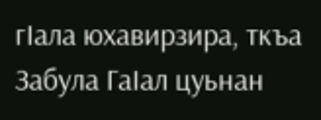гӀала юхавирзира, ткъа Забула ГаӀал цуьнан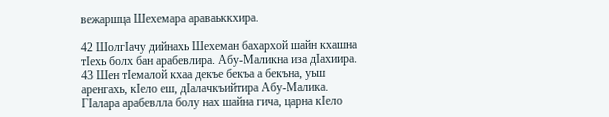вежаршца Шехемара араваьккхира.

42 ШолгӀачу дийнахь Шехеман бахархой шайн кхашна тӀехь болх бан арабевлира. Абу-Маликна иза дӀахиира. 43 Шен тӀемалой кхаа декъе бекъа а бекъна, уьш аренгахь, кӀело еш, дӀалачкъийтира Абу-Малика. ГӀалара арабевлла болу нах шайна гича, царна кӀело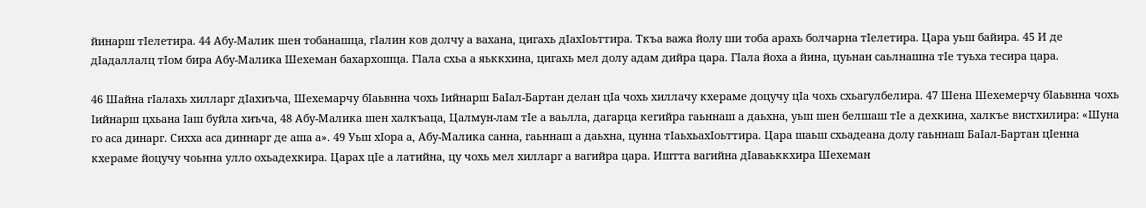йинарш тӀелетира. 44 Абу-Малик шен тобанашца, гӀалин ков долчу а вахана, цигахь дӀахӀоьттира. Ткъа важа йолу ши тоба арахь болчарна тӀелетира. Цара уьш байира. 45 И де дӀадаллалц тӀом бира Абу-Малика Шехеман бахархошца. ГӀала схьа а яьккхина, цигахь мел долу адам дийра цара. ГӀала йоха а йина, цуьнан саьлнашна тӀе туьха тесира цара.

46 Шайна гӀалахь хилларг дӀахиъча, Шехемарчу бӀаьвнна чохь Ӏийнарш БаӀал-Бартан делан цӀа чохь хиллачу кхераме доцучу цӀа чохь схьагулбелира. 47 Шена Шехемерчу бӀаьвнна чохь Ӏийнарш цхьана Ӏаш буйла хиъча, 48 Абу-Малика шен халкъаца, Цалмун-лам тӀе а ваьлла, дагарца кегийра гаьннаш а даьхна, уьш шен белшаш тӀе а дехкина, халкъе вистхилира: «Шуна го аса динарг. Сихха аса диннарг де аша а». 49 Уьш хӀора а, Абу-Малика санна, гаьннаш а даьхна, цунна тӀаьхьахӀоьттира. Цара шаьш схьадеана долу гаьннаш БаӀал-Бартан цӀенна кхераме йоцучу чоьнна улло охьадехкира. Царах цӀе а латийна, цу чохь мел хилларг а вагийра цара. Иштта вагийна дӀаваьккхира Шехеман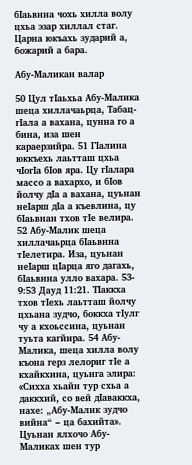бӀаьвнна чохь хилла волу цхьа эзар хиллал стаг. Царна юкъахь зударий а, божарий а бара.

Абу-Маликан валар

50 Цул тӀаьхьа Абу-Малика шеца хиллачаьрца, Табац-гӀала а вахана, цунна го а бина, иза шен караерзийра. 51 ГӀалина юккъехь лаьтташ цхьа чӀогӀа бӀов яра. Цу гӀалара массо а вахархо, и бӀов йолчу дӀа а вахана, цуьнан неӀарш дӀа а къевлина, цу бӀаьвнан тхов тӀе велира. 52 Абу-Малик шеца хиллачаьрца бӀаьвнна тӀелетира. Иза, цуьнан неӀарш цӀарца яго дагахь, бӀаьвнна улло вахара. 53- 9:53 Дауд 11:21. ТӀаккха тхов тӀехь лаьтташ йолчу цхьана зудчо, боккха тӀулг чу а кхоьссина, цуьнан туьта кагйира. 54 Абу-Малика, шеца хилла волу къона герз лелориг тӀе а кхайкхина, цуьнга элира: «Сихха хьайн тур схьа а даккхий, со вей дӀаваккха, нахе: „Абу-Малик зудчо вийна“ – ца бахийта». Цуьнан ялхочо Абу-Маликах шен тур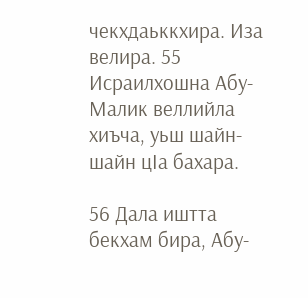чекхдаьккхира. Иза велира. 55 Исраилхошна Абу-Малик веллийла хиъча, уьш шайн-шайн цӀа бахара.

56 Дала иштта бекхам бира, Абу-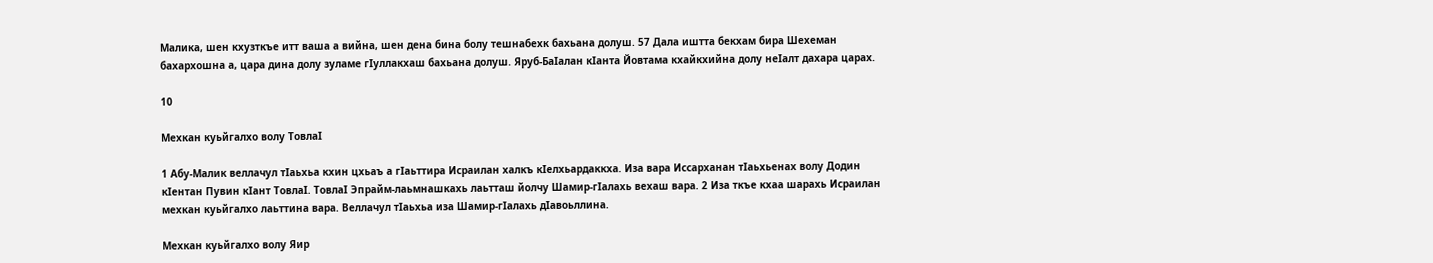Малика, шен кхузткъе итт ваша а вийна, шен дена бина болу тешнабехк бахьана долуш. 57 Дала иштта бекхам бира Шехеман бахархошна а, цара дина долу зуламе гӀуллакхаш бахьана долуш. Яруб-БаӀалан кӀанта Йовтама кхайкхийна долу неӀалт дахара царах.

10

Мехкан куьйгалхо волу ТовлаӀ

1 Абу-Малик веллачул тӀаьхьа кхин цхьаъ а гӀаьттира Исраилан халкъ кӀелхьардаккха. Иза вара Иссарханан тӀаьхьенах волу Додин кӀентан Пувин кӀант ТовлаӀ. ТовлаӀ Эпрайм-лаьмнашкахь лаьтташ йолчу Шамир-гӀалахь вехаш вара. 2 Иза ткъе кхаа шарахь Исраилан мехкан куьйгалхо лаьттина вара. Веллачул тӀаьхьа иза Шамир-гӀалахь дӀавоьллина.

Мехкан куьйгалхо волу Яир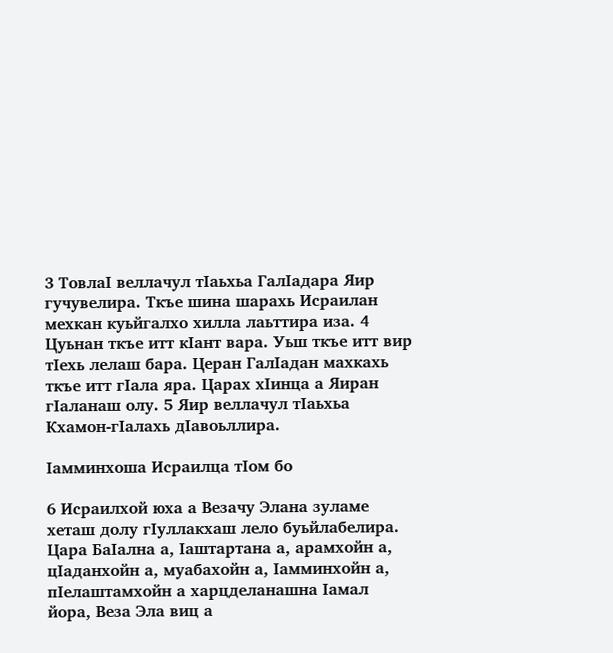3 ТовлаӀ веллачул тӀаьхьа ГалӀадара Яир гучувелира. Ткъе шина шарахь Исраилан мехкан куьйгалхо хилла лаьттира иза. 4 Цуьнан ткъе итт кӀант вара. Уьш ткъе итт вир тӀехь лелаш бара. Церан ГалӀадан махкахь ткъе итт гӀала яра. Царах хӀинца а Яиран гӀаланаш олу. 5 Яир веллачул тӀаьхьа Кхамон-гӀалахь дӀавоьллира.

Ӏамминхоша Исраилца тӀом бо

6 Исраилхой юха а Везачу Элана зуламе хеташ долу гӀуллакхаш лело буьйлабелира. Цара БаӀална а, Ӏаштартана а, арамхойн а, цӀаданхойн а, муабахойн а, Ӏамминхойн а, пӀелаштамхойн а харцделанашна Ӏамал йора, Веза Эла виц а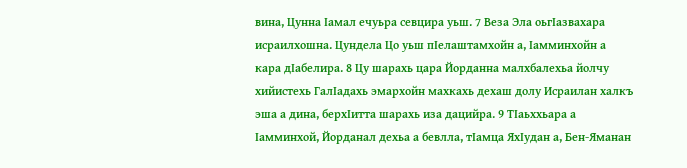вина, Цунна Ӏамал ечуьра севцира уьш. 7 Веза Эла оьгӀазвахара исраилхошна. Цундела Цо уьш пӀелаштамхойн а, Ӏамминхойн а кара дӀабелира. 8 Цу шарахь цара Йорданна малхбалехьа йолчу хийистехь ГалӀадахь эмархойн махкахь дехаш долу Исраилан халкъ эша а дина, берхӀитта шарахь иза дацийра. 9 ТӀаьххьара а Ӏамминхой, Йорданал дехьа а бевлла, тӀамца ЯхӀудан а, Бен-Яманан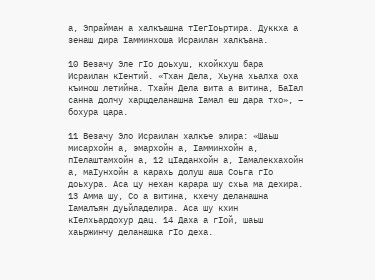а, Эпрайман а халкъашна тӀегӀоьртира. Дуккха а зенаш дира Ӏамминхоша Исраилан халкъана.

10 Везачу Эле гӀо доьхуш, кхойкхуш бара Исраилан кӀентий. «Тхан Дела, Хьуна хьалха оха къинош летийна. Тхайн Дела вита а витина, БаӀал санна долчу харцделанашна Ӏамал еш дара тхо», – бохура цара.

11 Везачу Эло Исраилан халкъе элира: «Шаьш мисархойн а, эмархойн а, Ӏамминхойн а, пӀелаштамхойн а, 12 цӀаданхойн а, Ӏамалекхахойн а, маӀунхойн а карахь долуш аша Соьга гӀо доьхура. Аса цу нехан карара шу схьа ма дехира. 13 Амма шу, Со а витина, кхечу деланашна Ӏамалъян дуьйладелира. Аса шу кхин кӀелхьардохур дац. 14 Даха а гӀой, шаьш хаьржинчу деланашка гӀо деха.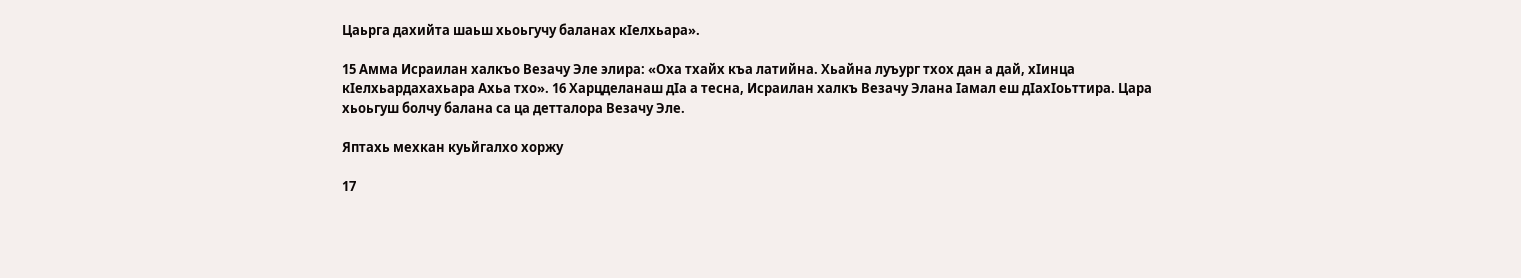Цаьрга дахийта шаьш хьоьгучу баланах кӀелхьара».

15 Амма Исраилан халкъо Везачу Эле элира: «Оха тхайх къа латийна. Хьайна луъург тхох дан а дай, хӀинца кӀелхьардахахьара Ахьа тхо». 16 Харцделанаш дӀа а тесна, Исраилан халкъ Везачу Элана Ӏамал еш дӀахӀоьттира. Цара хьоьгуш болчу балана са ца детталора Везачу Эле.

Яптахь мехкан куьйгалхо хоржу

17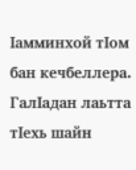Ӏамминхой тӀом бан кечбеллера. ГалӀадан лаьтта тӀехь шайн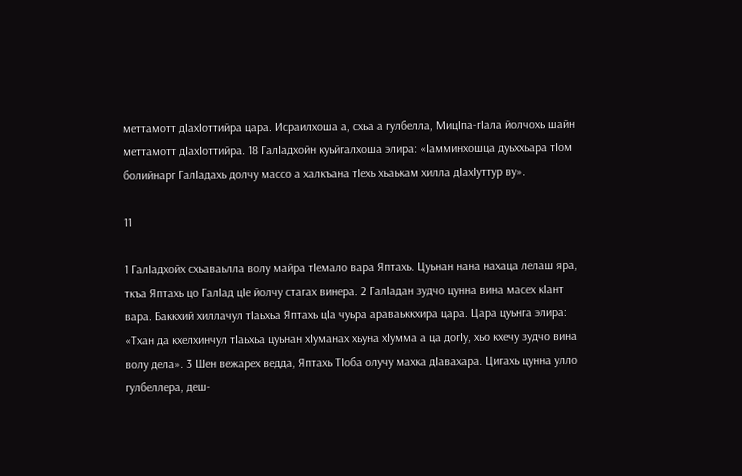меттамотт дӀахӀоттийра цара. Исраилхоша а, схьа а гулбелла, МицӀпа-гӀала йолчохь шайн меттамотт дӀахӀоттийра. 18 ГалӀадхойн куьйгалхоша элира: «Ӏамминхошца дуьххьара тӀом болийнарг ГалӀадахь долчу массо а халкъана тӀехь хьаькам хилла дӀахӀуттур ву».

11

1 ГалӀадхойх схьаваьлла волу майра тӀемало вара Яптахь. Цуьнан нана нахаца лелаш яра, ткъа Яптахь цо ГалӀад цӀе йолчу стагах винера. 2 ГалӀадан зудчо цунна вина масех кӀант вара. Баккхий хиллачул тӀаьхьа Яптахь цӀа чуьра араваьккхира цара. Цара цуьнга элира: «Тхан да кхелхинчул тӀаьхьа цуьнан хӀуманах хьуна хӀумма а ца догӀу, хьо кхечу зудчо вина волу дела». 3 Шен вежарех ведда, Яптахь ТӀоба олучу махка дӀавахара. Цигахь цунна улло гулбеллера, деш-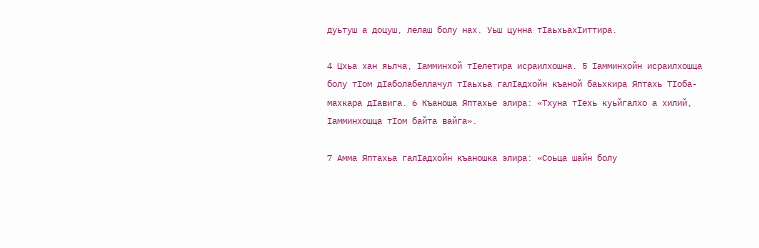дуьтуш а доцуш, лелаш болу нах. Уьш цунна тӀаьхьахӀиттира.

4 Цхьа хан яьлча, Ӏамминхой тӀелетира исраилхошна. 5 Ӏамминхойн исраилхошца болу тӀом дӀаболабеллачул тӀаьхьа галӀадхойн къаной баьхкира Яптахь ТӀоба-махкара дӀавига. 6 Къаноша Яптахье элира: «Тхуна тӀехь куьйгалхо а хилий, Ӏамминхошца тӀом байта вайга».

7 Амма Яптахьа галӀадхойн къаношка элира: «Соьца шайн болу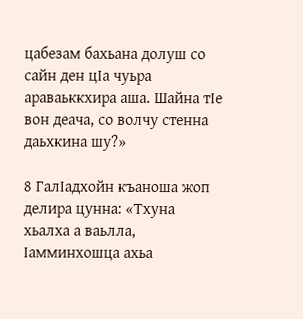цабезам бахьана долуш со сайн ден цӀа чуьра араваьккхира аша. Шайна тӀе вон деача, со волчу стенна даьхкина шу?»

8 ГалӀадхойн къаноша жоп делира цунна: «Тхуна хьалха а ваьлла, Ӏамминхошца ахьа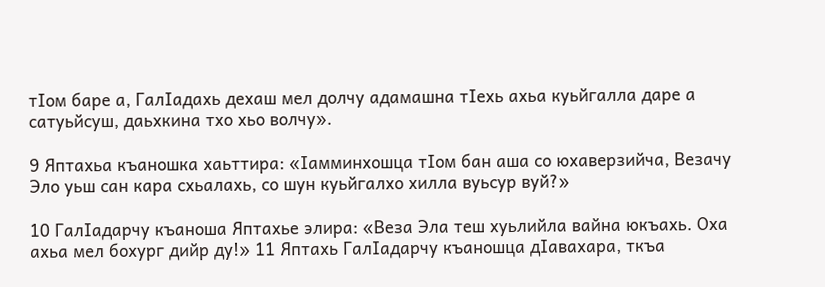тӀом баре а, ГалӀадахь дехаш мел долчу адамашна тӀехь ахьа куьйгалла даре а сатуьйсуш, даьхкина тхо хьо волчу».

9 Яптахьа къаношка хаьттира: «Ӏамминхошца тӀом бан аша со юхаверзийча, Везачу Эло уьш сан кара схьалахь, со шун куьйгалхо хилла вуьсур вуй?»

10 ГалӀадарчу къаноша Яптахье элира: «Веза Эла теш хуьлийла вайна юкъахь. Оха ахьа мел бохург дийр ду!» 11 Яптахь ГалӀадарчу къаношца дӀавахара, ткъа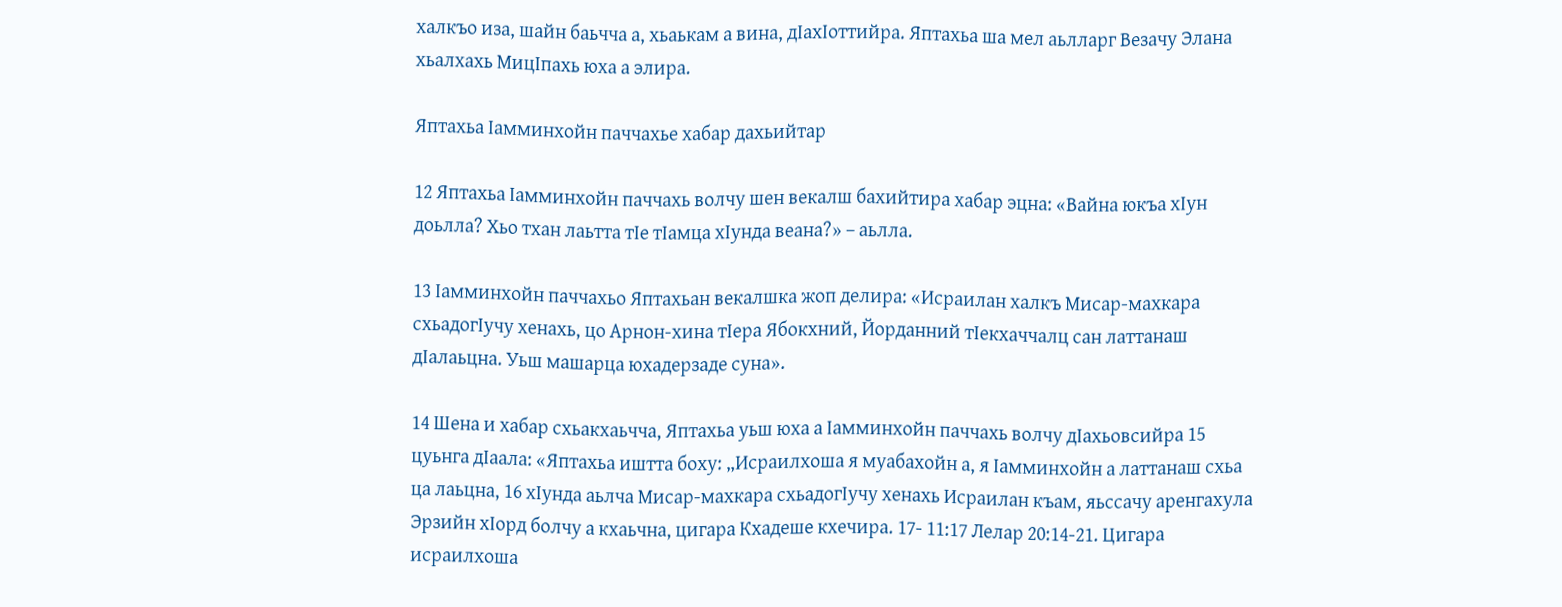халкъо иза, шайн баьчча а, хьаькам а вина, дӀахӀоттийра. Яптахьа ша мел аьлларг Везачу Элана хьалхахь МицӀпахь юха а элира.

Яптахьа Ӏамминхойн паччахье хабар дахьийтар

12 Яптахьа Ӏамминхойн паччахь волчу шен векалш бахийтира хабар эцна: «Вайна юкъа хӀун доьлла? Хьо тхан лаьтта тӀе тӀамца хӀунда веана?» – аьлла.

13 Ӏамминхойн паччахьо Яптахьан векалшка жоп делира: «Исраилан халкъ Мисар-махкара схьадогӀучу хенахь, цо Арнон-хина тӀера Ябокхний, Йорданний тӀекхаччалц сан латтанаш дӀалаьцна. Уьш машарца юхадерзаде суна».

14 Шена и хабар схьакхаьчча, Яптахьа уьш юха а Ӏамминхойн паччахь волчу дӀахьовсийра 15 цуьнга дӀаала: «Яптахьа иштта боху: „Исраилхоша я муабахойн а, я Ӏамминхойн а латтанаш схьа ца лаьцна, 16 хӀунда аьлча Мисар-махкара схьадогӀучу хенахь Исраилан къам, яьссачу аренгахула Эрзийн хӀорд болчу а кхаьчна, цигара Кхадеше кхечира. 17- 11:17 Лелар 20:14-21. Цигара исраилхоша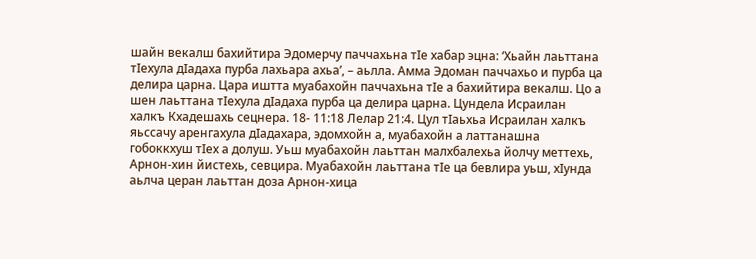шайн векалш бахийтира Эдомерчу паччахьна тӀе хабар эцна: ‘Хьайн лаьттана тӀехула дӀадаха пурба лахьара ахьа’, – аьлла. Амма Эдоман паччахьо и пурба ца делира царна. Цара иштта муабахойн паччахьна тӀе а бахийтира векалш. Цо а шен лаьттана тӀехула дӀадаха пурба ца делира царна. Цундела Исраилан халкъ Кхадешахь сецнера. 18- 11:18 Лелар 21:4. Цул тӀаьхьа Исраилан халкъ яьссачу аренгахула дӀадахара, эдомхойн а, муабахойн а латтанашна гобоккхуш тӀех а долуш. Уьш муабахойн лаьттан малхбалехьа йолчу меттехь, Арнон-хин йистехь, севцира. Муабахойн лаьттана тӀе ца бевлира уьш, хӀунда аьлча церан лаьттан доза Арнон-хица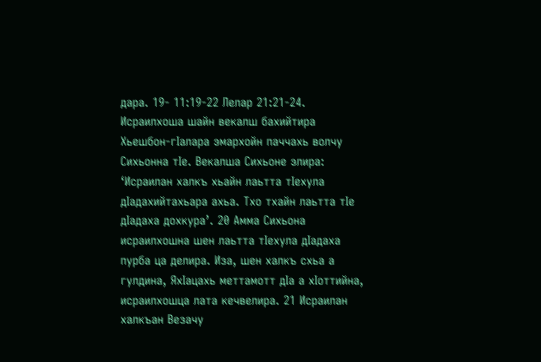дара. 19- 11:19-22 Лелар 21:21-24. Исраилхоша шайн векалш бахийтира Хьешбон-гӀалара эмархойн паччахь волчу Сихьонна тӀе. Векалша Сихьоне элира: ‘Исраилан халкъ хьайн лаьтта тӀехула дӀадахийтахьара ахьа. Тхо тхайн лаьтта тӀе дӀадаха дохкура’. 20 Амма Сихьона исраилхошна шен лаьтта тӀехула дӀадаха пурба ца делира. Иза, шен халкъ схьа а гулдина, ЯхӀацахь меттамотт дӀа а хӀоттийна, исраилхошца лата кечвелира. 21 Исраилан халкъан Везачу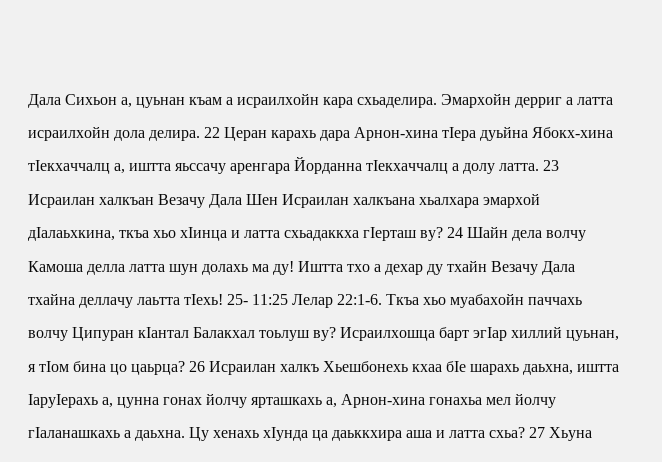Дала Сихьон а, цуьнан къам а исраилхойн кара схьаделира. Эмархойн дерриг а латта исраилхойн дола делира. 22 Церан карахь дара Арнон-хина тӀера дуьйна Ябокх-хина тӀекхаччалц а, иштта яьссачу аренгара Йорданна тӀекхаччалц а долу латта. 23 Исраилан халкъан Везачу Дала Шен Исраилан халкъана хьалхара эмархой дӀалаьхкина, ткъа хьо хӀинца и латта схьадаккха гӀерташ ву? 24 Шайн дела волчу Камоша делла латта шун долахь ма ду! Иштта тхо а дехар ду тхайн Везачу Дала тхайна деллачу лаьтта тӀехь! 25- 11:25 Лелар 22:1-6. Ткъа хьо муабахойн паччахь волчу Ципуран кӀантал Балакхал тоьлуш ву? Исраилхошца барт эгӀар хиллий цуьнан, я тӀом бина цо цаьрца? 26 Исраилан халкъ Хьешбонехь кхаа бӀе шарахь даьхна, иштта ӀаруӀерахь а, цунна гонах йолчу ярташкахь а, Арнон-хина гонахьа мел йолчу гӀаланашкахь а даьхна. Цу хенахь хӀунда ца даьккхира аша и латта схьа? 27 Хьуна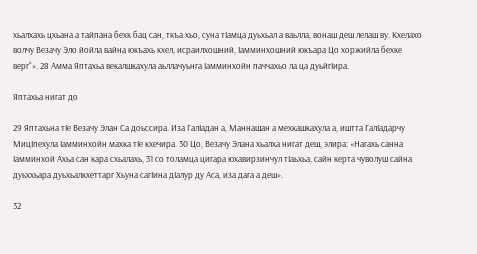хьалхахь цхьана а тайпана бехк бац сан, ткъа хьо, суна тӀамца дуьхьал а ваьлла, вонаш деш лелаш ву. Кхелахо волчу Везачу Эло йойла вайна юкъахь кхел, исраилхошний, Ӏамминхошний юкъара Цо хоржийла бехке верг“». 28 Амма Яптахьа векалшкахула аьллачуьнга Ӏамминхойн паччахьо ла ца дуьйгӀира.

Яптахьа нигат до

29 Яптахьна тӀе Везачу Элан Са доьссира. Иза ГалӀадан а, Маннашан а мехкашкахула а, иштта ГалӀадарчу МицӀпехула Ӏамминхойн махка тӀе кхечира. 30 Цо, Везачу Элана хьалха нигат деш, элира: «Нагахь санна Ӏамминхой Ахьа сан кара схьалахь, 31 со толамца цигара юхавирзинчул тӀаьхьа, сайн керта чуволуш сайна дуьххьара дуьхьалкхеттарг Хьуна сагӀина дӀалур ду Аса, иза дага а деш».

32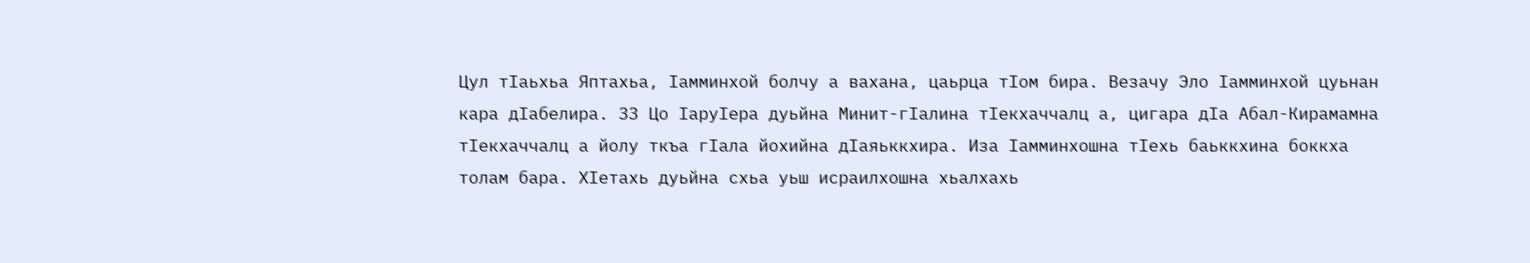Цул тӀаьхьа Яптахьа, Ӏамминхой болчу а вахана, цаьрца тӀом бира. Везачу Эло Ӏамминхой цуьнан кара дӀабелира. 33 Цо ӀаруӀера дуьйна Минит-гӀалина тӀекхаччалц а, цигара дӀа Абал-Кирамамна тӀекхаччалц а йолу ткъа гӀала йохийна дӀаяьккхира. Иза Ӏамминхошна тӀехь баьккхина боккха толам бара. ХӀетахь дуьйна схьа уьш исраилхошна хьалхахь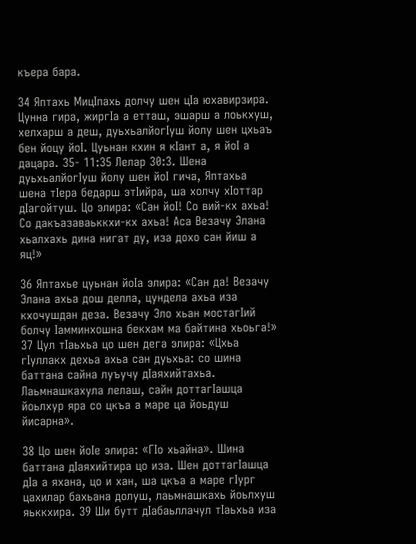къера бара.

34 Яптахь МицӀпахь долчу шен цӀа юхавирзира. Цунна гира, жиргӀа а етташ, эшарш а лоькхуш, хелхарш а деш, дуьхьалйогӀуш йолу шен цхьаъ бен йоцу йоӀ. Цуьнан кхин я кӀант а, я йоӀ а дацара. 35- 11:35 Лелар 30:3. Шена дуьхьалйогӀуш йолу шен йоӀ гича, Яптахьа шена тӀера бедарш этӀийра, ша холчу хӀоттар дӀагойтуш. Цо элира: «Сан йоӀ! Со вий-кх ахьа! Со дакъазаваьккхи-кх ахьа! Аса Везачу Элана хьалхахь дина нигат ду, иза дохо сан йиш а яц!»

36 Яптахье цуьнан йоӀа элира: «Сан да! Везачу Элана ахьа дош делла, цундела ахьа иза кхочушдан деза. Везачу Эло хьан мостагӀий болчу Ӏамминхошна бекхам ма байтина хьоьга!» 37 Цул тӀаьхьа цо шен дега элира: «Цхьа гӀуллакх дехьа ахьа сан дуьхьа: со шина баттана сайна луъучу дӀаяхийтахьа. Лаьмнашкахула лелаш, сайн доттагӀашца йоьлхур яра со цкъа а маре ца йоьдуш йисарна».

38 Цо шен йоӀе элира: «ГӀо хьайна». Шина баттана дӀаяхийтира цо иза. Шен доттагӀашца дӀа а яхана, цо и хан, ша цкъа а маре гӀург цахилар бахьана долуш, лаьмнашкахь йоьлхуш яьккхира. 39 Ши бутт дӀабаьллачул тӀаьхьа иза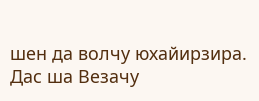шен да волчу юхайирзира. Дас ша Везачу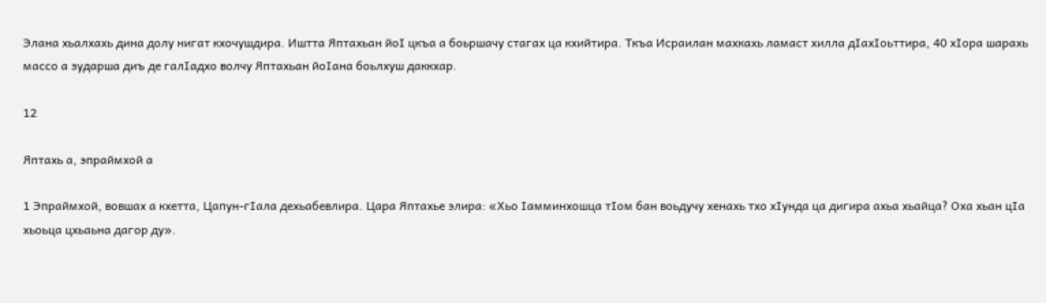Элана хьалхахь дина долу нигат кхочушдира. Иштта Яптахьан йоӀ цкъа а боьршачу стагах ца кхийтира. Ткъа Исраилан махкахь ламаст хилла дӀахӀоьттира, 40 хӀора шарахь массо а зударша диъ де галӀадхо волчу Яптахьан йоӀана боьлхуш даккхар.

12

Яптахь а, эпраймхой а

1 Эпраймхой, вовшах а кхетта, Цапун-гӀала дехьабевлира. Цара Яптахье элира: «Хьо Ӏамминхошца тӀом бан воьдучу хенахь тхо хӀунда ца дигира ахьа хьайца? Оха хьан цӀа хьоьца цхьаьна дагор ду».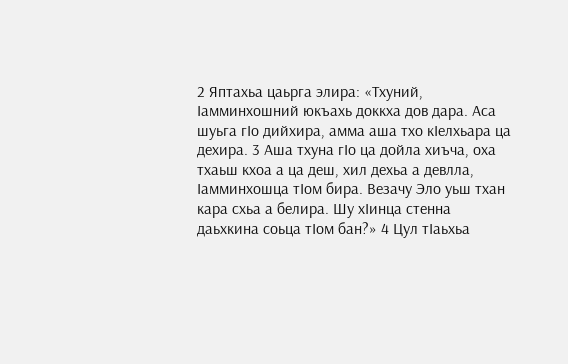2 Яптахьа цаьрга элира: «Тхуний, Ӏамминхошний юкъахь доккха дов дара. Аса шуьга гӀо дийхира, амма аша тхо кӀелхьара ца дехира. 3 Аша тхуна гӀо ца дойла хиъча, оха тхаьш кхоа а ца деш, хил дехьа а девлла, Ӏамминхошца тӀом бира. Везачу Эло уьш тхан кара схьа а белира. Шу хӀинца стенна даьхкина соьца тӀом бан?» 4 Цул тӀаьхьа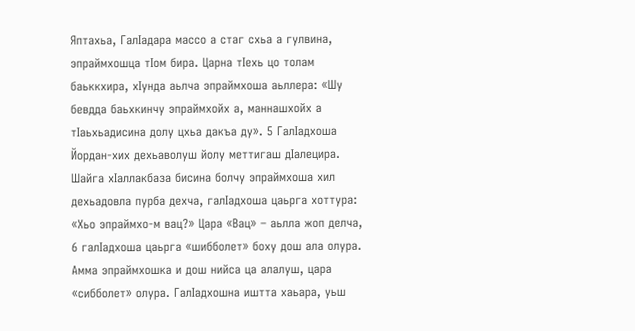Яптахьа, ГалӀадара массо а стаг схьа а гулвина, эпраймхошца тӀом бира. Царна тӀехь цо толам баьккхира, хӀунда аьлча эпраймхоша аьллера: «Шу бевдда баьхкинчу эпраймхойх а, маннашхойх а тӀаьхьадисина долу цхьа дакъа ду». 5 ГалӀадхоша Йордан-хих дехьаволуш йолу меттигаш дӀалецира. Шайга хӀаллакбаза бисина болчу эпраймхоша хил дехьадовла пурба дехча, галӀадхоша цаьрга хоттура: «Хьо эпраймхо-м вац?» Цара «Вац» – аьлла жоп делча, 6 галӀадхоша цаьрга «шибболет» боху дош ала олура. Амма эпраймхошка и дош нийса ца алалуш, цара «сибболет» олура. ГалӀадхошна иштта хаьара, уьш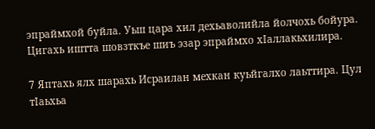эпраймхой буйла. Уьш цара хил дехьаволийла йолчохь бойура. Цигахь иштта шовзткъе шиъ эзар эпраймхо хӀаллакьхилира.

7 Яптахь ялх шарахь Исраилан мехкан куьйгалхо лаьттира. Цул тӀаьхьа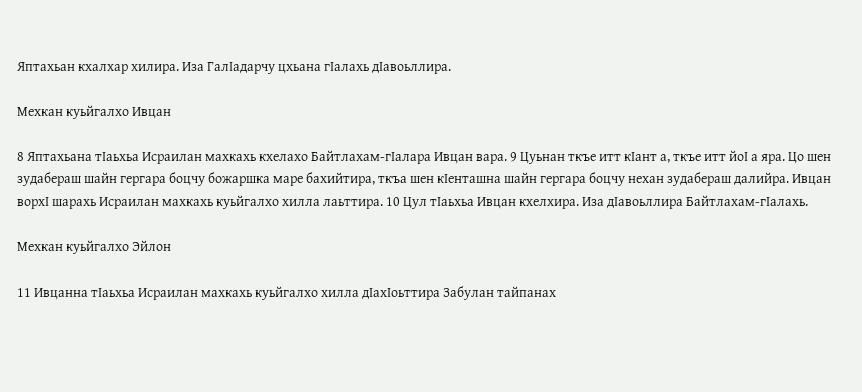Яптахьан кхалхар хилира. Иза ГалӀадарчу цхьана гӀалахь дӀавоьллира.

Мехкан куьйгалхо Ивцан

8 Яптахьана тӀаьхьа Исраилан махкахь кхелахо Байтлахам-гӀалара Ивцан вара. 9 Цуьнан ткъе итт кӀант а, ткъе итт йоӀ а яра. Цо шен зудабераш шайн гергара боцчу божаршка маре бахийтира, ткъа шен кӀенташна шайн гергара боцчу нехан зудабераш далийра. Ивцан ворхӀ шарахь Исраилан махкахь куьйгалхо хилла лаьттира. 10 Цул тӀаьхьа Ивцан кхелхира. Иза дӀавоьллира Байтлахам-гӀалахь.

Мехкан куьйгалхо Эйлон

11 Ивцанна тӀаьхьа Исраилан махкахь куьйгалхо хилла дӀахӀоьттира Забулан тайпанах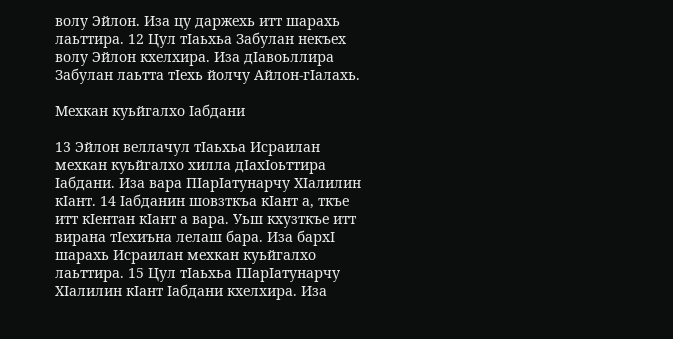волу Эйлон. Иза цу даржехь итт шарахь лаьттира. 12 Цул тӀаьхьа Забулан некъех волу Эйлон кхелхира. Иза дӀавоьллира Забулан лаьтта тӀехь йолчу Айлон-гӀалахь.

Мехкан куьйгалхо Ӏабдани

13 Эйлон веллачул тӀаьхьа Исраилан мехкан куьйгалхо хилла дӀахӀоьттира Ӏабдани. Иза вара ПӀарӀатунарчу ХӀалилин кӀант. 14 Ӏабданин шовзткъа кӀант а, ткъе итт кӀентан кӀант а вара. Уьш кхузткъе итт вирана тӀехиъна лелаш бара. Иза бархӀ шарахь Исраилан мехкан куьйгалхо лаьттира. 15 Цул тӀаьхьа ПӀарӀатунарчу ХӀалилин кӀант Ӏабдани кхелхира. Иза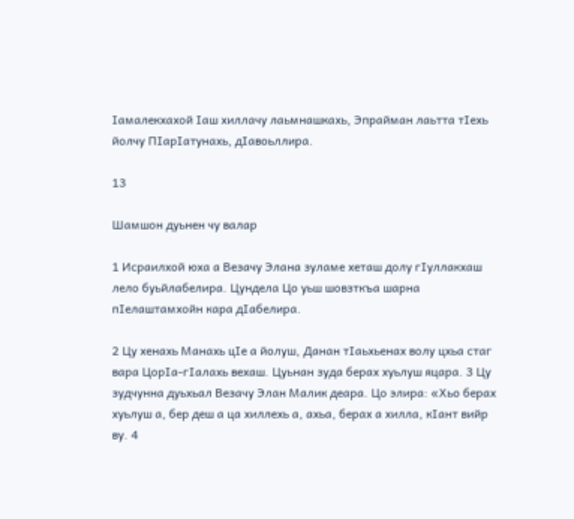Ӏамалекхахой Ӏаш хиллачу лаьмнашкахь, Эпрайман лаьтта тӀехь йолчу ПӀарӀатунахь, дӀавоьллира.

13

Шамшон дуьнен чу валар

1 Исраилхой юха а Везачу Элана зуламе хеташ долу гӀуллакхаш лело буьйлабелира. Цундела Цо уьш шовзткъа шарна пӀелаштамхойн кара дӀабелира.

2 Цу хенахь Манахь цӀе а йолуш, Данан тӀаьхьенах волу цхьа стаг вара ЦорӀа-гӀалахь вехаш. Цуьнан зуда берах хуьлуш яцара. 3 Цу зудчунна дуьхьал Везачу Элан Малик деара. Цо элира: «Хьо берах хуьлуш а, бер деш а ца хиллехь а, ахьа, берах а хилла, кӀант вийр ву. 4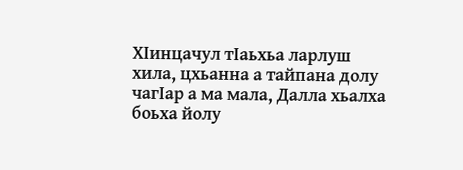ХӀинцачул тӀаьхьа ларлуш хила, цхьанна а тайпана долу чагӀар а ма мала, Далла хьалха боьха йолу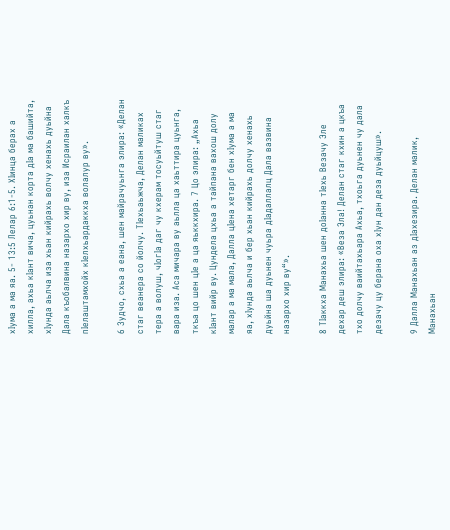хӀума а ма яа. 5- 13:5 Лелар 6:1-5. ХӀинца берах а хилла, ахьа кӀант вича, цуьнан корта дӀа ма башийта, хӀунда аьлча иза хьан кийрахь волчу хенахь дуьйна Дала къобалвина назархо хир ву, иза Исраилан халкъ пӀелаштамхойх кӀелхьардаккха волалур ву».

6 Зудчо, схьа а еана, шен майрачуьнга элира: «Делан стаг веанера со йолчу. ТӀехьаьжча, Делан маликах тера а волуш, чӀогӀа даг чу кхерам тосуьйтуш стаг вара иза. Аса мичара ву аьлла ца хаьттира цуьнга, ткъа цо шен цӀе а ца яьккхира. 7 Цо элира: „Ахьа кӀант вийр ву. Цундела цхьа а тайпана вахош долу малар а ма мала, Далла цӀена хетарг бен хӀума а ма яа, хӀунда аьлча и бер хьан кийрахь долчу хенахь дуьйна ша дуьнен чуьра дӀадаллалц Дала вазвина назархо хир ву“».

8 ТӀаккха Манахьа шен доӀанна тӀехь Везачу Эле дехар деш элира: «Веза Эла! Делан стаг кхин а цкъа тхо долчу ваийтахьара Ахьа, тхоьга дуьнен чу дала дезачу цу берана оха хӀун дан деза дуьйцуш».

9 Далла Манахьан аз дӀахезира. Делан малик, Манахьан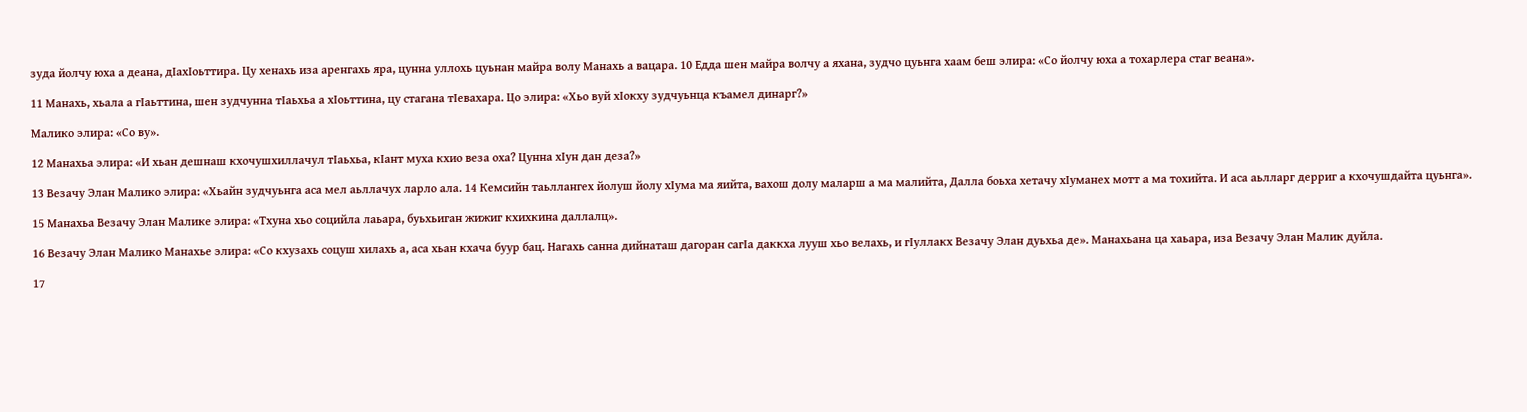зуда йолчу юха а деана, дӀахӀоьттира. Цу хенахь иза аренгахь яра, цунна уллохь цуьнан майра волу Манахь а вацара. 10 Едда шен майра волчу а яхана, зудчо цуьнга хаам беш элира: «Со йолчу юха а тохарлера стаг веана».

11 Манахь, хьала а гӀаьттина, шен зудчунна тӀаьхьа а хӀоьттина, цу стагана тӀевахара. Цо элира: «Хьо вуй хӀокху зудчуьнца къамел динарг?»

Малико элира: «Со ву».

12 Манахьа элира: «И хьан дешнаш кхочушхиллачул тӀаьхьа, кӀант муха кхио веза оха? Цунна хӀун дан деза?»

13 Везачу Элан Малико элира: «Хьайн зудчуьнга аса мел аьллачух ларло ала. 14 Кемсийн таьллангех йолуш йолу хӀума ма яийта, вахош долу маларш а ма малийта, Далла боьха хетачу хӀуманех мотт а ма тохийта. И аса аьлларг дерриг а кхочушдайта цуьнга».

15 Манахьа Везачу Элан Малике элира: «Тхуна хьо социйла лаьара, буьхьиган жижиг кхихкина даллалц».

16 Везачу Элан Малико Манахье элира: «Со кхузахь соцуш хилахь а, аса хьан кхача буур бац. Нагахь санна дийнаташ дагоран сагӀа даккха лууш хьо велахь, и гӀуллакх Везачу Элан дуьхьа де». Манахьана ца хаьара, иза Везачу Элан Малик дуйла.

17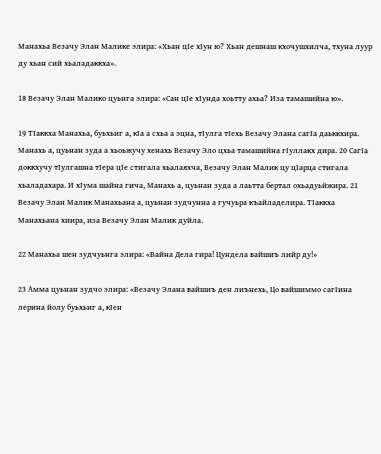Манахьа Везачу Элан Малике элира: «Хьан цӀе хӀун ю? Хьан дешнаш кхочушхилча, тхуна луур ду хьан сий хьаладаккха».

18 Везачу Элан Малико цуьнга элира: «Сан цӀе хӀунда хоьтту ахьа? Иза тамашийна ю».

19 ТӀаккха Манахьа, буьхьиг а, кӀа а схьа а эцна, тӀулга тӀехь Везачу Элана сагӀа даьккхира. Манахь а, цуьнан зуда а хьоьжучу хенахь Везачу Эло цхьа тамашийна гӀуллакх дира. 20 СагӀа доккхучу тӀулгашна тӀера цӀе стигала хьалаяхча, Везачу Элан Малик цу цӀарца стигала хьаладахара. И хӀума шайна гича, Манахь а, цуьнан зуда а лаьтта бертал охьадуьйжира. 21 Везачу Элан Малик Манахьана а, цуьнан зудчунна а гучуьра къайладелира. ТӀаккха Манахьана хиира, иза Везачу Элан Малик дуйла.

22 Манахьа шен зудчуьнга элира: «Вайна Дела гира! Цундела вайшиъ лийр ду!»

23 Амма цуьнан зудчо элира: «Везачу Элана вайшиъ ден лиънехь, Цо вайшиммо сагӀина лерина йолу буьхьиг а, кӀен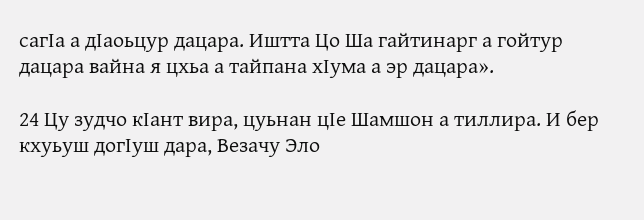сагӀа а дӀаоьцур дацара. Иштта Цо Ша гайтинарг а гойтур дацара вайна я цхьа а тайпана хӀума а эр дацара».

24 Цу зудчо кӀант вира, цуьнан цӀе Шамшон а тиллира. И бер кхуьуш догӀуш дара, Везачу Эло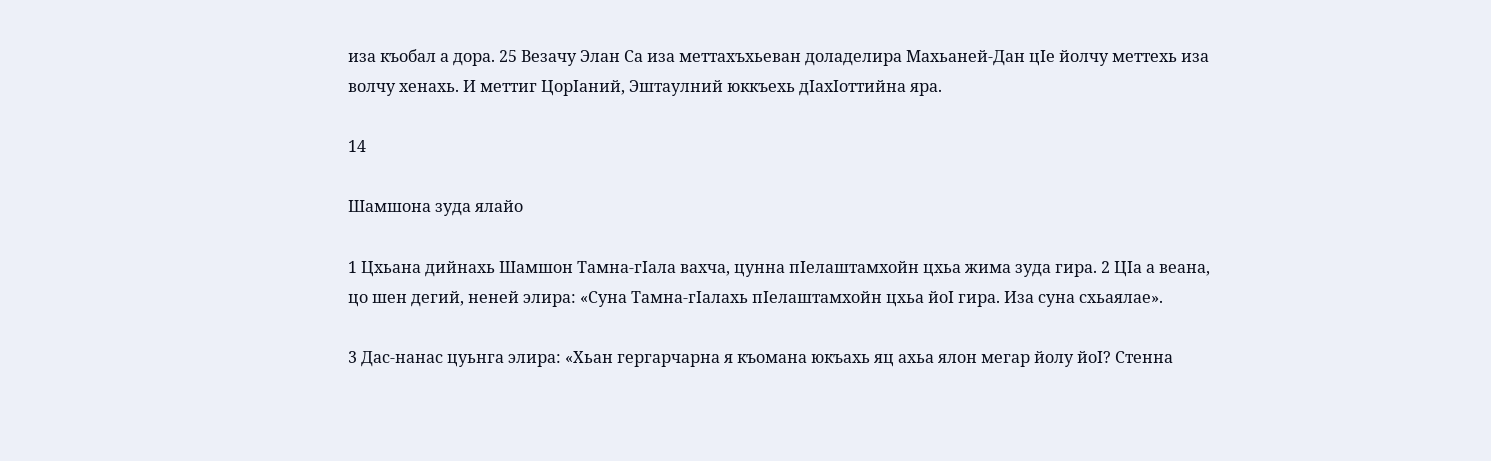иза къобал а дора. 25 Везачу Элан Са иза меттахъхьеван доладелира Махьаней-Дан цӀе йолчу меттехь иза волчу хенахь. И меттиг ЦорӀаний, Эштаулний юккъехь дӀахӀоттийна яра.

14

Шамшона зуда ялайо

1 Цхьана дийнахь Шамшон Тамна-гӀала вахча, цунна пӀелаштамхойн цхьа жима зуда гира. 2 ЦӀа а веана, цо шен дегий, неней элира: «Суна Тамна-гӀалахь пӀелаштамхойн цхьа йоӀ гира. Иза суна схьаялае».

3 Дас-нанас цуьнга элира: «Хьан гергарчарна я къомана юкъахь яц ахьа ялон мегар йолу йоӀ? Стенна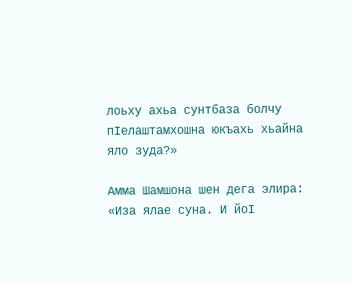лоьху ахьа сунтбаза болчу пӀелаштамхошна юкъахь хьайна яло зуда?»

Амма Шамшона шен дега элира: «Иза ялае суна. И йоӀ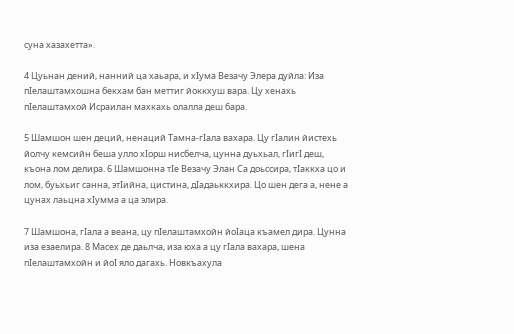суна хазахетта».

4 Цуьнан дений, нанний ца хаьара, и хӀума Везачу Элера дуйла: Иза пӀелаштамхошна бекхам бан меттиг йоккхуш вара. Цу хенахь пӀелаштамхой Исраилан махкахь олалла деш бара.

5 Шамшон шен деций, ненаций Тамна-гӀала вахара. Цу гӀалин йистехь йолчу кемсийн беша улло хӀорш нисбелча, цунна дуьхьал, гӀигӀ деш, къона лом делира. 6 Шамшонна тӀе Везачу Элан Са доьссира, тӀаккха цо и лом, буьхьиг санна, этӀийна, цистина, дӀадаьккхира. Цо шен дега а, нене а цунах лаьцна хӀумма а ца элира.

7 Шамшона, гӀала а веана, цу пӀелаштамхойн йоӀаца къамел дира. Цунна иза езаелира. 8 Масех де даьлча, иза юха а цу гӀала вахара, шена пӀелаштамхойн и йоӀ яло дагахь. Новкъахула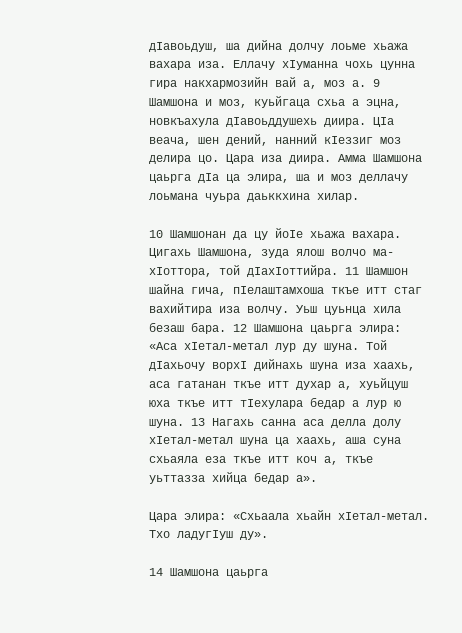дӀавоьдуш, ша дийна долчу лоьме хьажа вахара иза. Еллачу хӀуманна чохь цунна гира накхармозийн вай а, моз а. 9 Шамшона и моз, куьйгаца схьа а эцна, новкъахула дӀавоьддушехь диира. ЦӀа веача, шен дений, нанний кӀеззиг моз делира цо. Цара иза диира. Амма Шамшона цаьрга дӀа ца элира, ша и моз деллачу лоьмана чуьра даьккхина хилар.

10 Шамшонан да цу йоӀе хьажа вахара. Цигахь Шамшона, зуда ялош волчо ма-хӀоттора, той дӀахӀоттийра. 11 Шамшон шайна гича, пӀелаштамхоша ткъе итт стаг вахийтира иза волчу. Уьш цуьнца хила безаш бара. 12 Шамшона цаьрга элира: «Аса хӀетал-метал лур ду шуна. Той дӀахьочу ворхӀ дийнахь шуна иза хаахь, аса гатанан ткъе итт духар а, хуьйцуш юха ткъе итт тӀехулара бедар а лур ю шуна. 13 Нагахь санна аса делла долу хӀетал-метал шуна ца хаахь, аша суна схьаяла еза ткъе итт коч а, ткъе уьттазза хийца бедар а».

Цара элира: «Схьаала хьайн хӀетал-метал. Тхо ладугӀуш ду».

14 Шамшона цаьрга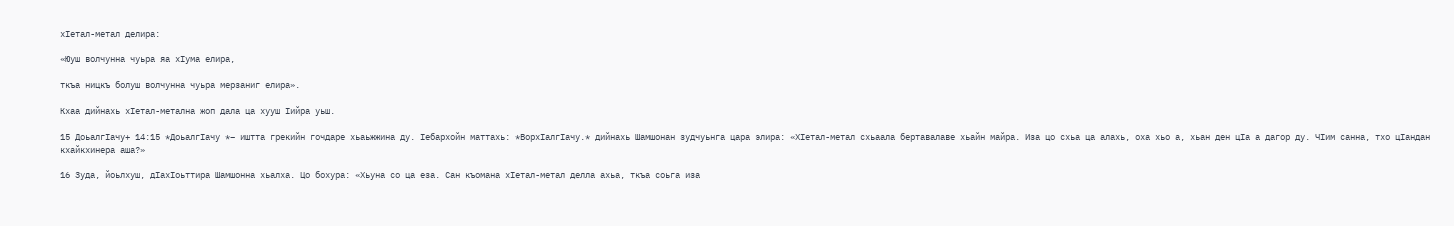хӀетал-метал делира:

«Юуш волчунна чуьра яа хӀума елира,

ткъа ницкъ болуш волчунна чуьра мерзаниг елира».

Кхаа дийнахь хӀетал-метална жоп дала ца хууш Ӏийра уьш.

15 ДоьалгӀачу+ 14:15 *ДоьалгӀачу *– иштта грекийн гочдаре хьаьжжина ду. Ӏебархойн маттахь: *ВорхӀалгӀачу.* дийнахь Шамшонан зудчуьнга цара элира: «ХӀетал-метал схьаала бертавалаве хьайн майра. Иза цо схьа ца алахь, оха хьо а, хьан ден цӀа а дагор ду. ЧӀим санна, тхо цӀандан кхайкхинера аша?»

16 Зуда, йоьлхуш, дӀахӀоьттира Шамшонна хьалха. Цо бохура: «Хьуна со ца еза. Сан къомана хӀетал-метал делла ахьа, ткъа соьга иза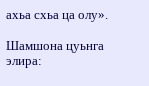ахьа схьа ца олу».

Шамшона цуьнга элира: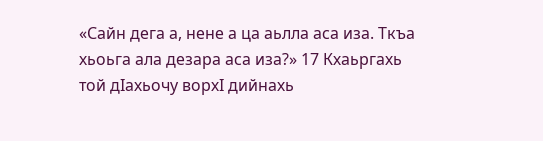«Сайн дега а, нене а ца аьлла аса иза. Ткъа хьоьга ала дезара аса иза?» 17 Кхаьргахь той дӀахьочу ворхӀ дийнахь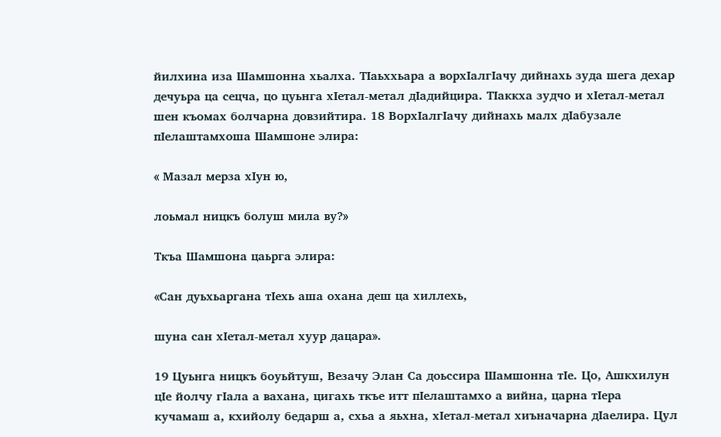йилхина иза Шамшонна хьалха. ТӀаьххьара а ворхӀалгӀачу дийнахь зуда шега дехар дечуьра ца сецча, цо цуьнга хӀетал-метал дӀадийцира. ТӀаккха зудчо и хӀетал-метал шен къомах болчарна довзийтира. 18 ВорхӀалгӀачу дийнахь малх дӀабузале пӀелаштамхоша Шамшоне элира:

« Мазал мерза хӀун ю,

лоьмал ницкъ болуш мила ву?»

Ткъа Шамшона цаьрга элира:

«Сан дуьхьаргана тӀехь аша охана деш ца хиллехь,

шуна сан хӀетал-метал хуур дацара».

19 Цуьнга ницкъ боуьйтуш, Везачу Элан Са доьссира Шамшонна тӀе. Цо, Ашкхилун цӀе йолчу гӀала а вахана, цигахь ткъе итт пӀелаштамхо а вийна, царна тӀера кучамаш а, кхийолу бедарш а, схьа а яьхна, хӀетал-метал хиъначарна дӀаелира. Цул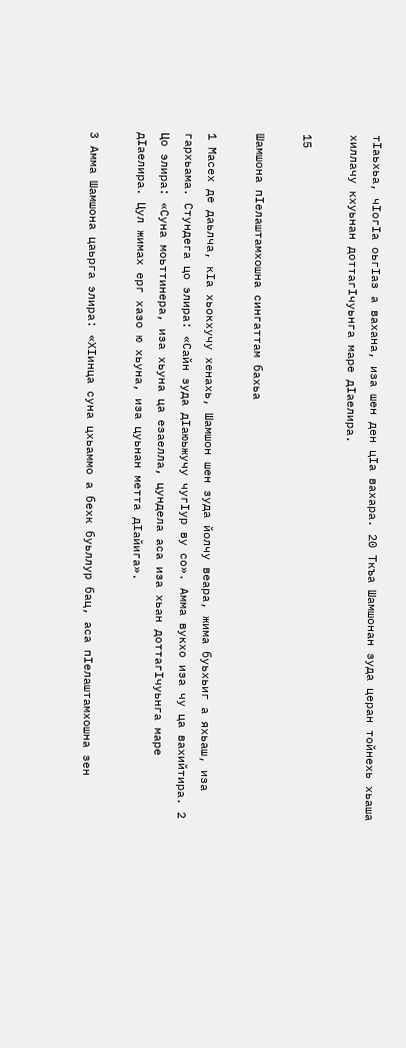тӀаьхьа, чӀогӀа оьгӀаз а вахана, иза шен ден цӀа вахара. 20 Ткъа Шамшонан зуда церан тойнехь хьаша хиллачу кхуьнан доттагӀчуьнга маре дӀаелира.

15

Шамшона пӀелаштамхошна сингаттам бахьа

1 Масех де даьлча, кӀа хьокхучу хенахь, Шамшон шен зуда йолчу веара, жима буьхьиг а яхьаш, иза гархьама. Стундега цо элира: «Сайн зуда дӀаюьжучу чугӀур ву со». Амма вукхо иза чу ца вахийтира. 2 Цо элира: «Суна моьттинера, иза хьуна ца езаелла, цундела аса иза хьан доттагӀчуьнга маре дӀаелира. Цул жимах ерг хазо ю хьуна, иза цуьнан метта дӀайига».

3 Амма Шамшона цаьрга элира: «ХӀинца суна цхьаммо а бехк буьллур бац, аса пӀелаштамхошна зен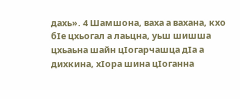дахь». 4 Шамшона, ваха а вахана, кхо бӀе цхьогал а лаьцна, уьш шишша цхьаьна шайн цӀогарчашца дӀа а дихкина, хӀора шина цӀоганна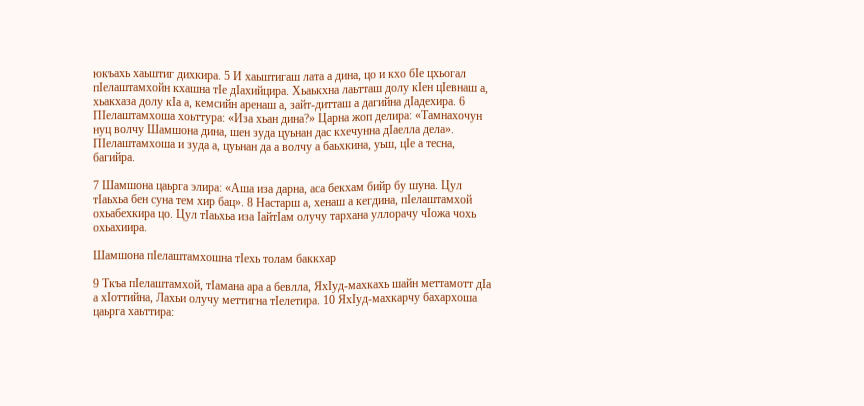юкъахь хаьштиг дихкира. 5 И хаьштигаш лата а дина, цо и кхо бӀе цхьогал пӀелаштамхойн кхашна тӀе дӀахийцира. Хьаькхна лаьтташ долу кӀен цӀевнаш а, хьакхаза долу кӀа а, кемсийн аренаш а, зайт-дитташ а дагийна дӀадехира. 6 ПӀелаштамхоша хоьттура: «Иза хьан дина?» Царна жоп делира: «Тамнахочун нуц волчу Шамшона дина, шен зуда цуьнан дас кхечунна дӀаелла дела». ПӀелаштамхоша и зуда а, цуьнан да а волчу а баьхкина, уьш, цӀе а тесна, багийра.

7 Шамшона цаьрга элира: «Аша иза дарна, аса бекхам бийр бу шуна. Цул тӀаьхьа бен суна тем хир бац». 8 Настарш а, хенаш а кегдина, пӀелаштамхой охьабехкира цо. Цул тӀаьхьа иза ӀайтӀам олучу тархана уллорачу чӀожа чохь охьахиира.

Шамшона пӀелаштамхошна тӀехь толам баккхар

9 Ткъа пӀелаштамхой, тӀамана ара а бевлла, ЯхӀуд-махкахь шайн меттамотт дӀа а хӀоттийна, Лахьи олучу меттигна тӀелетира. 10 ЯхӀуд-махкарчу бахархоша цаьрга хаьттира: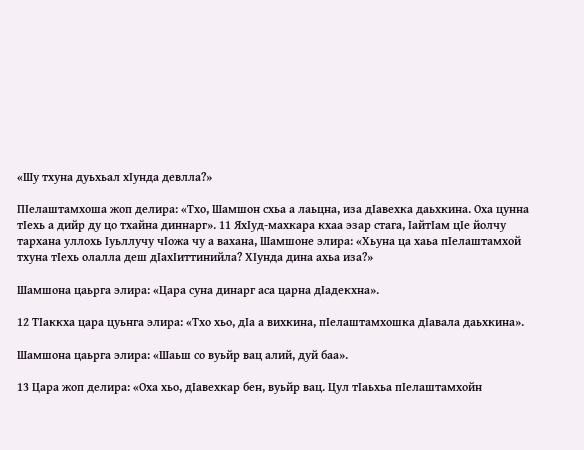«Шу тхуна дуьхьал хӀунда девлла?»

ПӀелаштамхоша жоп делира: «Тхо, Шамшон схьа а лаьцна, иза дӀавехка даьхкина. Оха цунна тӀехь а дийр ду цо тхайна диннарг». 11 ЯхӀуд-махкара кхаа эзар стага, ӀайтӀам цӀе йолчу тархана уллохь Ӏуьллучу чӀожа чу а вахана, Шамшоне элира: «Хьуна ца хаьа пӀелаштамхой тхуна тӀехь олалла деш дӀахӀиттинийла? ХӀунда дина ахьа иза?»

Шамшона цаьрга элира: «Цара суна динарг аса царна дӀадекхна».

12 ТӀаккха цара цуьнга элира: «Тхо хьо, дӀа а вихкина, пӀелаштамхошка дӀавала даьхкина».

Шамшона цаьрга элира: «Шаьш со вуьйр вац алий, дуй баа».

13 Цара жоп делира: «Оха хьо, дӀавехкар бен, вуьйр вац. Цул тӀаьхьа пӀелаштамхойн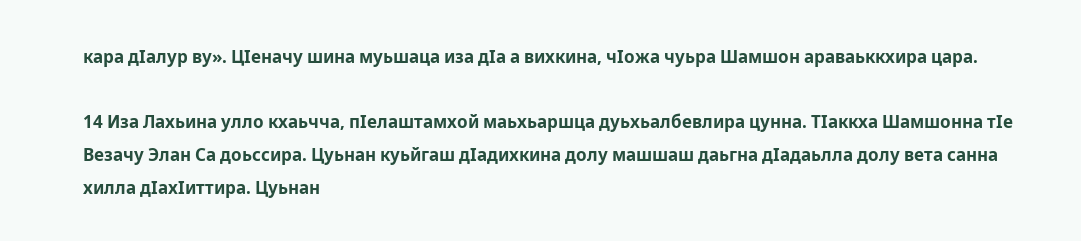кара дӀалур ву». ЦӀеначу шина муьшаца иза дӀа а вихкина, чӀожа чуьра Шамшон араваьккхира цара.

14 Иза Лахьина улло кхаьчча, пӀелаштамхой маьхьаршца дуьхьалбевлира цунна. ТӀаккха Шамшонна тӀе Везачу Элан Са доьссира. Цуьнан куьйгаш дӀадихкина долу машшаш даьгна дӀадаьлла долу вета санна хилла дӀахӀиттира. Цуьнан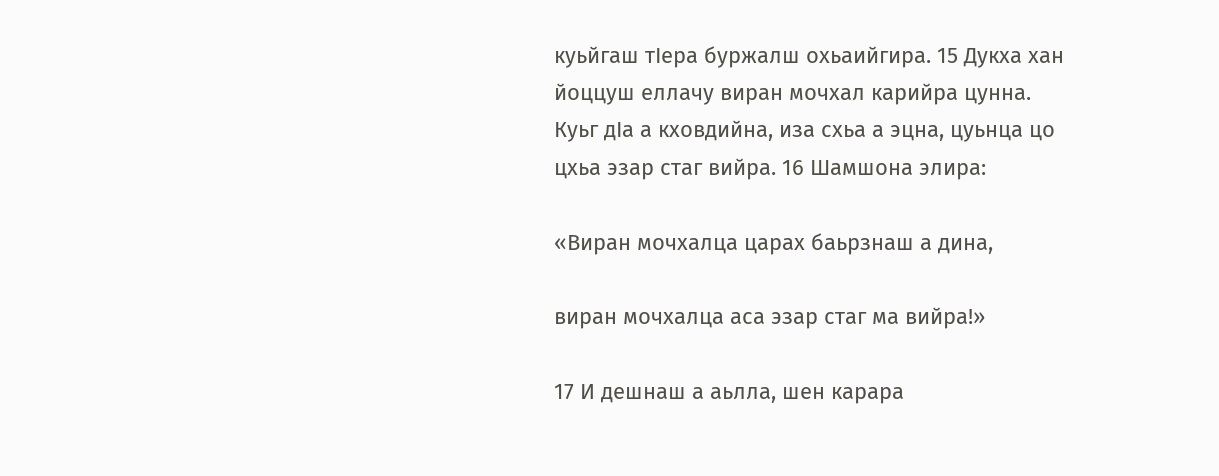куьйгаш тӀера буржалш охьаийгира. 15 Дукха хан йоццуш еллачу виран мочхал карийра цунна. Куьг дӀа а кховдийна, иза схьа а эцна, цуьнца цо цхьа эзар стаг вийра. 16 Шамшона элира:

«Виран мочхалца царах баьрзнаш а дина,

виран мочхалца аса эзар стаг ма вийра!»

17 И дешнаш а аьлла, шен карара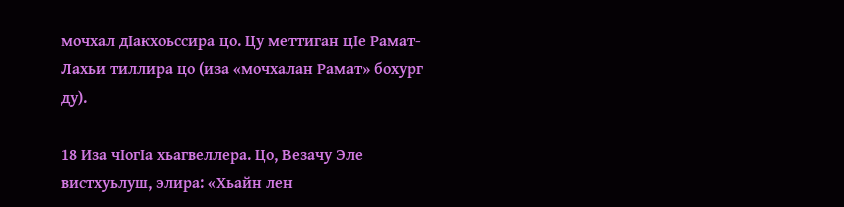мочхал дӀакхоьссира цо. Цу меттиган цӀе Рамат-Лахьи тиллира цо (иза «мочхалан Рамат» бохург ду).

18 Иза чӀогӀа хьагвеллера. Цо, Везачу Эле вистхуьлуш, элира: «Хьайн лен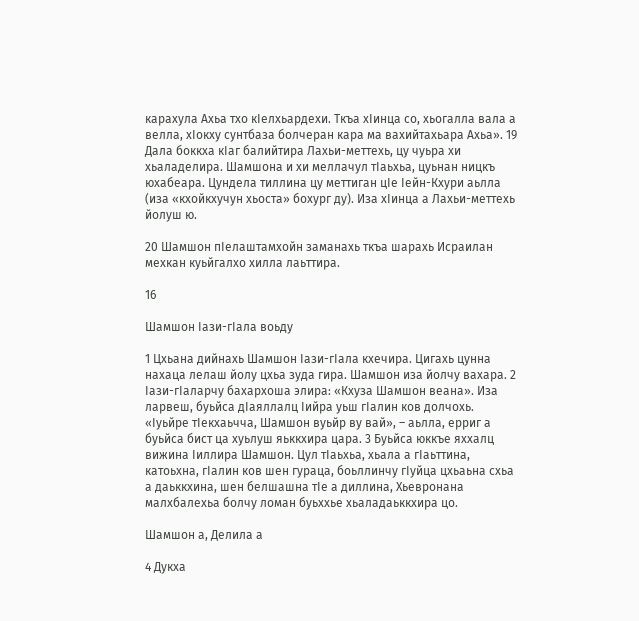карахула Ахьа тхо кӀелхьардехи. Ткъа хӀинца со, хьогалла вала а велла, хӀокху сунтбаза болчеран кара ма вахийтахьара Ахьа». 19 Дала боккха кӀаг балийтира Лахьи-меттехь, цу чуьра хи хьаладелира. Шамшона и хи меллачул тӀаьхьа, цуьнан ницкъ юхабеара. Цундела тиллина цу меттиган цӀе Ӏейн-Кхури аьлла (иза «кхойкхучун хьоста» бохург ду). Иза хӀинца а Лахьи-меттехь йолуш ю.

20 Шамшон пӀелаштамхойн заманахь ткъа шарахь Исраилан мехкан куьйгалхо хилла лаьттира.

16

Шамшон Ӏази-гӀала воьду

1 Цхьана дийнахь Шамшон Ӏази-гӀала кхечира. Цигахь цунна нахаца лелаш йолу цхьа зуда гира. Шамшон иза йолчу вахара. 2 Ӏази-гӀаларчу бахархоша элира: «Кхуза Шамшон веана». Иза ларвеш, буьйса дӀаяллалц Ӏийра уьш гӀалин ков долчохь. «Ӏуьйре тӀекхаьчча, Шамшон вуьйр ву вай», – аьлла, ерриг а буьйса бист ца хуьлуш яьккхира цара. 3 Буьйса юккъе яххалц вижина Ӏиллира Шамшон. Цул тӀаьхьа, хьала а гӀаьттина, катоьхна, гӀалин ков шен гураца, боьллинчу гӀуйца цхьаьна схьа а даьккхина, шен белшашна тӀе а диллина, Хьевронана малхбалехьа болчу ломан буьххье хьаладаьккхира цо.

Шамшон а, Делила а

4 Дукха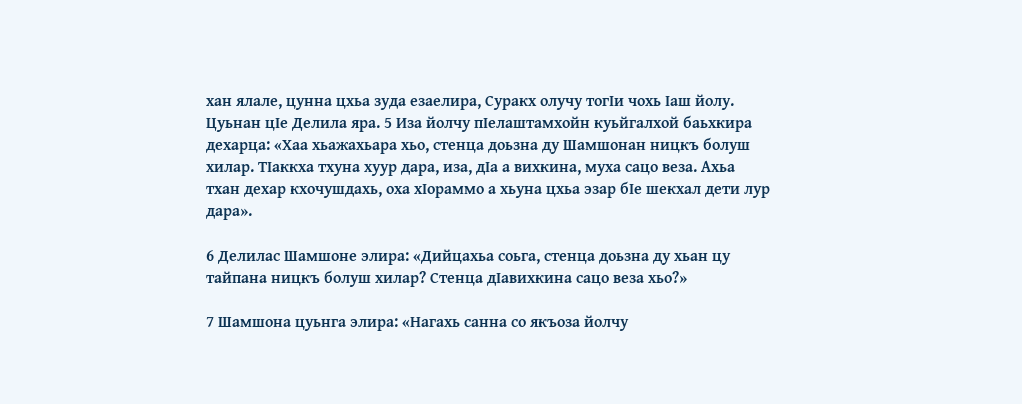хан ялале, цунна цхьа зуда езаелира, Суракх олучу тогӀи чохь Ӏаш йолу. Цуьнан цӀе Делила яра. 5 Иза йолчу пӀелаштамхойн куьйгалхой баьхкира дехарца: «Хаа хьажахьара хьо, стенца доьзна ду Шамшонан ницкъ болуш хилар. ТӀаккха тхуна хуур дара, иза, дӀа а вихкина, муха сацо веза. Ахьа тхан дехар кхочушдахь, оха хӀораммо а хьуна цхьа эзар бӀе шекхал дети лур дара».

6 Делилас Шамшоне элира: «Дийцахьа соьга, стенца доьзна ду хьан цу тайпана ницкъ болуш хилар? Стенца дӀавихкина сацо веза хьо?»

7 Шамшона цуьнга элира: «Нагахь санна со якъоза йолчу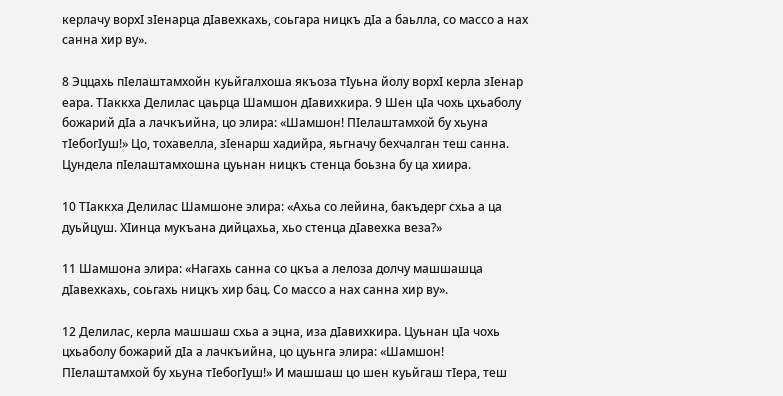керлачу ворхӀ зӀенарца дӀавехкахь, соьгара ницкъ дӀа а баьлла, со массо а нах санна хир ву».

8 Эццахь пӀелаштамхойн куьйгалхоша якъоза тӀуьна йолу ворхӀ керла зӀенар еара. ТӀаккха Делилас цаьрца Шамшон дӀавихкира. 9 Шен цӀа чохь цхьаболу божарий дӀа а лачкъийна, цо элира: «Шамшон! ПӀелаштамхой бу хьуна тӀебогӀуш!» Цо, тохавелла, зӀенарш хадийра, яьгначу бехчалган теш санна. Цундела пӀелаштамхошна цуьнан ницкъ стенца боьзна бу ца хиира.

10 ТӀаккха Делилас Шамшоне элира: «Ахьа со лейина, бакъдерг схьа а ца дуьйцуш. ХӀинца мукъана дийцахьа, хьо стенца дӀавехка веза?»

11 Шамшона элира: «Нагахь санна со цкъа а лелоза долчу машшашца дӀавехкахь, соьгахь ницкъ хир бац. Со массо а нах санна хир ву».

12 Делилас, керла машшаш схьа а эцна, иза дӀавихкира. Цуьнан цӀа чохь цхьаболу божарий дӀа а лачкъийна, цо цуьнга элира: «Шамшон! ПӀелаштамхой бу хьуна тӀебогӀуш!» И машшаш цо шен куьйгаш тӀера, теш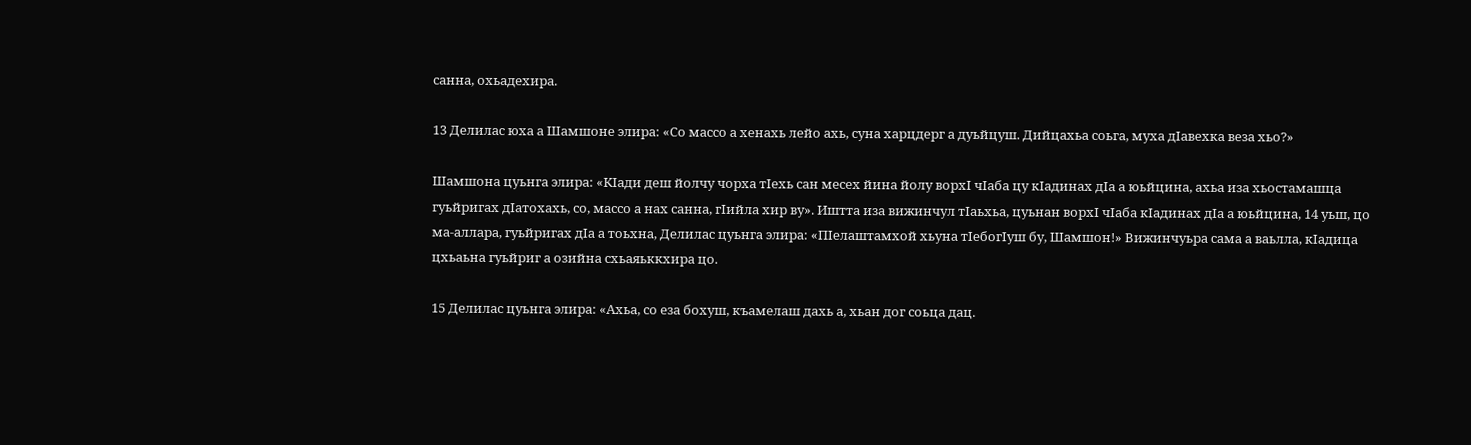санна, охьадехира.

13 Делилас юха а Шамшоне элира: «Со массо а хенахь лейо ахь, суна харцдерг а дуьйцуш. Дийцахьа соьга, муха дӀавехка веза хьо?»

Шамшона цуьнга элира: «КӀади деш йолчу чорха тӀехь сан месех йина йолу ворхӀ чӀаба цу кӀадинах дӀа а юьйцина, ахьа иза хьостамашца гуьйригах дӀатохахь, со, массо а нах санна, гӀийла хир ву». Иштта иза вижинчул тӀаьхьа, цуьнан ворхӀ чӀаба кӀадинах дӀа а юьйцина, 14 уьш, цо ма-аллара, гуьйригах дӀа а тоьхна, Делилас цуьнга элира: «ПӀелаштамхой хьуна тӀебогӀуш бу, Шамшон!» Вижинчуьра сама а ваьлла, кӀадица цхьаьна гуьйриг а озийна схьаяьккхира цо.

15 Делилас цуьнга элира: «Ахьа, со еза бохуш, къамелаш дахь а, хьан дог соьца дац.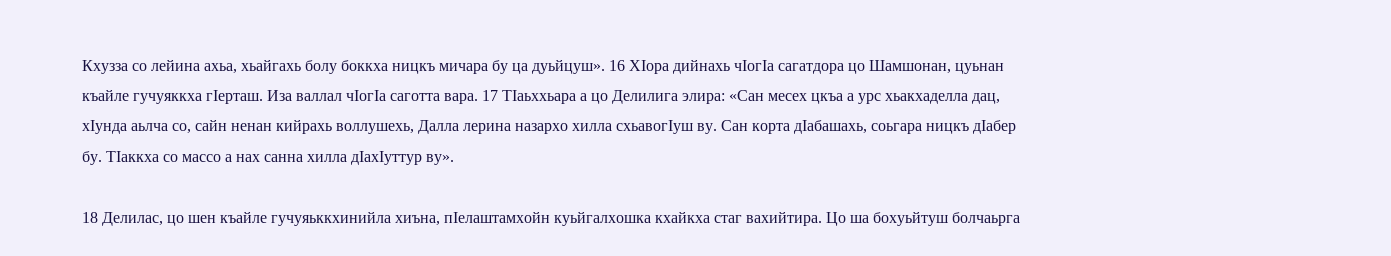Кхузза со лейина ахьа, хьайгахь болу боккха ницкъ мичара бу ца дуьйцуш». 16 ХӀора дийнахь чӀогӀа сагатдора цо Шамшонан, цуьнан къайле гучуяккха гӀерташ. Иза валлал чӀогӀа саготта вара. 17 ТӀаьххьара а цо Делилига элира: «Сан месех цкъа а урс хьакхаделла дац, хӀунда аьлча со, сайн ненан кийрахь воллушехь, Далла лерина назархо хилла схьавогӀуш ву. Сан корта дӀабашахь, соьгара ницкъ дӀабер бу. ТӀаккха со массо а нах санна хилла дӀахӀуттур ву».

18 Делилас, цо шен къайле гучуяьккхинийла хиъна, пӀелаштамхойн куьйгалхошка кхайкха стаг вахийтира. Цо ша бохуьйтуш болчаьрга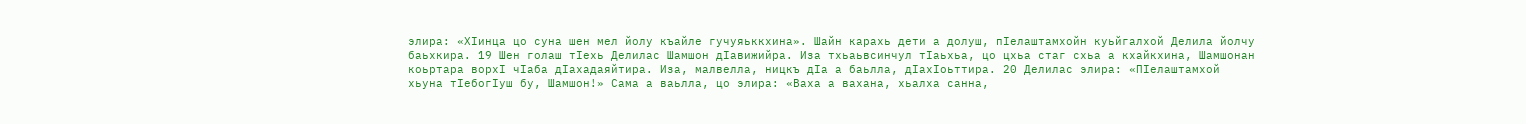элира: «ХӀинца цо суна шен мел йолу къайле гучуяьккхина». Шайн карахь дети а долуш, пӀелаштамхойн куьйгалхой Делила йолчу баьхкира. 19 Шен голаш тӀехь Делилас Шамшон дӀавижийра. Иза тхьаьвсинчул тӀаьхьа, цо цхьа стаг схьа а кхайкхина, Шамшонан коьртара ворхӀ чӀаба дӀахадаяйтира. Иза, малвелла, ницкъ дӀа а баьлла, дӀахӀоьттира. 20 Делилас элира: «ПӀелаштамхой хьуна тӀебогӀуш бу, Шамшон!» Сама а ваьлла, цо элира: «Ваха а вахана, хьалха санна,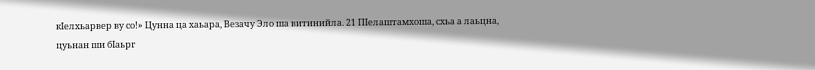кӀелхьарвер ву со!» Цунна ца хаьара, Везачу Эло ша витинийла. 21 ПӀелаштамхоша, схьа а лаьцна, цуьнан ши бӀаьрг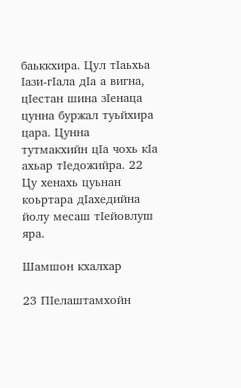баьккхира. Цул тӀаьхьа Ӏази-гӀала дӀа а вигна, цӀестан шина зӀенаца цунна буржал туьйхира цара. Цунна тутмакхийн цӀа чохь кӀа ахьар тӀедожийра. 22 Цу хенахь цуьнан коьртара дӀахедийна йолу месаш тӀейовлуш яра.

Шамшон кхалхар

23 ПӀелаштамхойн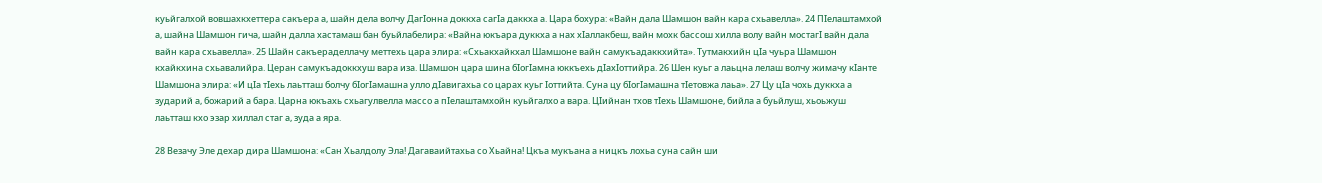куьйгалхой вовшахкхеттера сакъера а, шайн дела волчу ДагӀонна доккха сагӀа даккха а. Цара бохура: «Вайн дала Шамшон вайн кара схьавелла». 24 ПӀелаштамхой а, шайна Шамшон гича, шайн далла хастамаш бан буьйлабелира: «Вайна юкъара дуккха а нах хӀаллакбеш, вайн мохк бассош хилла волу вайн мостагӀ вайн дала вайн кара схьавелла». 25 Шайн сакъераделлачу меттехь цара элира: «Схьакхайкхал Шамшоне вайн самукъадаккхийта». Тутмакхийн цӀа чуьра Шамшон кхайкхина схьавалийра. Церан самукъадоккхуш вара иза. Шамшон цара шина бӀогӀамна юккъехь дӀахӀоттийра. 26 Шен куьг а лаьцна лелаш волчу жимачу кӀанте Шамшона элира: «И цӀа тӀехь лаьтташ болчу бӀогӀамашна улло дӀавигахьа со царах куьг Ӏоттийта. Суна цу бӀогӀамашна тӀетовжа лаьа». 27 Цу цӀа чохь дуккха а зударий а, божарий а бара. Царна юкъахь схьагулвелла массо а пӀелаштамхойн куьйгалхо а вара. ЦӀийнан тхов тӀехь Шамшоне, бийла а буьйлуш, хьоьжуш лаьтташ кхо эзар хиллал стаг а, зуда а яра.

28 Везачу Эле дехар дира Шамшона: «Сан Хьалдолу Эла! Дагаваийтахьа со Хьайна! Цкъа мукъана а ницкъ лохьа суна сайн ши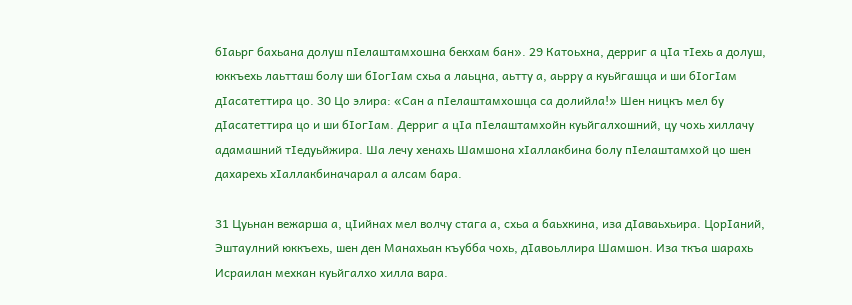бӀаьрг бахьана долуш пӀелаштамхошна бекхам бан». 29 Катоьхна, дерриг а цӀа тӀехь а долуш, юккъехь лаьтташ болу ши бӀогӀам схьа а лаьцна, аьтту а, аьрру а куьйгашца и ши бӀогӀам дӀасатеттира цо. 30 Цо элира: «Сан а пӀелаштамхошца са долийла!» Шен ницкъ мел бу дӀасатеттира цо и ши бӀогӀам. Дерриг а цӀа пӀелаштамхойн куьйгалхошний, цу чохь хиллачу адамашний тӀедуьйжира. Ша лечу хенахь Шамшона хӀаллакбина болу пӀелаштамхой цо шен дахарехь хӀаллакбиначарал а алсам бара.

31 Цуьнан вежарша а, цӀийнах мел волчу стага а, схьа а баьхкина, иза дӀаваьхьира. ЦорӀаний, Эштаулний юккъехь, шен ден Манахьан къубба чохь, дӀавоьллира Шамшон. Иза ткъа шарахь Исраилан мехкан куьйгалхо хилла вара.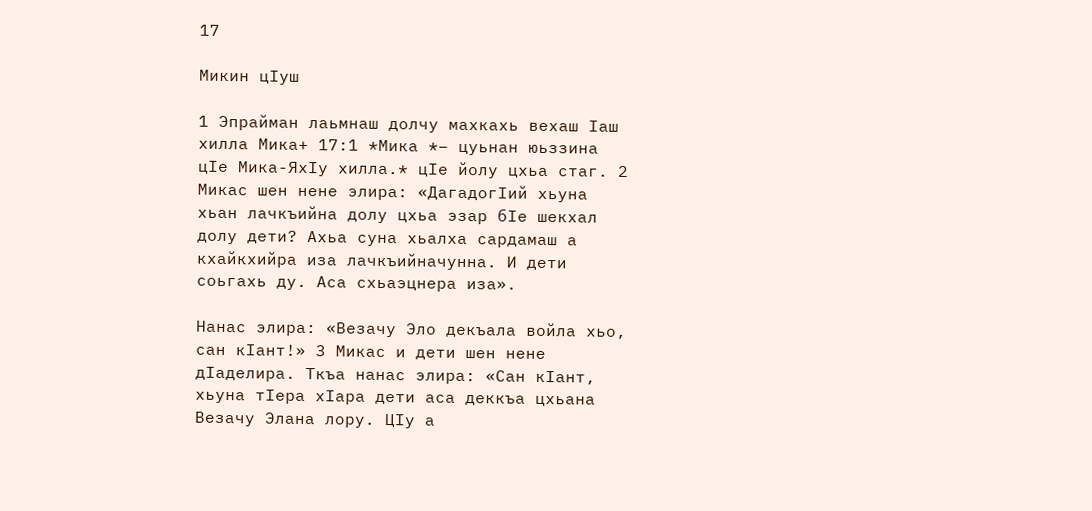17

Микин цӀуш

1 Эпрайман лаьмнаш долчу махкахь вехаш Ӏаш хилла Мика+ 17:1 *Мика *– цуьнан юьззина цӀе Мика-ЯхӀу хилла.* цӀе йолу цхьа стаг. 2 Микас шен нене элира: «ДагадогӀий хьуна хьан лачкъийна долу цхьа эзар бӀе шекхал долу дети? Ахьа суна хьалха сардамаш а кхайкхийра иза лачкъийначунна. И дети соьгахь ду. Аса схьаэцнера иза».

Нанас элира: «Везачу Эло декъала войла хьо, сан кӀант!» 3 Микас и дети шен нене дӀаделира. Ткъа нанас элира: «Сан кӀант, хьуна тӀера хӀара дети аса деккъа цхьана Везачу Элана лору. ЦӀу а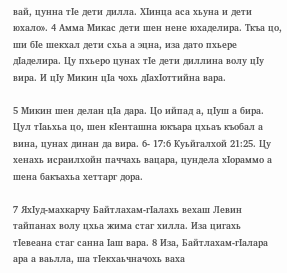вай, цунна тӀе дети дилла. ХӀинца аса хьуна и дети юхало». 4 Амма Микас дети шен нене юхаделира. Ткъа цо, ши бӀе шекхал дети схьа а эцна, иза дато пхьере дӀаделира. Цу пхьеро цунах тӀе дети диллина волу цӀу вира. И цӀу Микин цӀа чохь дӀахӀоттийна вара.

5 Микин шен делан цӀа дара. Цо ийпад а, цӀуш а бира. Цул тӀаьхьа цо, шен кӀенташна юкъара цхьаъ къобал а вина, цунах динан да вира. 6- 17:6 Куьйгалхой 21:25. Цу хенахь исраилхойн паччахь вацара, цундела хӀораммо а шена бакъахьа хеттарг дора.

7 ЯхӀуд-махкарчу Байтлахам-гӀалахь вехаш Левин тайпанах волу цхьа жима стаг хилла. Иза цигахь тӀевеана стаг санна Ӏаш вара. 8 Иза, Байтлахам-гӀалара ара а ваьлла, ша тӀекхаьчначохь ваха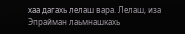хаа дагахь лелаш вара. Лелаш, иза Эпрайман лаьмнашкахь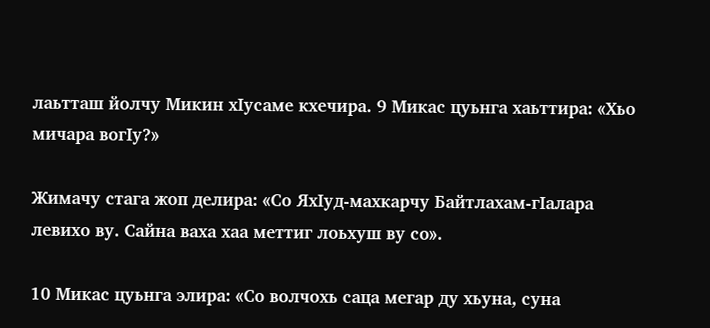лаьтташ йолчу Микин хӀусаме кхечира. 9 Микас цуьнга хаьттира: «Хьо мичара вогӀу?»

Жимачу стага жоп делира: «Со ЯхӀуд-махкарчу Байтлахам-гӀалара левихо ву. Сайна ваха хаа меттиг лоьхуш ву со».

10 Микас цуьнга элира: «Со волчохь саца мегар ду хьуна, суна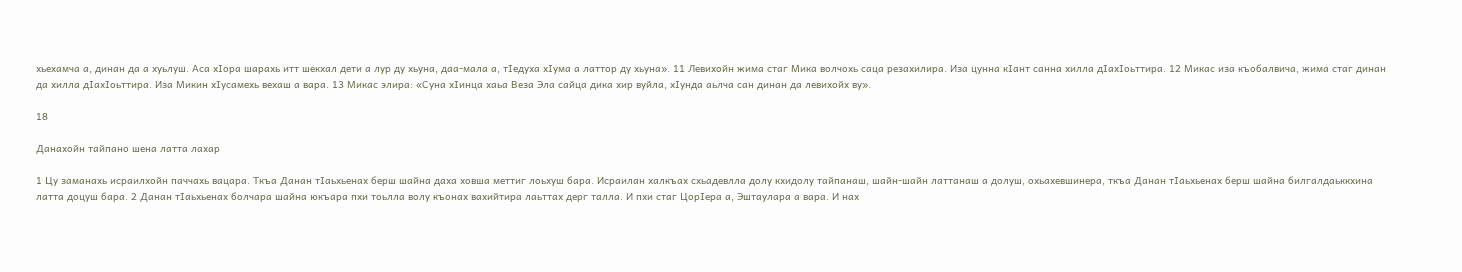хьехамча а, динан да а хуьлуш. Аса хӀора шарахь итт шекхал дети а лур ду хьуна, даа-мала а, тӀедуха хӀума а латтор ду хьуна». 11 Левихойн жима стаг Мика волчохь саца резахилира. Иза цунна кӀант санна хилла дӀахӀоьттира. 12 Микас иза къобалвича, жима стаг динан да хилла дӀахӀоьттира. Иза Микин хӀусамехь вехаш а вара. 13 Микас элира: «Суна хӀинца хаьа Веза Эла сайца дика хир вуйла, хӀунда аьлча сан динан да левихойх ву».

18

Данахойн тайпано шена латта лахар

1 Цу заманахь исраилхойн паччахь вацара. Ткъа Данан тӀаьхьенах берш шайна даха ховша меттиг лоьхуш бара. Исраилан халкъах схьадевлла долу кхидолу тайпанаш, шайн-шайн латтанаш а долуш, охьахевшинера, ткъа Данан тӀаьхьенах берш шайна билгалдаьккхина латта доцуш бара. 2 Данан тӀаьхьенах болчара шайна юкъара пхи тоьлла волу къонах вахийтира лаьттах дерг талла. И пхи стаг ЦорӀера а, Эштаулара а вара. И нах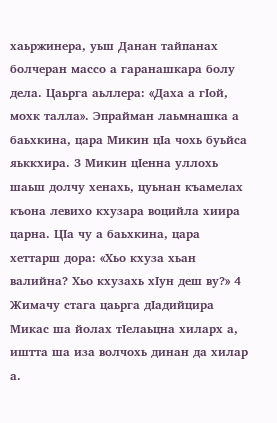хаьржинера, уьш Данан тайпанах болчеран массо а гаранашкара болу дела. Цаьрга аьллера: «Даха а гӀой, мохк талла». Эпрайман лаьмнашка а баьхкина, цара Микин цӀа чохь буьйса яьккхира. 3 Микин цӀенна уллохь шаьш долчу хенахь, цуьнан къамелах къона левихо кхузара воцийла хиира царна. ЦӀа чу а баьхкина, цара хеттарш дора: «Хьо кхуза хьан валийна? Хьо кхузахь хӀун деш ву?» 4 Жимачу стага цаьрга дӀадийцира Микас ша йолах тӀелаьцна хиларх а, иштта ша иза волчохь динан да хилар а.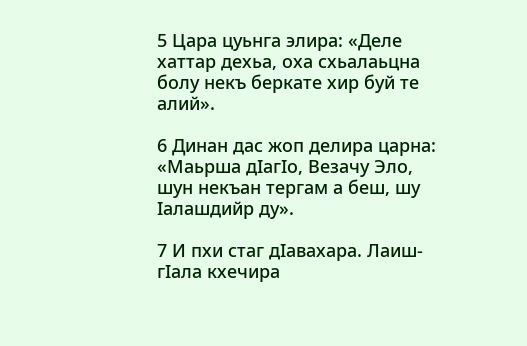5 Цара цуьнга элира: «Деле хаттар дехьа, оха схьалаьцна болу некъ беркате хир буй те алий».

6 Динан дас жоп делира царна: «Маьрша дӀагӀо, Везачу Эло, шун некъан тергам а беш, шу Ӏалашдийр ду».

7 И пхи стаг дӀавахара. Лаиш-гӀала кхечира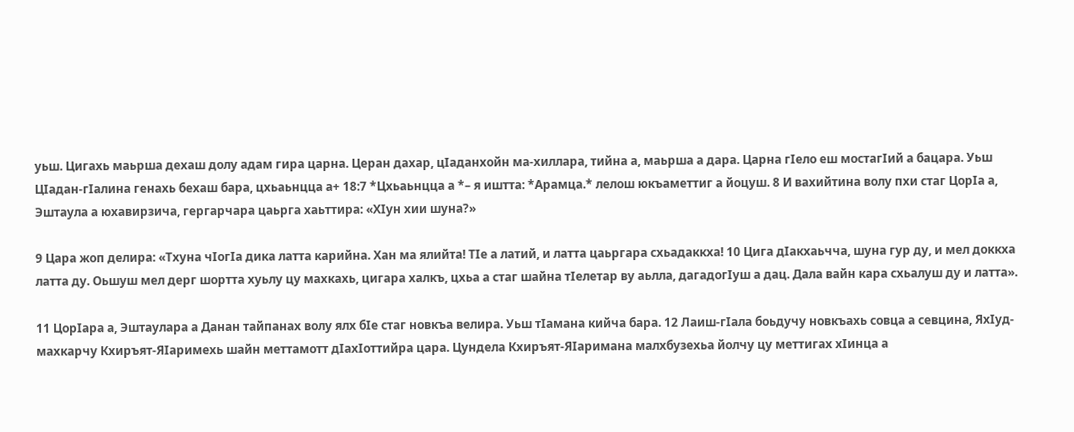уьш. Цигахь маьрша дехаш долу адам гира царна. Церан дахар, цӀаданхойн ма-хиллара, тийна а, маьрша а дара. Царна гӀело еш мостагӀий а бацара. Уьш ЦӀадан-гӀалина генахь бехаш бара, цхьаьнцца а+ 18:7 *Цхьаьнцца а *– я иштта: *Арамца.* лелош юкъаметтиг а йоцуш. 8 И вахийтина волу пхи стаг ЦорӀа а, Эштаула а юхавирзича, гергарчара цаьрга хаьттира: «ХӀун хии шуна?»

9 Цара жоп делира: «Тхуна чӀогӀа дика латта карийна. Хан ма ялийта! ТӀе а латий, и латта цаьргара схьадаккха! 10 Цига дӀакхаьчча, шуна гур ду, и мел доккха латта ду. Оьшуш мел дерг шортта хуьлу цу махкахь, цигара халкъ, цхьа а стаг шайна тӀелетар ву аьлла, дагадогӀуш а дац. Дала вайн кара схьалуш ду и латта».

11 ЦорӀара а, Эштаулара а Данан тайпанах волу ялх бӀе стаг новкъа велира. Уьш тӀамана кийча бара. 12 Лаиш-гӀала боьдучу новкъахь совца а севцина, ЯхӀуд-махкарчу Кхиръят-ЯӀаримехь шайн меттамотт дӀахӀоттийра цара. Цундела Кхиръят-ЯӀаримана малхбузехьа йолчу цу меттигах хӀинца а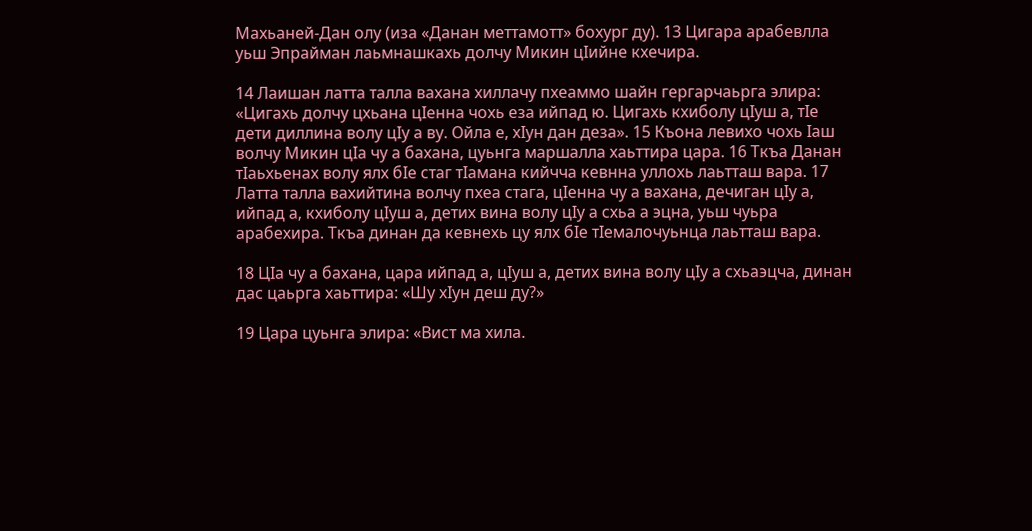Махьаней-Дан олу (иза «Данан меттамотт» бохург ду). 13 Цигара арабевлла уьш Эпрайман лаьмнашкахь долчу Микин цӀийне кхечира.

14 Лаишан латта талла вахана хиллачу пхеаммо шайн гергарчаьрга элира: «Цигахь долчу цхьана цӀенна чохь еза ийпад ю. Цигахь кхиболу цӀуш а, тӀе дети диллина волу цӀу а ву. Ойла е, хӀун дан деза». 15 Къона левихо чохь Ӏаш волчу Микин цӀа чу а бахана, цуьнга маршалла хаьттира цара. 16 Ткъа Данан тӀаьхьенах волу ялх бӀе стаг тӀамана кийчча кевнна уллохь лаьтташ вара. 17 Латта талла вахийтина волчу пхеа стага, цӀенна чу а вахана, дечиган цӀу а, ийпад а, кхиболу цӀуш а, детих вина волу цӀу а схьа а эцна, уьш чуьра арабехира. Ткъа динан да кевнехь цу ялх бӀе тӀемалочуьнца лаьтташ вара.

18 ЦӀа чу а бахана, цара ийпад а, цӀуш а, детих вина волу цӀу а схьаэцча, динан дас цаьрга хаьттира: «Шу хӀун деш ду?»

19 Цара цуьнга элира: «Вист ма хила.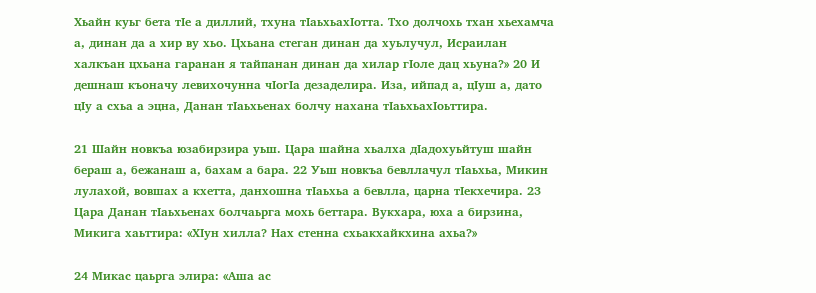Хьайн куьг бета тӀе а диллий, тхуна тӀаьхьахӀотта. Тхо долчохь тхан хьехамча а, динан да а хир ву хьо. Цхьана стеган динан да хуьлучул, Исраилан халкъан цхьана гаранан я тайпанан динан да хилар гӀоле дац хьуна?» 20 И дешнаш къоначу левихочунна чӀогӀа дезаделира. Иза, ийпад а, цӀуш а, дато цӀу а схьа а эцна, Данан тӀаьхьенах болчу нахана тӀаьхьахӀоьттира.

21 Шайн новкъа юзабирзира уьш. Цара шайна хьалха дӀадохуьйтуш шайн бераш а, бежанаш а, бахам а бара. 22 Уьш новкъа бевллачул тӀаьхьа, Микин лулахой, вовшах а кхетта, данхошна тӀаьхьа а бевлла, царна тӀекхечира. 23 Цара Данан тӀаьхьенах болчаьрга мохь беттара. Вукхара, юха а бирзина, Микига хаьттира: «ХӀун хилла? Нах стенна схьакхайкхина ахьа?»

24 Микас цаьрга элира: «Аша ас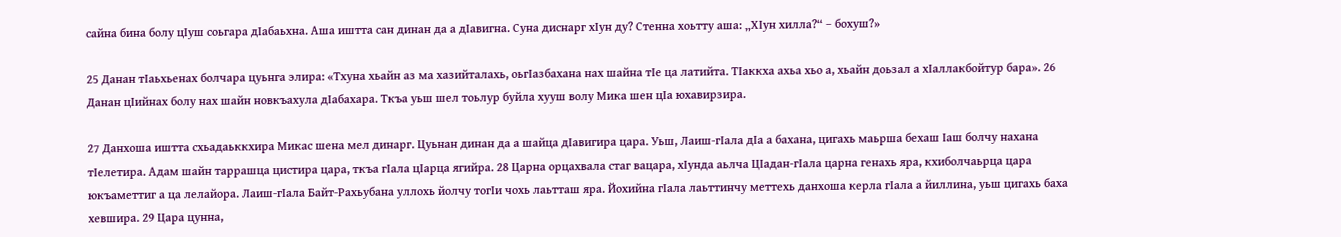сайна бина болу цӀуш соьгара дӀабаьхна. Аша иштта сан динан да а дӀавигна. Суна диснарг хӀун ду? Стенна хоьтту аша: „ХӀун хилла?“ – бохуш?»

25 Данан тӀаьхьенах болчара цуьнга элира: «Тхуна хьайн аз ма хазийталахь, оьгӀазбахана нах шайна тӀе ца латийта. ТӀаккха ахьа хьо а, хьайн доьзал а хӀаллакбойтур бара». 26 Данан цӀийнах болу нах шайн новкъахула дӀабахара. Ткъа уьш шел тоьлур буйла хууш волу Мика шен цӀа юхавирзира.

27 Данхоша иштта схьадаьккхира Микас шена мел динарг. Цуьнан динан да а шайца дӀавигира цара. Уьш, Лаиш-гӀала дӀа а бахана, цигахь маьрша бехаш Ӏаш болчу нахана тӀелетира. Адам шайн таррашца цистира цара, ткъа гӀала цӀарца ягийра. 28 Царна орцахвала стаг вацара, хӀунда аьлча ЦӀадан-гӀала царна генахь яра, кхиболчаьрца цара юкъаметтиг а ца лелайора. Лаиш-гӀала Байт-Рахьубана уллохь йолчу тогӀи чохь лаьтташ яра. Йохийна гӀала лаьттинчу меттехь данхоша керла гӀала а йиллина, уьш цигахь баха хевшира. 29 Цара цунна,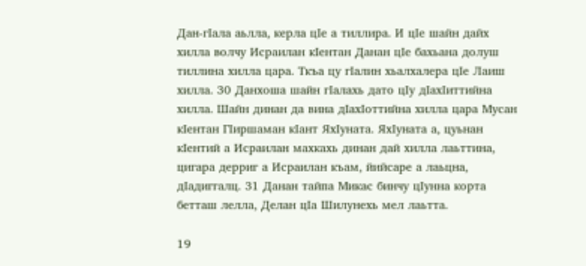Дан-гӀала аьлла, керла цӀе а тиллира. И цӀе шайн дайх хилла волчу Исраилан кӀентан Данан цӀе бахьана долуш тиллина хилла цара. Ткъа цу гӀалин хьалхалера цӀе Лаиш хилла. 30 Данхоша шайн гӀалахь дато цӀу дӀахӀиттийна хилла. Шайн динан да вина дӀахӀоттийна хилла цара Мусан кӀентан ГӀиршаман кӀант ЯхӀуната. ЯхӀуната а, цуьнан кӀентий а Исраилан махкахь динан дай хилла лаьттина, цигара дерриг а Исраилан къам, йийсаре а лаьцна, дӀадиггалц. 31 Данан тайпа Микас бинчу цӀунна корта бетташ лелла, Делан цӀа Шилунехь мел лаьтта.

19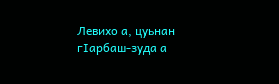Левихо а, цуьнан гӀарбаш-зуда а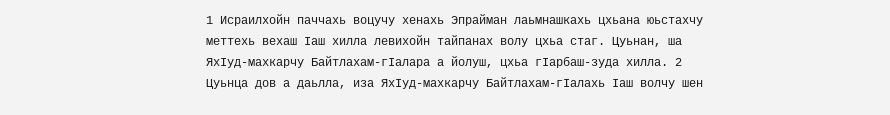1 Исраилхойн паччахь воцучу хенахь Эпрайман лаьмнашкахь цхьана юьстахчу меттехь вехаш Ӏаш хилла левихойн тайпанах волу цхьа стаг. Цуьнан, ша ЯхӀуд-махкарчу Байтлахам-гӀалара а йолуш, цхьа гӀарбаш-зуда хилла. 2 Цуьнца дов а даьлла, иза ЯхӀуд-махкарчу Байтлахам-гӀалахь Ӏаш волчу шен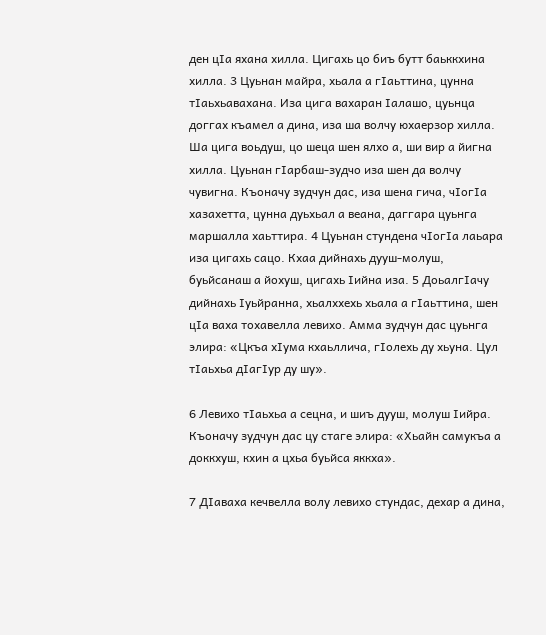ден цӀа яхана хилла. Цигахь цо биъ бутт баьккхина хилла. 3 Цуьнан майра, хьала а гӀаьттина, цунна тӀаьхьавахана. Иза цига вахаран Ӏалашо, цуьнца доггах къамел а дина, иза ша волчу юхаерзор хилла. Ша цига воьдуш, цо шеца шен ялхо а, ши вир а йигна хилла. Цуьнан гӀарбаш-зудчо иза шен да волчу чувигна. Къоначу зудчун дас, иза шена гича, чӀогӀа хазахетта, цунна дуьхьал а веана, даггара цуьнга маршалла хаьттира. 4 Цуьнан стундена чӀогӀа лаьара иза цигахь сацо. Кхаа дийнахь дууш-молуш, буьйсанаш а йохуш, цигахь Ӏийна иза. 5 ДоьалгӀачу дийнахь Ӏуьйранна, хьалххехь хьала а гӀаьттина, шен цӀа ваха тохавелла левихо. Амма зудчун дас цуьнга элира: «Цкъа хӀума кхаьллича, гӀолехь ду хьуна. Цул тӀаьхьа дӀагӀур ду шу».

6 Левихо тӀаьхьа а сецна, и шиъ дууш, молуш Ӏийра. Къоначу зудчун дас цу стаге элира: «Хьайн самукъа а доккхуш, кхин а цхьа буьйса яккха».

7 ДӀаваха кечвелла волу левихо стундас, дехар а дина,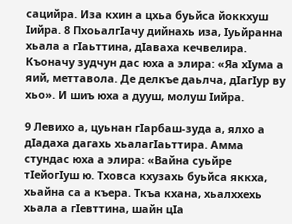сацийра. Иза кхин а цхьа буьйса йоккхуш Ӏийра. 8 ПхоьалгӀачу дийнахь иза, Ӏуьйранна хьала а гӀаьттина, дӀаваха кечвелира. Къоначу зудчун дас юха а элира: «Яа хӀума а яий, меттавола. Де делкъе даьлча, дӀагӀур ву хьо». И шиъ юха а дууш, молуш Ӏийра.

9 Левихо а, цуьнан гӀарбаш-зуда а, ялхо а дӀадаха дагахь хьалагӀаьттира. Амма стундас юха а элира: «Вайна суьйре тӀейогӀуш ю. Тховса кхузахь буьйса яккха, хьайна са а къера. Ткъа кхана, хьалххехь хьала а гӀевттина, шайн цӀа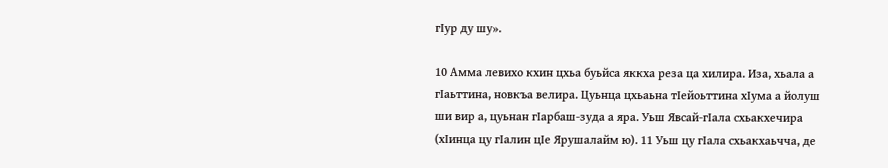гӀур ду шу».

10 Амма левихо кхин цхьа буьйса яккха реза ца хилира. Иза, хьала а гӀаьттина, новкъа велира. Цуьнца цхьаьна тӀейоьттина хӀума а йолуш ши вир а, цуьнан гӀарбаш-зуда а яра. Уьш Явсай-гӀала схьакхечира (хӀинца цу гӀалин цӀе Ярушалайм ю). 11 Уьш цу гӀала схьакхаьчча, де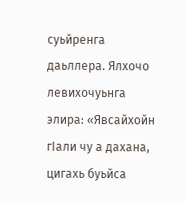суьйренга даьллера. Ялхочо левихочуьнга элира: «Явсайхойн гӀали чу а дахана, цигахь буьйса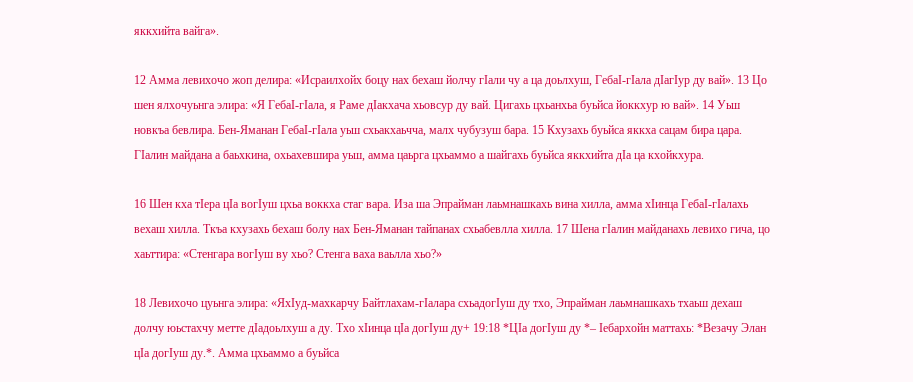яккхийта вайга».

12 Амма левихочо жоп делира: «Исраилхойх боцу нах бехаш йолчу гӀали чу а ца доьлхуш, ГебаӀ-гӀала дӀагӀур ду вай». 13 Цо шен ялхочуьнга элира: «Я ГебаӀ-гӀала, я Раме дӀакхача хьовсур ду вай. Цигахь цхьанхьа буьйса йоккхур ю вай». 14 Уьш новкъа бевлира. Бен-Яманан ГебаӀ-гӀала уьш схьакхаьчча, малх чубузуш бара. 15 Кхузахь буьйса яккха сацам бира цара. ГӀалин майдана а баьхкина, охьахевшира уьш, амма цаьрга цхьаммо а шайгахь буьйса яккхийта дӀа ца кхойкхура.

16 Шен кха тӀера цӀа вогӀуш цхьа воккха стаг вара. Иза ша Эпрайман лаьмнашкахь вина хилла, амма хӀинца ГебаӀ-гӀалахь вехаш хилла. Ткъа кхузахь бехаш болу нах Бен-Яманан тайпанах схьабевлла хилла. 17 Шена гӀалин майданахь левихо гича, цо хаьттира: «Стенгара вогӀуш ву хьо? Стенга ваха ваьлла хьо?»

18 Левихочо цуьнга элира: «ЯхӀуд-махкарчу Байтлахам-гӀалара схьадогӀуш ду тхо, Эпрайман лаьмнашкахь тхаьш дехаш долчу юьстахчу метте дӀадоьлхуш а ду. Тхо хӀинца цӀа догӀуш ду+ 19:18 *ЦӀа догӀуш ду *– Ӏебархойн маттахь: *Везачу Элан цӀа догӀуш ду.*. Амма цхьаммо а буьйса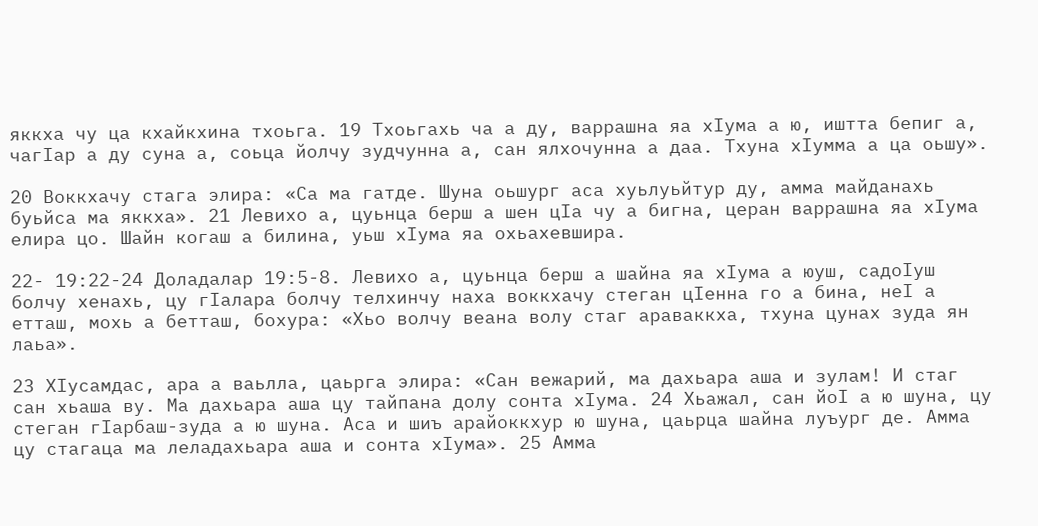яккха чу ца кхайкхина тхоьга. 19 Тхоьгахь ча а ду, варрашна яа хӀума а ю, иштта бепиг а, чагӀар а ду суна а, соьца йолчу зудчунна а, сан ялхочунна а даа. Тхуна хӀумма а ца оьшу».

20 Воккхачу стага элира: «Са ма гатде. Шуна оьшург аса хуьлуьйтур ду, амма майданахь буьйса ма яккха». 21 Левихо а, цуьнца берш а шен цӀа чу а бигна, церан варрашна яа хӀума елира цо. Шайн когаш а билина, уьш хӀума яа охьахевшира.

22- 19:22-24 Доладалар 19:5-8. Левихо а, цуьнца берш а шайна яа хӀума а юуш, садоӀуш болчу хенахь, цу гӀалара болчу телхинчу наха воккхачу стеган цӀенна го а бина, неӀ а етташ, мохь а бетташ, бохура: «Хьо волчу веана волу стаг араваккха, тхуна цунах зуда ян лаьа».

23 ХӀусамдас, ара а ваьлла, цаьрга элира: «Сан вежарий, ма дахьара аша и зулам! И стаг сан хьаша ву. Ма дахьара аша цу тайпана долу сонта хӀума. 24 Хьажал, сан йоӀ а ю шуна, цу стеган гӀарбаш-зуда а ю шуна. Аса и шиъ арайоккхур ю шуна, цаьрца шайна луъург де. Амма цу стагаца ма леладахьара аша и сонта хӀума». 25 Амма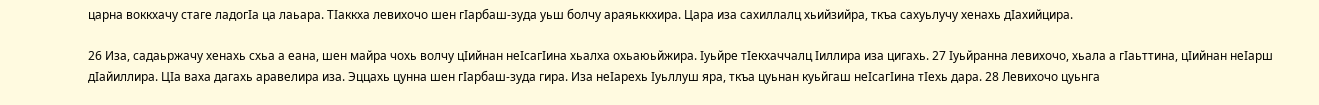царна воккхачу стаге ладогӀа ца лаьара. ТӀаккха левихочо шен гӀарбаш-зуда уьш болчу араяьккхира. Цара иза сахиллалц хьийзийра, ткъа сахуьлучу хенахь дӀахийцира.

26 Иза, садаьржачу хенахь схьа а еана, шен майра чохь волчу цӀийнан неӀсагӀина хьалха охьаюьйжира. Ӏуьйре тӀекхаччалц Ӏиллира иза цигахь. 27 Ӏуьйранна левихочо, хьала а гӀаьттина, цӀийнан неӀарш дӀайиллира. ЦӀа ваха дагахь аравелира иза. Эццахь цунна шен гӀарбаш-зуда гира. Иза неӀарехь Ӏуьллуш яра, ткъа цуьнан куьйгаш неӀсагӀина тӀехь дара. 28 Левихочо цуьнга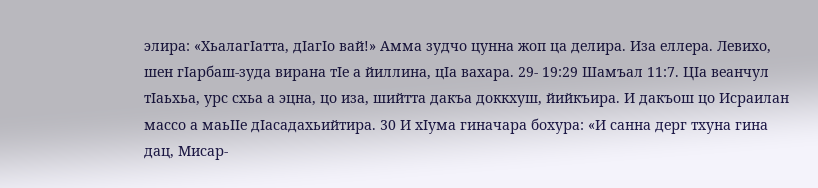элира: «ХьалагӀатта, дӀагӀо вай!» Амма зудчо цунна жоп ца делира. Иза еллера. Левихо, шен гӀарбаш-зуда вирана тӀе а йиллина, цӀа вахара. 29- 19:29 Шамъал 11:7. ЦӀа веанчул тӀаьхьа, урс схьа а эцна, цо иза, шийтта дакъа доккхуш, йийкъира. И дакъош цо Исраилан массо а маьӀӀе дӀасадахьийтира. 30 И хӀума гиначара бохура: «И санна дерг тхуна гина дац, Мисар-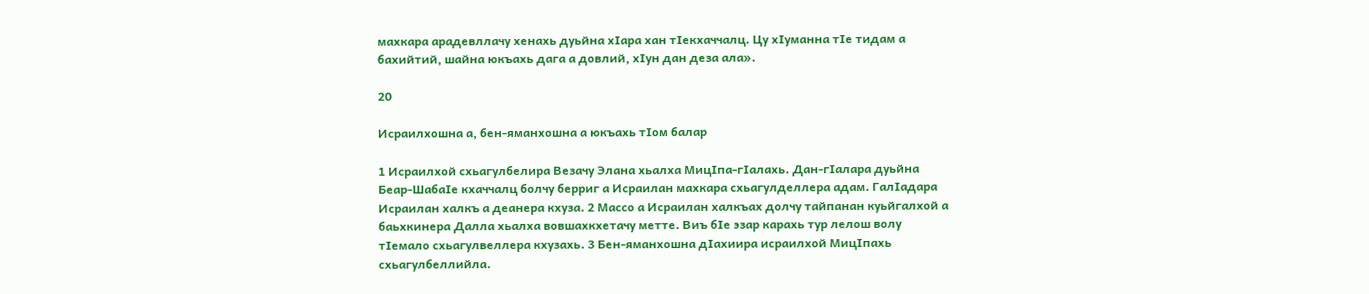махкара арадевллачу хенахь дуьйна хӀара хан тӀекхаччалц. Цу хӀуманна тӀе тидам а бахийтий, шайна юкъахь дага а довлий, хӀун дан деза ала».

20

Исраилхошна а, бен-яманхошна а юкъахь тӀом балар

1 Исраилхой схьагулбелира Везачу Элана хьалха МицӀпа-гӀалахь. Дан-гӀалара дуьйна Беар-ШабаӀе кхаччалц болчу берриг а Исраилан махкара схьагулделлера адам. ГалӀадара Исраилан халкъ а деанера кхуза. 2 Массо а Исраилан халкъах долчу тайпанан куьйгалхой а баьхкинера Далла хьалха вовшахкхетачу метте. Виъ бӀе эзар карахь тур лелош волу тӀемало схьагулвеллера кхузахь. 3 Бен-яманхошна дӀахиира исраилхой МицӀпахь схьагулбеллийла.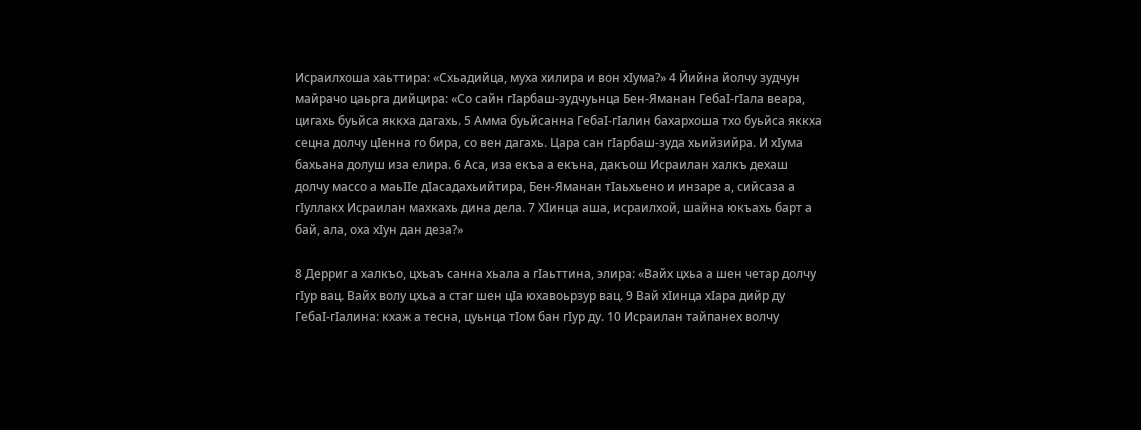Исраилхоша хаьттира: «Схьадийца, муха хилира и вон хӀума?» 4 Йийна йолчу зудчун майрачо цаьрга дийцира: «Со сайн гӀарбаш-зудчуьнца Бен-Яманан ГебаӀ-гӀала веара, цигахь буьйса яккха дагахь. 5 Амма буьйсанна ГебаӀ-гӀалин бахархоша тхо буьйса яккха сецна долчу цӀенна го бира, со вен дагахь. Цара сан гӀарбаш-зуда хьийзийра. И хӀума бахьана долуш иза елира. 6 Аса, иза екъа а екъна, дакъош Исраилан халкъ дехаш долчу массо а маьӀӀе дӀасадахьийтира, Бен-Яманан тӀаьхьено и инзаре а, сийсаза а гӀуллакх Исраилан махкахь дина дела. 7 ХӀинца аша, исраилхой, шайна юкъахь барт а бай, ала, оха хӀун дан деза?»

8 Дерриг а халкъо, цхьаъ санна хьала а гӀаьттина, элира: «Вайх цхьа а шен четар долчу гӀур вац. Вайх волу цхьа а стаг шен цӀа юхавоьрзур вац. 9 Вай хӀинца хӀара дийр ду ГебаӀ-гӀалина: кхаж а тесна, цуьнца тӀом бан гӀур ду. 10 Исраилан тайпанех волчу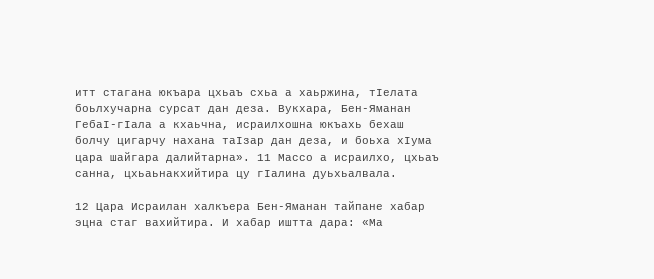итт стагана юкъара цхьаъ схьа а хаьржина, тӀелата боьлхучарна сурсат дан деза. Вукхара, Бен-Яманан ГебаӀ-гӀала а кхаьчна, исраилхошна юкъахь бехаш болчу цигарчу нахана таӀзар дан деза, и боьха хӀума цара шайгара далийтарна». 11 Массо а исраилхо, цхьаъ санна, цхьаьнакхийтира цу гӀалина дуьхьалвала.

12 Цара Исраилан халкъера Бен-Яманан тайпане хабар эцна стаг вахийтира. И хабар иштта дара: «Ма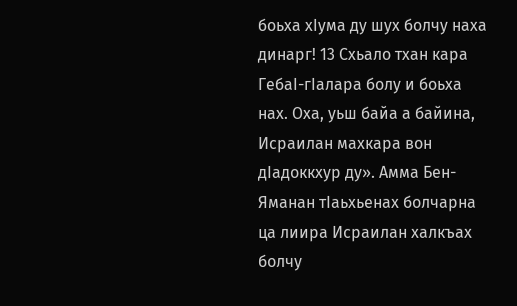боьха хӀума ду шух болчу наха динарг! 13 Схьало тхан кара ГебаӀ-гӀалара болу и боьха нах. Оха, уьш байа а байина, Исраилан махкара вон дӀадоккхур ду». Амма Бен-Яманан тӀаьхьенах болчарна ца лиира Исраилан халкъах болчу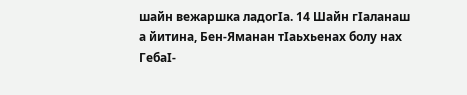шайн вежаршка ладогӀа. 14 Шайн гӀаланаш а йитина, Бен-Яманан тӀаьхьенах болу нах ГебаӀ-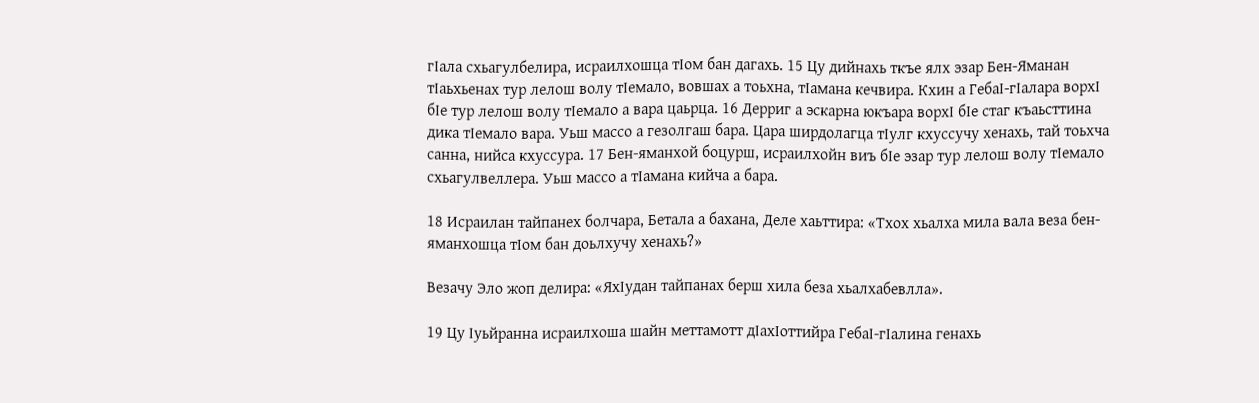гӀала схьагулбелира, исраилхошца тӀом бан дагахь. 15 Цу дийнахь ткъе ялх эзар Бен-Яманан тӀаьхьенах тур лелош волу тӀемало, вовшах а тоьхна, тӀамана кечвира. Кхин а ГебаӀ-гӀалара ворхӀ бӀе тур лелош волу тӀемало а вара цаьрца. 16 Дерриг а эскарна юкъара ворхӀ бӀе стаг къаьсттина дика тӀемало вара. Уьш массо а гезолгаш бара. Цара ширдолагца тӀулг кхуссучу хенахь, тай тоьхча санна, нийса кхуссура. 17 Бен-яманхой боцурш, исраилхойн виъ бӀе эзар тур лелош волу тӀемало схьагулвеллера. Уьш массо а тӀамана кийча а бара.

18 Исраилан тайпанех болчара, Бетала а бахана, Деле хаьттира: «Тхох хьалха мила вала веза бен-яманхошца тӀом бан доьлхучу хенахь?»

Везачу Эло жоп делира: «ЯхӀудан тайпанах берш хила беза хьалхабевлла».

19 Цу Ӏуьйранна исраилхоша шайн меттамотт дӀахӀоттийра ГебаӀ-гӀалина генахь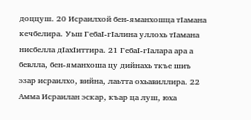доццуш. 20 Исраилхой бен-яманхошца тӀамана кечбелира. Уьш ГебаӀ-гӀалина уллохь тӀамана нисбелла дӀахӀиттира. 21 ГебаӀ-гӀалара ара а бевлла, бен-яманхоша цу дийнахь ткъе шиъ эзар исраилхо, вийна, лаьтта охьавиллира. 22 Амма Исраилан эскар, къар ца луш, юха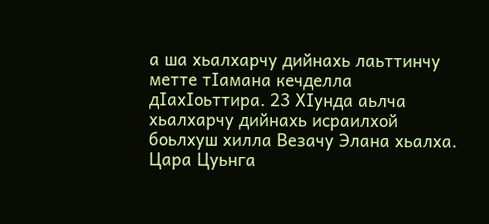а ша хьалхарчу дийнахь лаьттинчу метте тӀамана кечделла дӀахӀоьттира. 23 ХӀунда аьлча хьалхарчу дийнахь исраилхой боьлхуш хилла Везачу Элана хьалха. Цара Цуьнга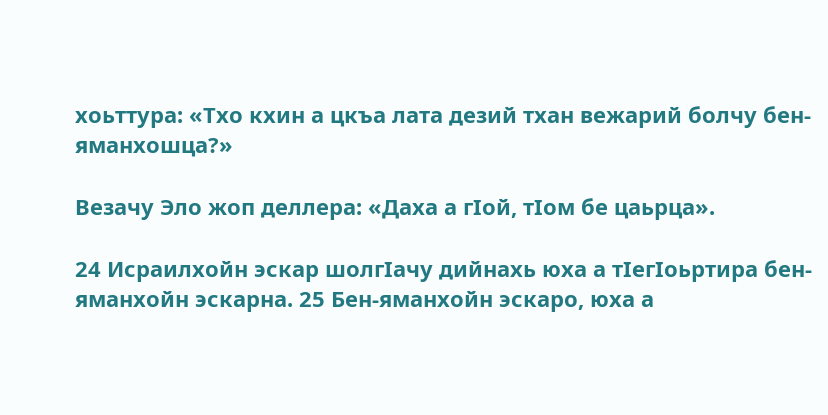хоьттура: «Тхо кхин а цкъа лата дезий тхан вежарий болчу бен-яманхошца?»

Везачу Эло жоп деллера: «Даха а гӀой, тӀом бе цаьрца».

24 Исраилхойн эскар шолгӀачу дийнахь юха а тӀегӀоьртира бен-яманхойн эскарна. 25 Бен-яманхойн эскаро, юха а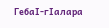ГебаӀ-гӀалара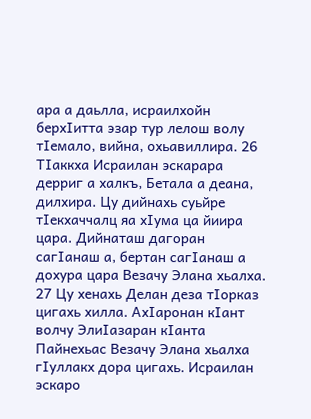ара а даьлла, исраилхойн берхӀитта эзар тур лелош волу тӀемало, вийна, охьавиллира. 26 ТӀаккха Исраилан эскарара дерриг а халкъ, Бетала а деана, дилхира. Цу дийнахь суьйре тӀекхаччалц яа хӀума ца йиира цара. Дийнаташ дагоран сагӀанаш а, бертан сагӀанаш а дохура цара Везачу Элана хьалха. 27 Цу хенахь Делан деза тӀорказ цигахь хилла. АхӀаронан кӀант волчу ЭлиӀазаран кӀанта Пайнехьас Везачу Элана хьалха гӀуллакх дора цигахь. Исраилан эскаро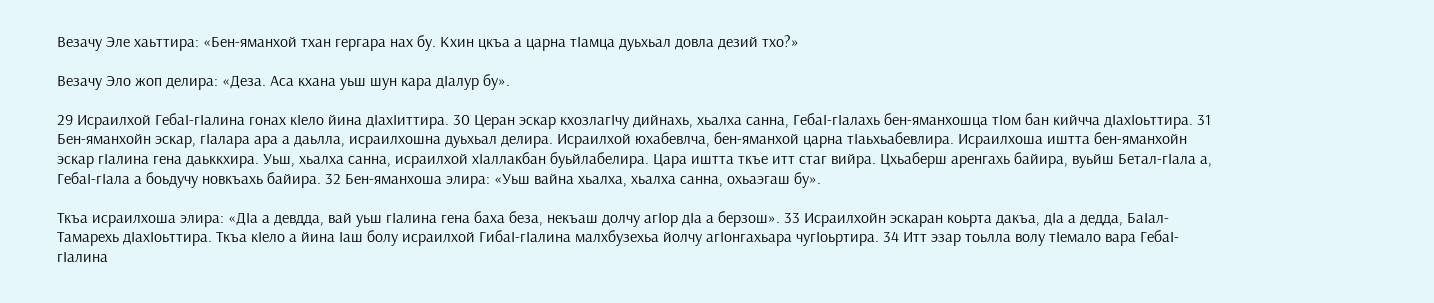Везачу Эле хаьттира: «Бен-яманхой тхан гергара нах бу. Кхин цкъа а царна тӀамца дуьхьал довла дезий тхо?»

Везачу Эло жоп делира: «Деза. Аса кхана уьш шун кара дӀалур бу».

29 Исраилхой ГебаӀ-гӀалина гонах кӀело йина дӀахӀиттира. 30 Церан эскар кхозлагӀчу дийнахь, хьалха санна, ГебаӀ-гӀалахь бен-яманхошца тӀом бан кийчча дӀахӀоьттира. 31 Бен-яманхойн эскар, гӀалара ара а даьлла, исраилхошна дуьхьал делира. Исраилхой юхабевлча, бен-яманхой царна тӀаьхьабевлира. Исраилхоша иштта бен-яманхойн эскар гӀалина гена даьккхира. Уьш, хьалха санна, исраилхой хӀаллакбан буьйлабелира. Цара иштта ткъе итт стаг вийра. Цхьаберш аренгахь байира, вуьйш Бетал-гӀала а, ГебаӀ-гӀала а боьдучу новкъахь байира. 32 Бен-яманхоша элира: «Уьш вайна хьалха, хьалха санна, охьаэгаш бу».

Ткъа исраилхоша элира: «ДӀа а девдда, вай уьш гӀалина гена баха беза, некъаш долчу агӀор дӀа а берзош». 33 Исраилхойн эскаран коьрта дакъа, дӀа а дедда, БаӀал-Тамарехь дӀахӀоьттира. Ткъа кӀело а йина Ӏаш болу исраилхой ГибаӀ-гӀалина малхбузехьа йолчу агӀонгахьара чугӀоьртира. 34 Итт эзар тоьлла волу тӀемало вара ГебаӀ-гӀалина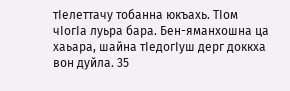тӀелеттачу тобанна юкъахь. ТӀом чӀогӀа луьра бара. Бен-яманхошна ца хаьара, шайна тӀедогӀуш дерг доккха вон дуйла. 35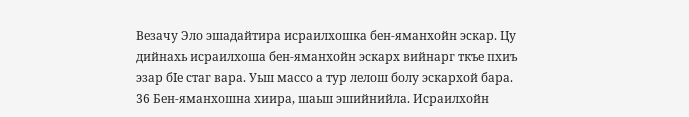Везачу Эло эшадайтира исраилхошка бен-яманхойн эскар. Цу дийнахь исраилхоша бен-яманхойн эскарх вийнарг ткъе пхиъ эзар бӀе стаг вара. Уьш массо а тур лелош болу эскархой бара. 36 Бен-яманхошна хиира, шаьш эшийнийла. Исраилхойн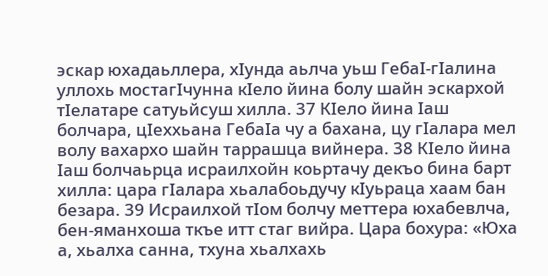эскар юхадаьллера, хӀунда аьлча уьш ГебаӀ-гӀалина уллохь мостагӀчунна кӀело йина болу шайн эскархой тӀелатаре сатуьйсуш хилла. 37 КӀело йина Ӏаш болчара, цӀеххьана ГебаӀа чу а бахана, цу гӀалара мел волу вахархо шайн таррашца вийнера. 38 КӀело йина Ӏаш болчаьрца исраилхойн коьртачу декъо бина барт хилла: цара гӀалара хьалабоьдучу кӀуьраца хаам бан безара. 39 Исраилхой тӀом болчу меттера юхабевлча, бен-яманхоша ткъе итт стаг вийра. Цара бохура: «Юха а, хьалха санна, тхуна хьалхахь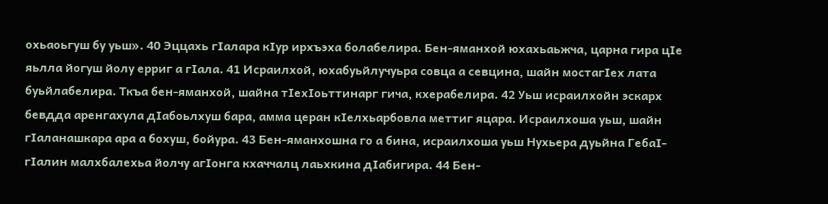охьаоьгуш бу уьш». 40 Эццахь гӀалара кӀур ирхъэха болабелира. Бен-яманхой юхахьаьжча, царна гира цӀе яьлла йогуш йолу ерриг а гӀала. 41 Исраилхой, юхабуьйлучуьра совца а севцина, шайн мостагӀех лата буьйлабелира. Ткъа бен-яманхой, шайна тӀехӀоьттинарг гича, кхерабелира. 42 Уьш исраилхойн эскарх бевдда аренгахула дӀабоьлхуш бара, амма церан кӀелхьарбовла меттиг яцара. Исраилхоша уьш, шайн гӀаланашкара ара а бохуш, бойура. 43 Бен-яманхошна го а бина, исраилхоша уьш Нухьера дуьйна ГебаӀ-гӀалин малхбалехьа йолчу агӀонга кхаччалц лаьхкина дӀабигира. 44 Бен-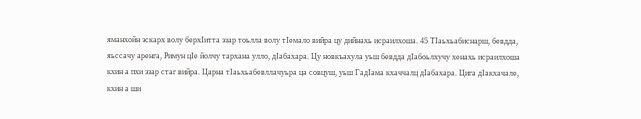яманхойн эскарх волу берхӀитта эзар тоьлла волу тӀемало вийра цу дийнахь исраилхоша. 45 ТӀаьхьабиснарш, бевдда, яьссачу аренга, Римун цӀе йолчу тархана улло, дӀабахара. Цу новкъахула уьш бевдда дӀабоьлхучу хенахь исраилхоша кхин а пхи эзар стаг вийра. Царна тӀаьхьабевллачуьра ца совцуш, уьш ГадӀама кхаччалц дӀабахара. Цига дӀакхачале, кхин а ши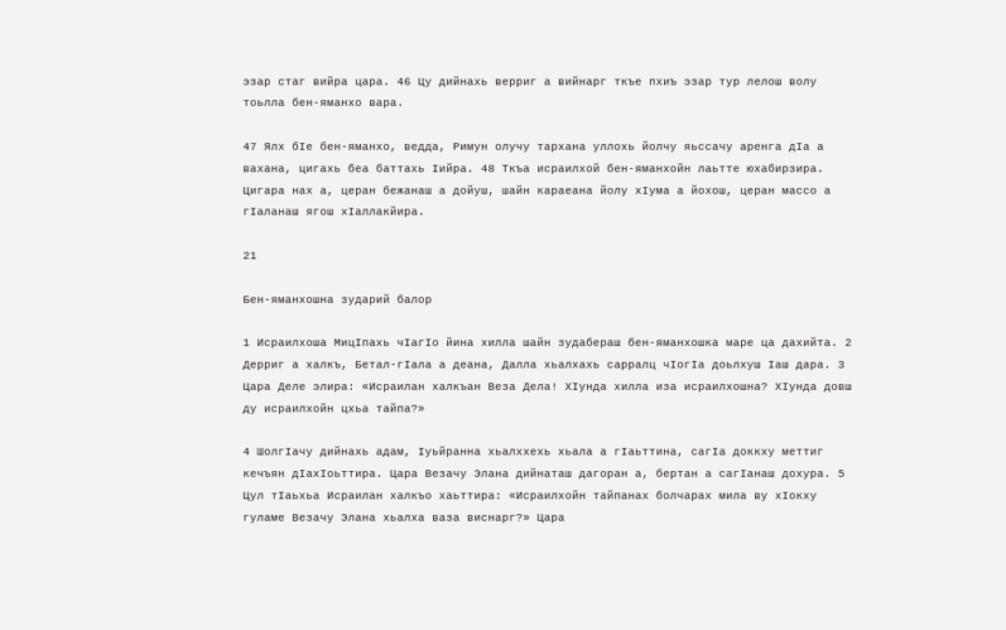эзар стаг вийра цара. 46 Цу дийнахь верриг а вийнарг ткъе пхиъ эзар тур лелош волу тоьлла бен-яманхо вара.

47 Ялх бӀе бен-яманхо, ведда, Римун олучу тархана уллохь йолчу яьссачу аренга дӀа а вахана, цигахь беа баттахь Ӏийра. 48 Ткъа исраилхой бен-яманхойн лаьтте юхабирзира. Цигара нах а, церан бежанаш а дойуш, шайн караеана йолу хӀума а йохош, церан массо а гӀаланаш ягош хӀаллакйира.

21

Бен-яманхошна зударий балор

1 Исраилхоша МицӀпахь чӀагӀо йина хилла шайн зудабераш бен-яманхошка маре ца дахийта. 2 Дерриг а халкъ, Бетал-гӀала а деана, Далла хьалхахь сарралц чӀогӀа доьлхуш Ӏаш дара. 3 Цара Деле элира: «Исраилан халкъан Веза Дела! ХӀунда хилла иза исраилхошна? ХӀунда довш ду исраилхойн цхьа тайпа?»

4 ШолгӀачу дийнахь адам, Ӏуьйранна хьалххехь хьала а гӀаьттина, сагӀа доккху меттиг кечъян дӀахӀоьттира. Цара Везачу Элана дийнаташ дагоран а, бертан а сагӀанаш дохура. 5 Цул тӀаьхьа Исраилан халкъо хаьттира: «Исраилхойн тайпанах болчарах мила ву хӀокху гуламе Везачу Элана хьалха ваза виснарг?» Цара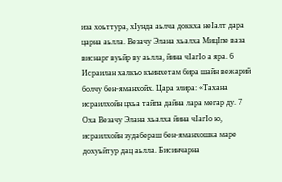иза хоьттура, хӀунда аьлча доккха неӀалт дара царна аьлла. Везачу Элана хьалха МицӀпе ваза виснарг вуьйр ву аьлла, йина чӀагӀо а яра. 6 Исраилан халкъо къинхетам бира шайн вежарий болчу бен-яманхойх. Цара элира: «Тахана исраилхойн цхьа тайпа дайна лара мегар ду. 7 Оха Везачу Элана хьалха йина чӀагӀо ю, исраилхойн зудабераш бен-яманхошка маре дохуьйтур дац аьлла. Бисинчарна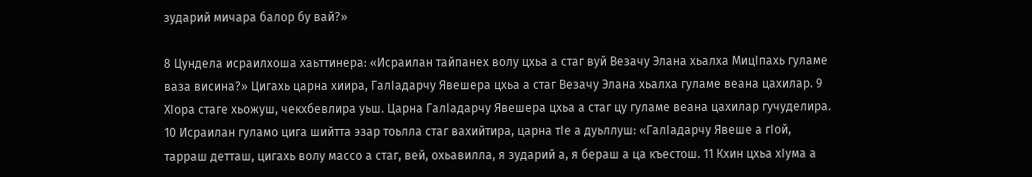зударий мичара балор бу вай?»

8 Цундела исраилхоша хаьттинера: «Исраилан тайпанех волу цхьа а стаг вуй Везачу Элана хьалха МицӀпахь гуламе ваза висина?» Цигахь царна хиира, ГалӀадарчу Явешера цхьа а стаг Везачу Элана хьалха гуламе веана цахилар. 9 ХӀора стаге хьожуш, чекхбевлира уьш. Царна ГалӀадарчу Явешера цхьа а стаг цу гуламе веана цахилар гучуделира. 10 Исраилан гуламо цига шийтта эзар тоьлла стаг вахийтира, царна тӀе а дуьллуш: «ГалӀадарчу Явеше а гӀой, тарраш детташ, цигахь волу массо а стаг, вей, охьавилла, я зударий а, я бераш а ца къестош. 11 Кхин цхьа хӀума а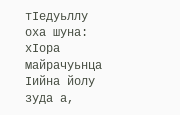тӀедуьллу оха шуна: хӀора майрачуьнца Ӏийна йолу зуда а,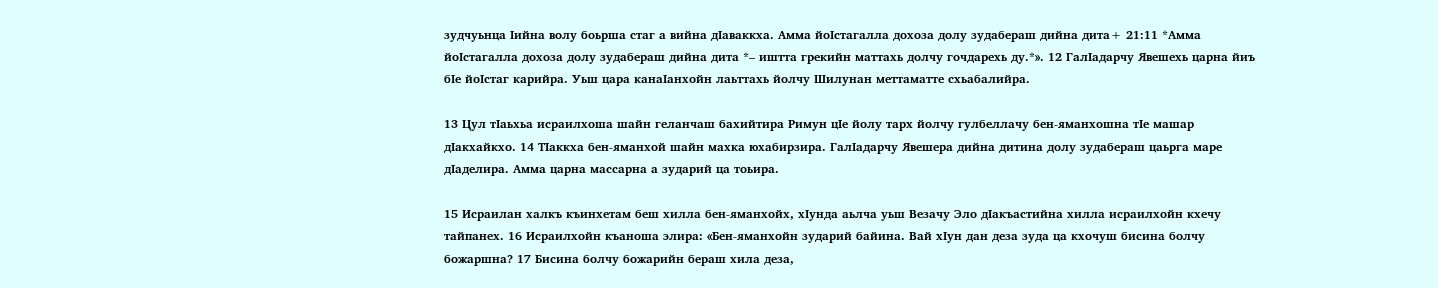зудчуьнца Ӏийна волу боьрша стаг а вийна дӀаваккха. Амма йоӀстагалла дохоза долу зудабераш дийна дита+ 21:11 *Амма йоӀстагалла дохоза долу зудабераш дийна дита *– иштта грекийн маттахь долчу гочдарехь ду.*». 12 ГалӀадарчу Явешехь царна йиъ бӀе йоӀстаг карийра. Уьш цара канаӀанхойн лаьттахь йолчу Шилунан меттаматте схьабалийра.

13 Цул тӀаьхьа исраилхоша шайн геланчаш бахийтира Римун цӀе йолу тарх йолчу гулбеллачу бен-яманхошна тӀе машар дӀакхайкхо. 14 ТӀаккха бен-яманхой шайн махка юхабирзира. ГалӀадарчу Явешера дийна дитина долу зудабераш цаьрга маре дӀаделира. Амма царна массарна а зударий ца тоьира.

15 Исраилан халкъ къинхетам беш хилла бен-яманхойх, хӀунда аьлча уьш Везачу Эло дӀакъастийна хилла исраилхойн кхечу тайпанех. 16 Исраилхойн къаноша элира: «Бен-яманхойн зударий байина. Вай хӀун дан деза зуда ца кхочуш бисина болчу божаршна? 17 Бисина болчу божарийн бераш хила деза,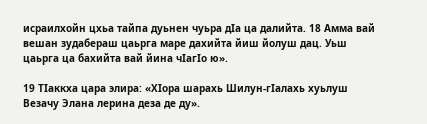исраилхойн цхьа тайпа дуьнен чуьра дӀа ца далийта. 18 Амма вай вешан зудабераш цаьрга маре дахийта йиш йолуш дац. Уьш цаьрга ца бахийта вай йина чӀагӀо ю».

19 ТӀаккха цара элира: «ХӀора шарахь Шилун-гӀалахь хуьлуш Везачу Элана лерина деза де ду».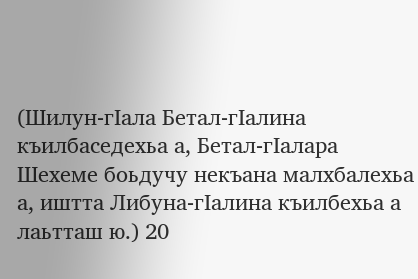(Шилун-гӀала Бетал-гӀалина къилбаседехьа а, Бетал-гӀалара Шехеме боьдучу некъана малхбалехьа а, иштта Либуна-гӀалина къилбехьа а лаьтташ ю.) 20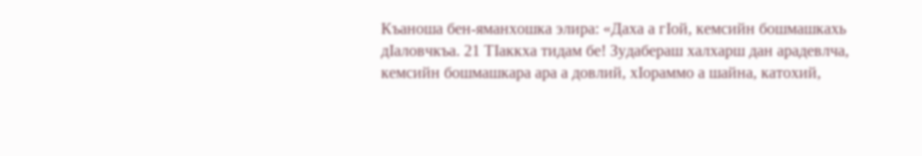Къаноша бен-яманхошка элира: «Даха а гӀой, кемсийн бошмашкахь дӀаловчкъа. 21 ТӀаккха тидам бе! Зудабераш халхарш дан арадевлча, кемсийн бошмашкара ара а довлий, хӀораммо а шайна, катохий,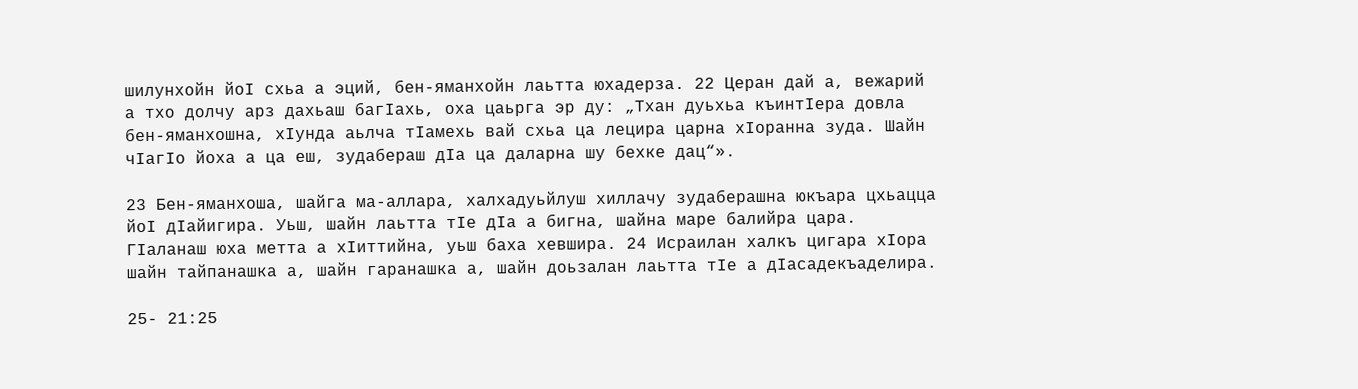шилунхойн йоӀ схьа а эций, бен-яманхойн лаьтта юхадерза. 22 Церан дай а, вежарий а тхо долчу арз дахьаш багӀахь, оха цаьрга эр ду: „Тхан дуьхьа къинтӀера довла бен-яманхошна, хӀунда аьлча тӀамехь вай схьа ца лецира царна хӀоранна зуда. Шайн чӀагӀо йоха а ца еш, зудабераш дӀа ца даларна шу бехке дац“».

23 Бен-яманхоша, шайга ма-аллара, халхадуьйлуш хиллачу зудаберашна юкъара цхьацца йоӀ дӀайигира. Уьш, шайн лаьтта тӀе дӀа а бигна, шайна маре балийра цара. ГӀаланаш юха метта а хӀиттийна, уьш баха хевшира. 24 Исраилан халкъ цигара хӀора шайн тайпанашка а, шайн гаранашка а, шайн доьзалан лаьтта тӀе а дӀасадекъаделира.

25- 21:25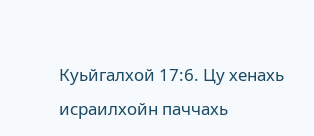Куьйгалхой 17:6. Цу хенахь исраилхойн паччахь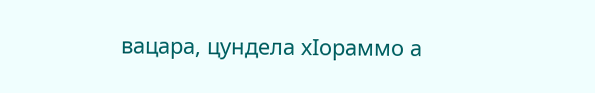вацара, цундела хӀораммо а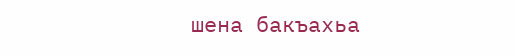шена бакъахьа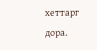хеттарг дора.